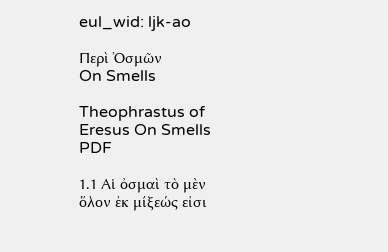eul_wid: ljk-ao

Περὶ Ὀσμῶν
On Smells

Theophrastus of Eresus On Smells PDF

1.1 Αἱ ὀσμαὶ τὸ μὲν ὅλον ἐκ μίξεώς εἰσι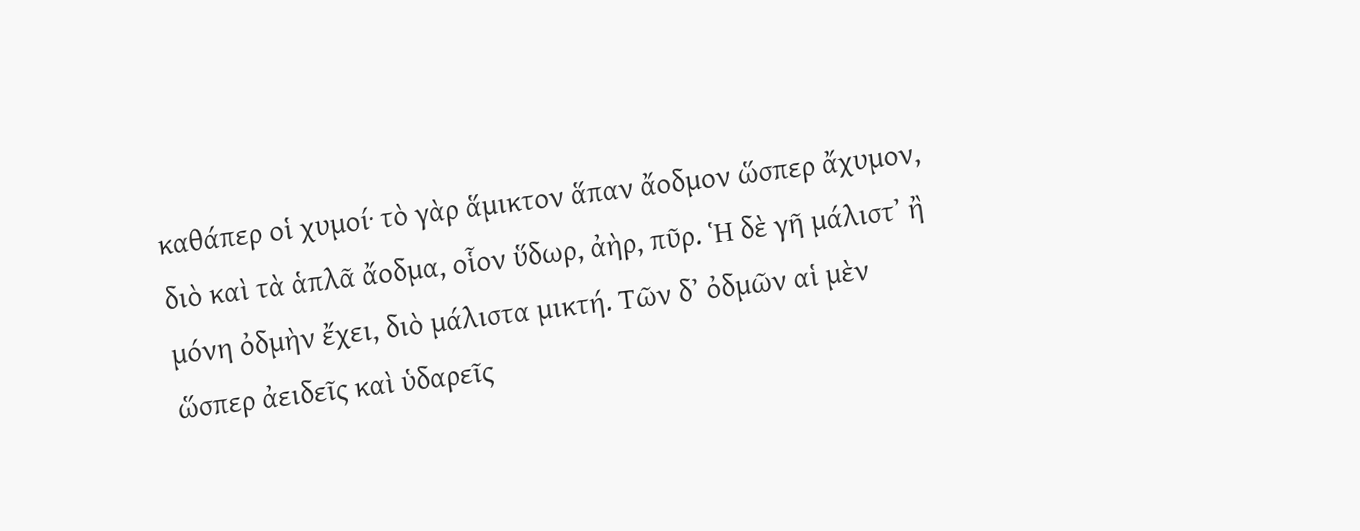καθάπερ οἱ χυμοί· τὸ γὰρ ἅμικτον ἅπαν ἄοδμον ὥσπερ ἄχυμον, διὸ καὶ τὰ ἁπλᾶ ἄοδμα, οἷον ὕδωρ, ἀὴρ, πῦρ. Ἡ δὲ γῆ μάλιστʼ ἢ μόνη ὀδμὴν ἔχει, διὸ μάλιστα μικτή. Τῶν δʼ ὀδμῶν αἱ μὲν ὥσπερ ἀειδεῖς καὶ ὑδαρεῖς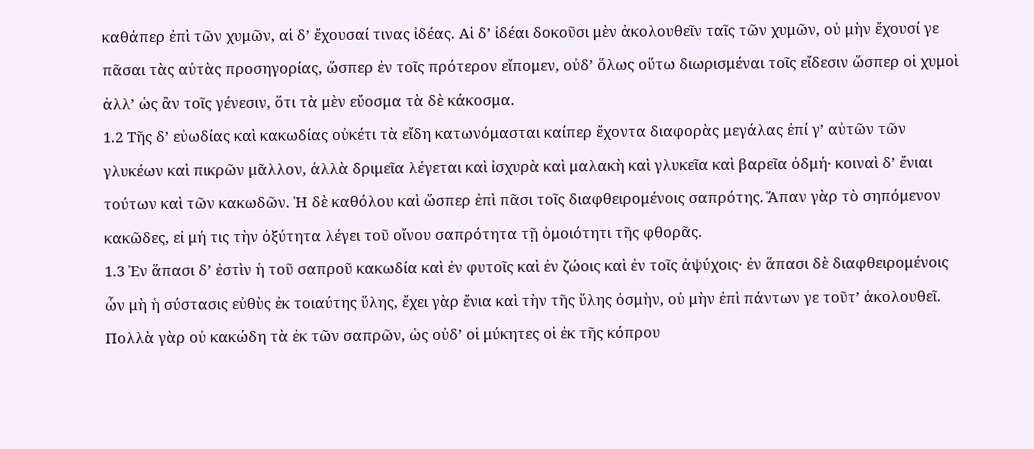καθάπερ ἐπὶ τῶν χυμῶν, αἱ δʼ ἔχουσαί τινας ἰδέας. Αἱ δʼ ἰδέαι δοκοῦσι μὲν ἀκολουθεῖν ταῖς τῶν χυμῶν, οὐ μὴν ἔχουσί γε πᾶσαι τὰς αὐτὰς προσηγορίας, ὥσπερ ἐν τοῖς πρότερον εἴπομεν, οὐδʼ ὅλως οὕτω διωρισμέναι τοῖς εἴδεσιν ὥσπερ οἱ χυμοὶ ἀλλʼ ὡς ἂν τοῖς γένεσιν, ὅτι τὰ μὲν εὔοσμα τὰ δὲ κάκοσμα.
1.2 Τῆς δʼ εὐωδίας καὶ κακωδίας οὐκέτι τὰ εἴδη κατωνόμασται καίπερ ἔχοντα διαφορὰς μεγάλας ἐπί γʼ αὐτῶν τῶν γλυκέων καὶ πικρῶν μᾶλλον, ἀλλὰ δριμεῖα λέγεται καὶ ἰσχυρὰ καὶ μαλακὴ καὶ γλυκεῖα καὶ βαρεῖα ὀδμή· κοιναὶ δʼ ἔνιαι τούτων καὶ τῶν κακωδῶν. Ἡ δὲ καθόλου καὶ ὥσπερ ἐπὶ πᾶσι τοῖς διαφθειρομένοις σαπρότης. Ἅπαν γὰρ τὸ σηπόμενον κακῶδες, εἰ μή τις τὴν ὀξύτητα λέγει τοῦ οἴνου σαπρότητα τῇ ὁμοιότητι τῆς φθορᾶς.
1.3 Ἐν ἅπασι δʼ ἐστὶν ἡ τοῦ σαπροῦ κακωδία καὶ ἐν φυτοῖς καὶ ἐν ζώοις καὶ ἐν τοῖς ἀψύχοις· ἐν ἅπασι δὲ διαφθειρομένοις ὧν μὴ ἡ σύστασις εὐθὺς ἐκ τοιαύτης ὕλης, ἔχει γὰρ ἔνια καὶ τὴν τῆς ὕλης ὀσμὴν, οὐ μὴν ἐπὶ πάντων γε τοῦτʼ ἀκολουθεῖ. Πολλὰ γὰρ οὐ κακώδη τὰ ἐκ τῶν σαπρῶν, ὡς οὐδʼ οἱ μύκητες οἱ ἐκ τῆς κόπρου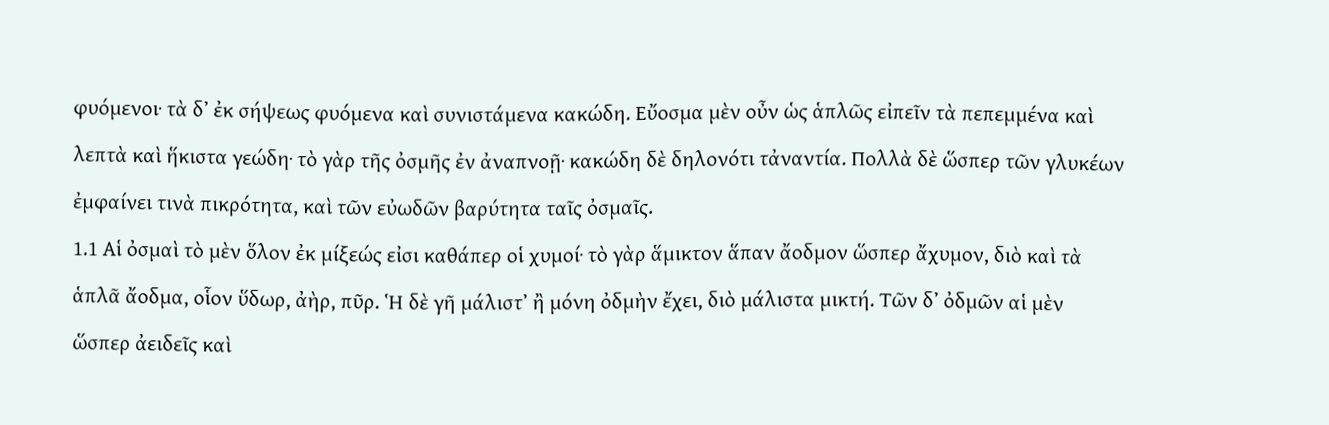φυόμενοι· τὰ δʼ ἐκ σήψεως φυόμενα καὶ συνιστάμενα κακώδη. Εὔοσμα μὲν οὖν ὡς ἁπλῶς εἰπεῖν τὰ πεπεμμένα καὶ λεπτὰ καὶ ἥκιστα γεώδη· τὸ γὰρ τῆς ὀσμῆς ἐν ἀναπνοῇ· κακώδη δὲ δηλονότι τἀναντία. Πολλὰ δὲ ὥσπερ τῶν γλυκέων ἐμφαίνει τινὰ πικρότητα, καὶ τῶν εὐωδῶν βαρύτητα ταῖς ὀσμαῖς.
1.1 Αἱ ὀσμαὶ τὸ μὲν ὅλον ἐκ μίξεώς εἰσι καθάπερ οἱ χυμοί· τὸ γὰρ ἅμικτον ἅπαν ἄοδμον ὥσπερ ἄχυμον, διὸ καὶ τὰ ἁπλᾶ ἄοδμα, οἷον ὕδωρ, ἀὴρ, πῦρ. Ἡ δὲ γῆ μάλιστʼ ἢ μόνη ὀδμὴν ἔχει, διὸ μάλιστα μικτή. Τῶν δʼ ὀδμῶν αἱ μὲν ὥσπερ ἀειδεῖς καὶ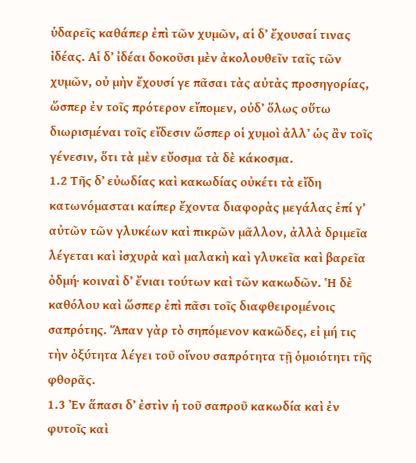ὑδαρεῖς καθάπερ ἐπὶ τῶν χυμῶν, αἱ δʼ ἔχουσαί τινας ἰδέας. Αἱ δʼ ἰδέαι δοκοῦσι μὲν ἀκολουθεῖν ταῖς τῶν χυμῶν, οὐ μὴν ἔχουσί γε πᾶσαι τὰς αὐτὰς προσηγορίας, ὥσπερ ἐν τοῖς πρότερον εἴπομεν, οὐδʼ ὅλως οὕτω διωρισμέναι τοῖς εἴδεσιν ὥσπερ οἱ χυμοὶ ἀλλʼ ὡς ἂν τοῖς γένεσιν, ὅτι τὰ μὲν εὔοσμα τὰ δὲ κάκοσμα.
1.2 Τῆς δʼ εὐωδίας καὶ κακωδίας οὐκέτι τὰ εἴδη κατωνόμασται καίπερ ἔχοντα διαφορὰς μεγάλας ἐπί γʼ αὐτῶν τῶν γλυκέων καὶ πικρῶν μᾶλλον, ἀλλὰ δριμεῖα λέγεται καὶ ἰσχυρὰ καὶ μαλακὴ καὶ γλυκεῖα καὶ βαρεῖα ὀδμή· κοιναὶ δʼ ἔνιαι τούτων καὶ τῶν κακωδῶν. Ἡ δὲ καθόλου καὶ ὥσπερ ἐπὶ πᾶσι τοῖς διαφθειρομένοις σαπρότης. Ἅπαν γὰρ τὸ σηπόμενον κακῶδες, εἰ μή τις τὴν ὀξύτητα λέγει τοῦ οἴνου σαπρότητα τῇ ὁμοιότητι τῆς φθορᾶς.
1.3 Ἐν ἅπασι δʼ ἐστὶν ἡ τοῦ σαπροῦ κακωδία καὶ ἐν φυτοῖς καὶ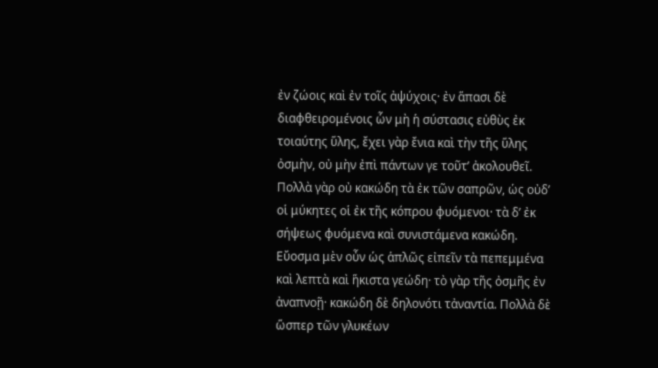ἐν ζώοις καὶ ἐν τοῖς ἀψύχοις· ἐν ἅπασι δὲ διαφθειρομένοις ὧν μὴ ἡ σύστασις εὐθὺς ἐκ τοιαύτης ὕλης, ἔχει γὰρ ἔνια καὶ τὴν τῆς ὕλης ὀσμὴν, οὐ μὴν ἐπὶ πάντων γε τοῦτʼ ἀκολουθεῖ. Πολλὰ γὰρ οὐ κακώδη τὰ ἐκ τῶν σαπρῶν, ὡς οὐδʼ οἱ μύκητες οἱ ἐκ τῆς κόπρου φυόμενοι· τὰ δʼ ἐκ σήψεως φυόμενα καὶ συνιστάμενα κακώδη. Εὔοσμα μὲν οὖν ὡς ἁπλῶς εἰπεῖν τὰ πεπεμμένα καὶ λεπτὰ καὶ ἥκιστα γεώδη· τὸ γὰρ τῆς ὀσμῆς ἐν ἀναπνοῇ· κακώδη δὲ δηλονότι τἀναντία. Πολλὰ δὲ ὥσπερ τῶν γλυκέων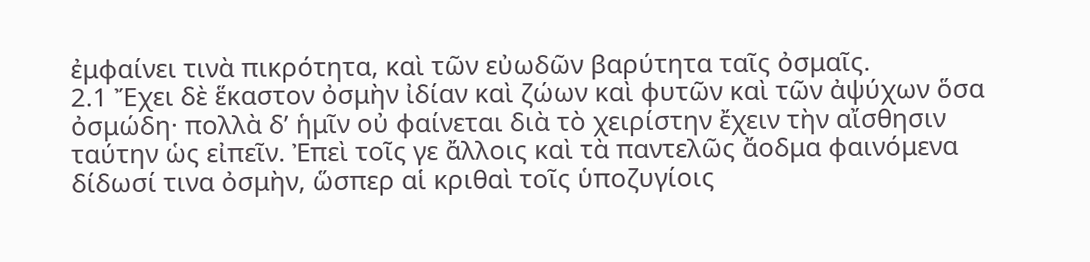ἐμφαίνει τινὰ πικρότητα, καὶ τῶν εὐωδῶν βαρύτητα ταῖς ὀσμαῖς.
2.1 Ἔχει δὲ ἕκαστον ὀσμὴν ἰδίαν καὶ ζώων καὶ φυτῶν καὶ τῶν ἀψύχων ὅσα ὀσμώδη· πολλὰ δʼ ἡμῖν οὐ φαίνεται διὰ τὸ χειρίστην ἔχειν τὴν αἴσθησιν ταύτην ὡς εἰπεῖν. Ἐπεὶ τοῖς γε ἄλλοις καὶ τὰ παντελῶς ἄοδμα φαινόμενα δίδωσί τινα ὀσμὴν, ὥσπερ αἱ κριθαὶ τοῖς ὑποζυγίοις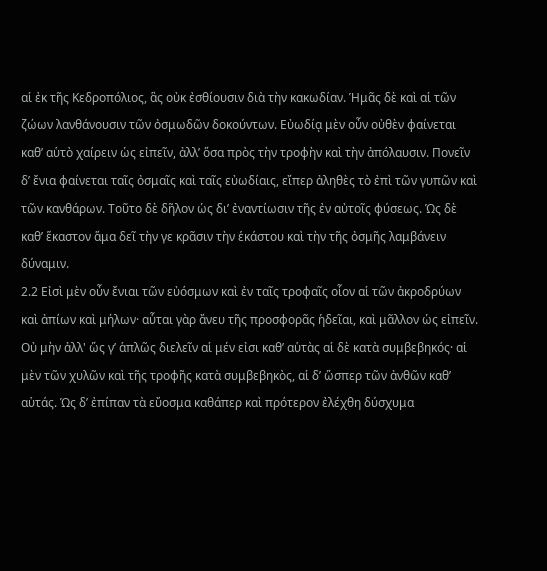αἱ ἐκ τῆς Κεδροπόλιος, ἃς οὐκ ἐσθίουσιν διὰ τὴν κακωδίαν. Ἡμᾶς δὲ καὶ αἱ τῶν ζώων λανθάνουσιν τῶν ὀσμωδῶν δοκούντων. Εὐωδίᾳ μὲν οὖν οὐθὲν φαίνεται καθʼ αὑτὸ χαίρειν ὡς εἰπεῖν, ἀλλʼ ὅσα πρὸς τὴν τροφὴν καὶ τὴν ἀπόλαυσιν. Πονεῖν δʼ ἔνια φαίνεται ταῖς ὀσμαῖς καὶ ταῖς εὐωδίαις, εἴπερ ἀληθὲς τὸ ἐπὶ τῶν γυπῶν καὶ τῶν κανθάρων. Τοῦτο δὲ δῆλον ὡς διʼ ἐναντίωσιν τῆς ἐν αὐτοῖς φύσεως. Ὡς δὲ καθʼ ἕκαστον ἅμα δεῖ τὴν γε κρᾶσιν τὴν ἑκάστου καὶ τὴν τῆς ὀσμῆς λαμβάνειν δύναμιν.
2.2 Εἰσὶ μὲν οὖν ἔνιαι τῶν εὐόσμων καὶ ἐν ταῖς τροφαῖς οἷον αἱ τῶν ἀκροδρύων καὶ ἀπίων καὶ μήλων· αὗται γὰρ ἄνευ τῆς προσφορᾶς ἡδεῖαι, καὶ μᾶλλον ὡς εἰπεῖν. Οὐ μὴν ἀλλ' ὥς γʼ ἁπλῶς διελεῖν αἱ μέν εἰσι καθʼ αὑτὰς αἱ δὲ κατὰ συμβεβηκός· αἱ μὲν τῶν χυλῶν καὶ τῆς τροφῆς κατὰ συμβεβηκὸς, αἱ δʼ ὥσπερ τῶν ἀνθῶν καθʼ αὑτάς. Ὡς δʼ ἐπίπαν τὰ εὔοσμα καθάπερ καὶ πρότερον ἐλέχθη δύσχυμα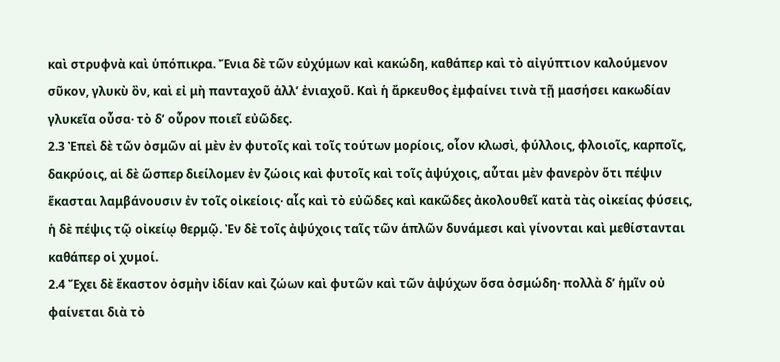καὶ στρυφνὰ καὶ ὑπόπικρα. Ἔνια δὲ τῶν εὐχύμων καὶ κακώδη, καθάπερ καὶ τὸ αἰγύπτιον καλούμενον σῦκον, γλυκὺ ὂν, καὶ εἰ μὴ πανταχοῦ ἀλλʼ ἐνιαχοῦ. Καὶ ἡ ἄρκευθος ἐμφαίνει τινὰ τῇ μασήσει κακωδίαν γλυκεῖα οὖσα· τὸ δʼ οὖρον ποιεῖ εὐῶδες.
2.3 Ἐπεὶ δὲ τῶν ὀσμῶν αἱ μὲν ἐν φυτοῖς καὶ τοῖς τούτων μορίοις, οἷον κλωσὶ, φύλλοις, φλοιοῖς, καρποῖς, δακρύοις, αἱ δὲ ὥσπερ διείλομεν ἐν ζώοις καὶ φυτοῖς καὶ τοῖς ἀψύχοις, αὗται μὲν φανερὸν ὅτι πέψιν ἕκασται λαμβάνουσιν ἐν τοῖς οἰκείοις· αἷς καὶ τὸ εὐῶδες καὶ κακῶδες ἀκολουθεῖ κατὰ τὰς οἰκείας φύσεις, ἡ δὲ πέψις τῷ οἰκείῳ θερμῷ. Ἐν δὲ τοῖς ἀψύχοις ταῖς τῶν ἁπλῶν δυνάμεσι καὶ γίνονται καὶ μεθίστανται καθάπερ οἱ χυμοί.
2.4 Ἔχει δὲ ἕκαστον ὀσμὴν ἰδίαν καὶ ζώων καὶ φυτῶν καὶ τῶν ἀψύχων ὅσα ὀσμώδη· πολλὰ δʼ ἡμῖν οὐ φαίνεται διὰ τὸ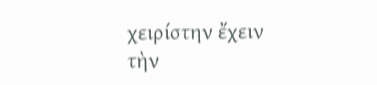χειρίστην ἔχειν τὴν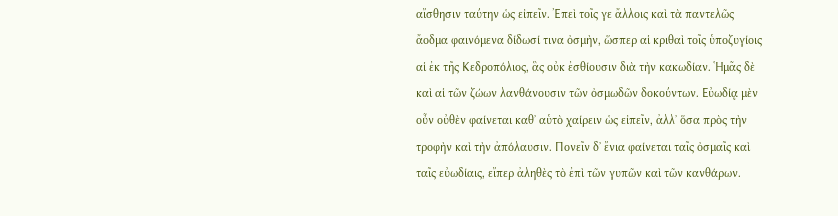αἴσθησιν ταύτην ὡς εἰπεῖν. Ἐπεὶ τοῖς γε ἄλλοις καὶ τὰ παντελῶς ἄοδμα φαινόμενα δίδωσί τινα ὀσμὴν, ὥσπερ αἱ κριθαὶ τοῖς ὑποζυγίοις αἱ ἐκ τῆς Κεδροπόλιος, ἃς οὐκ ἐσθίουσιν διὰ τὴν κακωδίαν. Ἡμᾶς δὲ καὶ αἱ τῶν ζώων λανθάνουσιν τῶν ὀσμωδῶν δοκούντων. Εὐωδίᾳ μὲν οὖν οὐθὲν φαίνεται καθʼ αὑτὸ χαίρειν ὡς εἰπεῖν, ἀλλʼ ὅσα πρὸς τὴν τροφὴν καὶ τὴν ἀπόλαυσιν. Πονεῖν δʼ ἔνια φαίνεται ταῖς ὀσμαῖς καὶ ταῖς εὐωδίαις, εἴπερ ἀληθὲς τὸ ἐπὶ τῶν γυπῶν καὶ τῶν κανθάρων.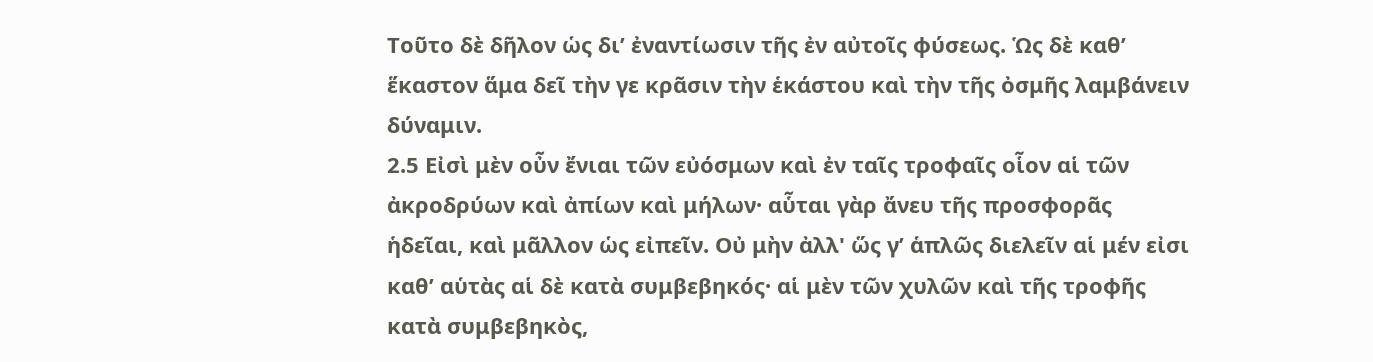Τοῦτο δὲ δῆλον ὡς διʼ ἐναντίωσιν τῆς ἐν αὐτοῖς φύσεως. Ὡς δὲ καθʼ ἕκαστον ἅμα δεῖ τὴν γε κρᾶσιν τὴν ἑκάστου καὶ τὴν τῆς ὀσμῆς λαμβάνειν δύναμιν.
2.5 Εἰσὶ μὲν οὖν ἔνιαι τῶν εὐόσμων καὶ ἐν ταῖς τροφαῖς οἷον αἱ τῶν ἀκροδρύων καὶ ἀπίων καὶ μήλων· αὗται γὰρ ἄνευ τῆς προσφορᾶς ἡδεῖαι, καὶ μᾶλλον ὡς εἰπεῖν. Οὐ μὴν ἀλλ' ὥς γʼ ἁπλῶς διελεῖν αἱ μέν εἰσι καθʼ αὑτὰς αἱ δὲ κατὰ συμβεβηκός· αἱ μὲν τῶν χυλῶν καὶ τῆς τροφῆς κατὰ συμβεβηκὸς,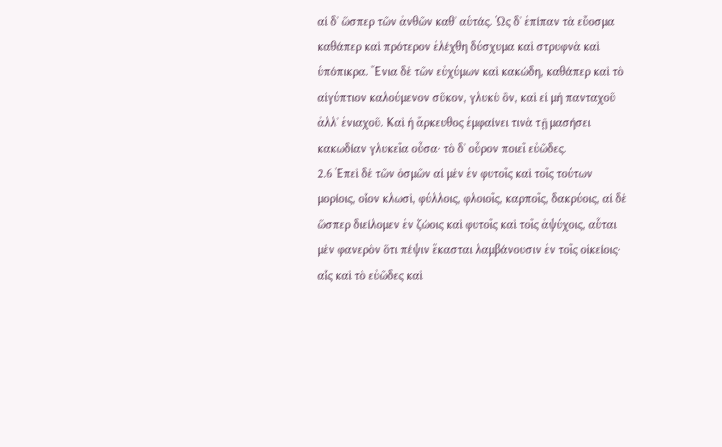αἱ δʼ ὥσπερ τῶν ἀνθῶν καθʼ αὑτάς. Ὡς δʼ ἐπίπαν τὰ εὔοσμα καθάπερ καὶ πρότερον ἐλέχθη δύσχυμα καὶ στρυφνὰ καὶ ὑπόπικρα. Ἔνια δὲ τῶν εὐχύμων καὶ κακώδη, καθάπερ καὶ τὸ αἰγύπτιον καλούμενον σῦκον, γλυκὺ ὂν, καὶ εἰ μὴ πανταχοῦ ἀλλʼ ἐνιαχοῦ. Καὶ ἡ ἄρκευθος ἐμφαίνει τινὰ τῇ μασήσει κακωδίαν γλυκεῖα οὖσα· τὸ δʼ οὖρον ποιεῖ εὐῶδες.
2.6 Ἐπεὶ δὲ τῶν ὀσμῶν αἱ μὲν ἐν φυτοῖς καὶ τοῖς τούτων μορίοις, οἷον κλωσὶ, φύλλοις, φλοιοῖς, καρποῖς, δακρύοις, αἱ δὲ ὥσπερ διείλομεν ἐν ζώοις καὶ φυτοῖς καὶ τοῖς ἀψύχοις, αὗται μὲν φανερὸν ὅτι πέψιν ἕκασται λαμβάνουσιν ἐν τοῖς οἰκείοις· αἷς καὶ τὸ εὐῶδες καὶ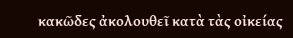κακῶδες ἀκολουθεῖ κατὰ τὰς οἰκείας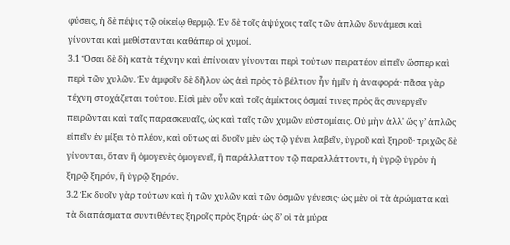φύσεις, ἡ δὲ πέψις τῷ οἰκείῳ θερμῷ. Ἐν δὲ τοῖς ἀψύχοις ταῖς τῶν ἁπλῶν δυνάμεσι καὶ γίνονται καὶ μεθίστανται καθάπερ οἱ χυμοί.
3.1 Ὅσαι δὲ δὴ κατὰ τέχνην καὶ ἐπίνοιαν γίνονται περὶ τούτων πειρατέον εἰπεῖν ὥσπερ καὶ περὶ τῶν χυλῶν. Ἐν ἀμφοῖν δὲ δῆλον ὡς ἀεὶ πρὸς τὸ βέλτιον ἦν ἡμῖν ἡ ἀναφορά· πᾶσα γὰρ τέχνη στοχάζεται τούτου. Εἰσὶ μὲν οὖν καὶ τοῖς ἀμίκτοις ὀσμαί τινες πρὸς ἃς συνεργεῖν πειρῶνται καὶ ταῖς παρασκευαῖς, ὡς καὶ ταῖς τῶν χυμῶν εὐστομίαις. Οὐ μὴν ἀλλ' ὥς γʼ ἁπλῶς εἰπεῖν ἐν μίξει τὸ πλέον, καὶ οὕτως αἱ δυοῖν μὲν ὡς τῷ γένει λαβεῖν, ὑγροῦ καὶ ξηροῦ· τριχῶς δὲ γίνονται, ὅταν ἢ ὁμογενὲς ὁμογενεῖ, ἢ παράλλαττον τῷ παραλλάττοντι, ἡ ὑγρῷ ὑγρὸν ἡ ξηρῷ ξηρόν, ἢ ὑγρῷ ξηρόν.
3.2 Ἐκ δυοῖν γὰρ τούτων καὶ ἡ τῶν χυλῶν καὶ τῶν ὀσμῶν γένεσις· ὡς μὲν οἱ τὰ ἀρώματα καὶ τὰ διαπάσματα συντιθέντες ξηροῖς πρὸς ξηρά· ὡς δʼ οἱ τὰ μύρα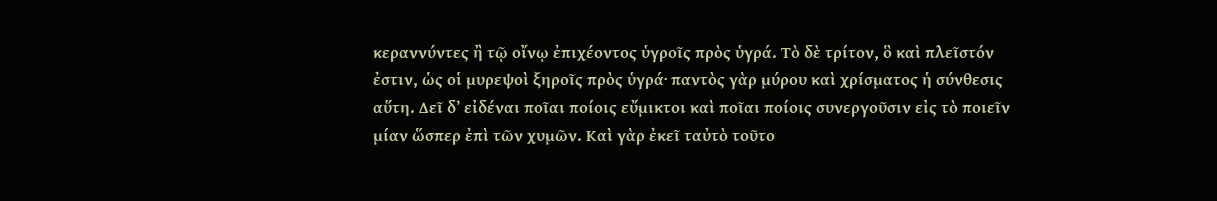κεραννύντες ἢ τῷ οἴνῳ ἐπιχέοντος ὑγροῖς πρὸς ὑγρά. Τὸ δὲ τρίτον, ὃ καὶ πλεῖστόν ἐστιν, ὡς οἱ μυρεψοὶ ξηροῖς πρὸς ὑγρά· παντὸς γὰρ μύρου καὶ χρίσματος ἡ σύνθεσις αὕτη. Δεῖ δʼ εἰδέναι ποῖαι ποίοις εὔμικτοι καὶ ποῖαι ποίοις συνεργοῦσιν εἰς τὸ ποιεῖν μίαν ὥσπερ ἐπὶ τῶν χυμῶν. Καὶ γὰρ ἐκεῖ ταὐτὸ τοῦτο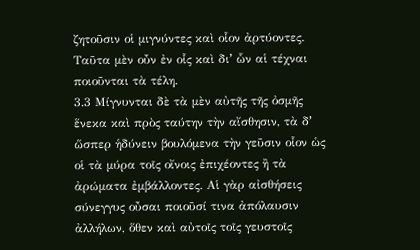ζητοῦσιν οἱ μιγνύντες καὶ οἷον ἀρτύοντες. Ταῦτα μὲν οὖν ἐν οἷς καὶ διʼ ὧν αἱ τέχναι ποιοῦνται τὰ τέλη.
3.3 Μίγνυνται δὲ τὰ μὲν αὐτῆς τῆς ὀσμῆς ἕνεκα καὶ πρὸς ταύτην τὴν αἴσθησιν, τὰ δʼ ὥσπερ ἡδύνειν βουλόμενα τὴν γεῦσιν οἷον ὡς οἱ τὰ μύρα τοῖς οἴνοις ἐπιχέοντες ἢ τὰ ἀρώματα ἐμβάλλοντες. Αἱ γὰρ αἰσθήσεις σύνεγγυς οὖσαι ποιοῦσί τινα ἀπόλαυσιν ἀλλήλων, ὅθεν καὶ αὐτοῖς τοῖς γευστοῖς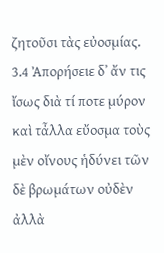ζητοῦσι τὰς εὐοσμίας.
3.4 Ἀπορήσειε δʼ ἄν τις ἴσως διὰ τί ποτε μύρον καὶ τἆλλα εὔοσμα τοὺς μὲν οἴνους ἡδύνει τῶν δὲ βρωμάτων οὐδὲν ἀλλὰ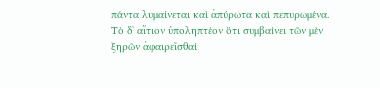πάντα λυμαίνεται καὶ ἀπύρωτα καὶ πεπυρωμένα. Τὸ δʼ αἴτιον ὑποληπτέον ὅτι συμβαίνει τῶν μὲν ξηρῶν ἀφαιρεῖσθαί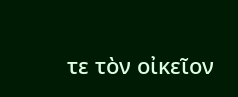τε τὸν οἰκεῖον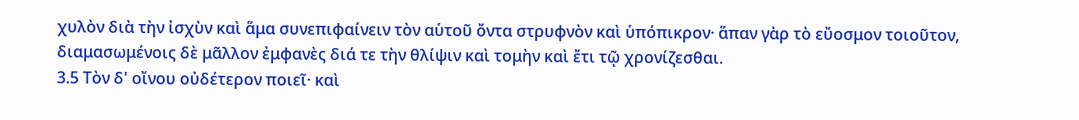χυλὸν διὰ τὴν ἰσχὺν καὶ ἅμα συνεπιφαίνειν τὸν αὑτοῦ ὄντα στρυφνὸν καὶ ὑπόπικρον· ἅπαν γὰρ τὸ εὔοσμον τοιοῦτον, διαμασωμένοις δὲ μᾶλλον ἐμφανὲς διά τε τὴν θλίψιν καὶ τομὴν καὶ ἔτι τῷ χρονίζεσθαι.
3.5 Τὸν δ' οἴνου οὐδέτερον ποιεῖ· καὶ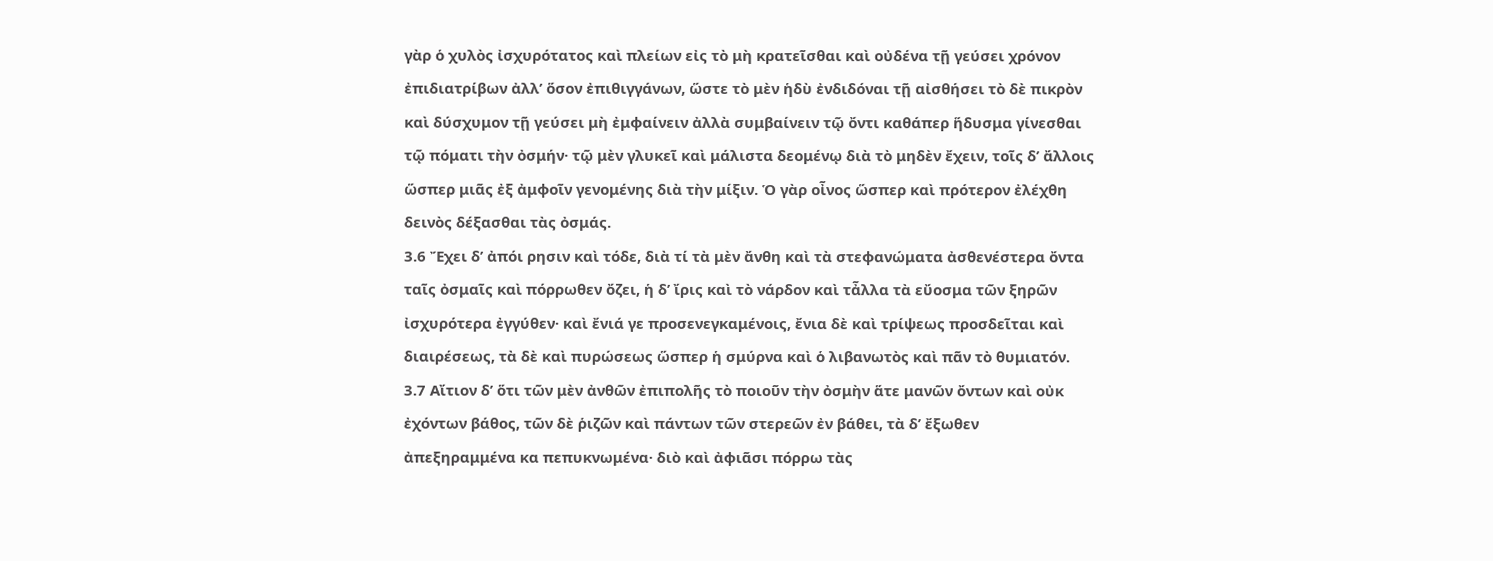γὰρ ὁ χυλὸς ἰσχυρότατος καὶ πλείων εἰς τὸ μὴ κρατεῖσθαι καὶ οὐδένα τῇ γεύσει χρόνον ἐπιδιατρίβων ἀλλʼ ὅσον ἐπιθιγγάνων, ὥστε τὸ μὲν ἡδὺ ἐνδιδόναι τῇ αἰσθήσει τὸ δὲ πικρὸν καὶ δύσχυμον τῇ γεύσει μὴ ἐμφαίνειν ἀλλὰ συμβαίνειν τῷ ὄντι καθάπερ ἥδυσμα γίνεσθαι τῷ πόματι τὴν ὀσμήν· τῷ μὲν γλυκεῖ καὶ μάλιστα δεομένῳ διὰ τὸ μηδὲν ἔχειν, τοῖς δʼ ἄλλοις ὥσπερ μιᾶς ἐξ ἀμφοῖν γενομένης διὰ τὴν μίξιν. Ὁ γὰρ οἶνος ὥσπερ καὶ πρότερον ἐλέχθη δεινὸς δέξασθαι τὰς ὀσμάς.
3.6 Ἔχει δʼ ἀπόι ρησιν καὶ τόδε, διὰ τί τὰ μὲν ἄνθη καὶ τὰ στεφανώματα ἀσθενέστερα ὄντα ταῖς ὀσμαῖς καὶ πόρρωθεν ὄζει, ἡ δʼ ἴρις καὶ τὸ νάρδον καὶ τἆλλα τὰ εὔοσμα τῶν ξηρῶν ἰσχυρότερα ἐγγύθεν· καὶ ἔνιά γε προσενεγκαμένοις, ἔνια δὲ καὶ τρίψεως προσδεῖται καὶ διαιρέσεως, τὰ δὲ καὶ πυρώσεως ὥσπερ ἡ σμύρνα καὶ ὁ λιβανωτὸς καὶ πᾶν τὸ θυμιατόν.
3.7 Αἴτιον δʼ ὅτι τῶν μὲν ἀνθῶν ἐπιπολῆς τὸ ποιοῦν τὴν ὀσμὴν ἅτε μανῶν ὄντων καὶ οὐκ ἐχόντων βάθος, τῶν δὲ ῥιζῶν καὶ πάντων τῶν στερεῶν ἐν βάθει, τὰ δʼ ἔξωθεν ἀπεξηραμμένα κα πεπυκνωμένα· διὸ καὶ ἀφιᾶσι πόρρω τὰς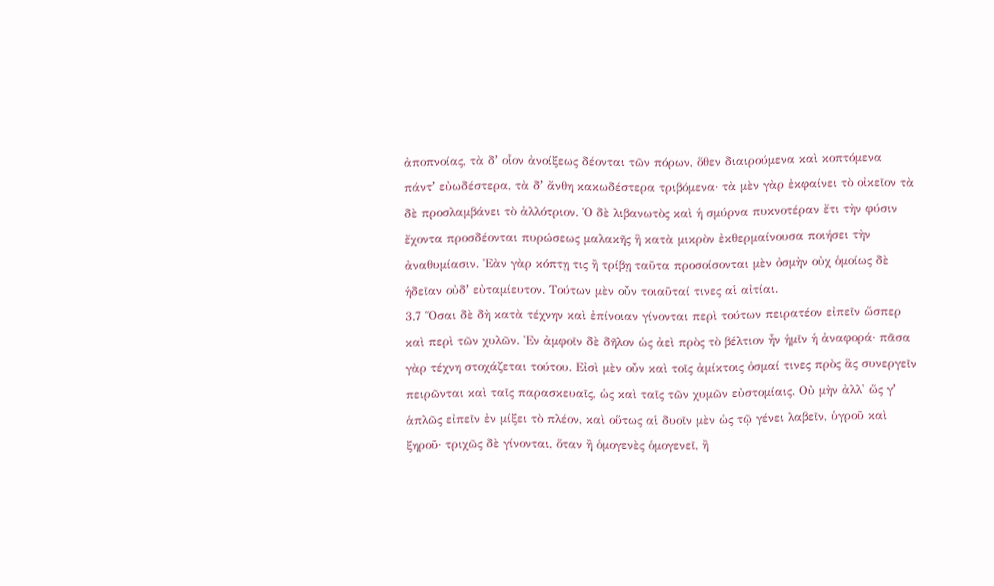ἀποπνοίας, τὰ δʼ οἷον ἀνοίξεως δέονται τῶν πόρων, ὅθεν διαιρούμενα καὶ κοπτόμενα πάντʼ εὐωδέστερα, τὰ δʼ ἄνθη κακωδέστερα τριβόμενα· τὰ μὲν γὰρ ἐκφαίνει τὸ οἰκεῖον τὰ δὲ προσλαμβάνει τὸ ἀλλότριον. Ὁ δὲ λιβανωτὸς καὶ ἡ σμύρνα πυκνοτέραν ἔτι τὴν φύσιν ἔχοντα προσδέονται πυρώσεως μαλακῆς ἣ κατὰ μικρὸν ἐκθερμαίνουσα ποιήσει τὴν ἀναθυμίασιν. Ἐὰν γὰρ κόπτῃ τις ἢ τρίβῃ ταῦτα προσοίσονται μὲν ὀσμὴν οὐχ ὁμοίως δὲ ἡδεῖαν οὐδʼ εὐταμίευτον. Τούτων μὲν οὖν τοιαῦταί τινες αἱ αἰτίαι.
3.7 Ὅσαι δὲ δὴ κατὰ τέχνην καὶ ἐπίνοιαν γίνονται περὶ τούτων πειρατέον εἰπεῖν ὥσπερ καὶ περὶ τῶν χυλῶν. Ἐν ἀμφοῖν δὲ δῆλον ὡς ἀεὶ πρὸς τὸ βέλτιον ἦν ἡμῖν ἡ ἀναφορά· πᾶσα γὰρ τέχνη στοχάζεται τούτου. Εἰσὶ μὲν οὖν καὶ τοῖς ἀμίκτοις ὀσμαί τινες πρὸς ἃς συνεργεῖν πειρῶνται καὶ ταῖς παρασκευαῖς, ὡς καὶ ταῖς τῶν χυμῶν εὐστομίαις. Οὐ μὴν ἀλλ' ὥς γʼ ἁπλῶς εἰπεῖν ἐν μίξει τὸ πλέον, καὶ οὕτως αἱ δυοῖν μὲν ὡς τῷ γένει λαβεῖν, ὑγροῦ καὶ ξηροῦ· τριχῶς δὲ γίνονται, ὅταν ἢ ὁμογενὲς ὁμογενεῖ, ἢ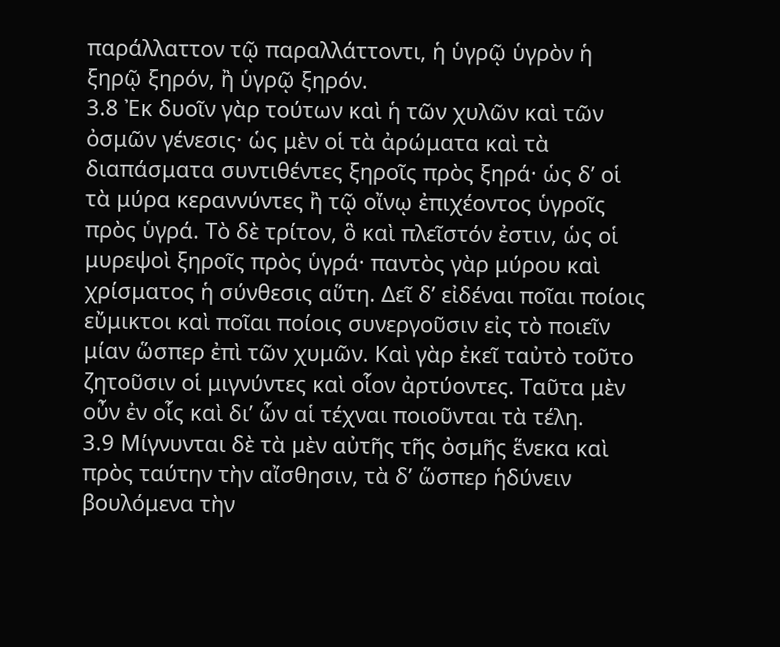παράλλαττον τῷ παραλλάττοντι, ἡ ὑγρῷ ὑγρὸν ἡ ξηρῷ ξηρόν, ἢ ὑγρῷ ξηρόν.
3.8 Ἐκ δυοῖν γὰρ τούτων καὶ ἡ τῶν χυλῶν καὶ τῶν ὀσμῶν γένεσις· ὡς μὲν οἱ τὰ ἀρώματα καὶ τὰ διαπάσματα συντιθέντες ξηροῖς πρὸς ξηρά· ὡς δʼ οἱ τὰ μύρα κεραννύντες ἢ τῷ οἴνῳ ἐπιχέοντος ὑγροῖς πρὸς ὑγρά. Τὸ δὲ τρίτον, ὃ καὶ πλεῖστόν ἐστιν, ὡς οἱ μυρεψοὶ ξηροῖς πρὸς ὑγρά· παντὸς γὰρ μύρου καὶ χρίσματος ἡ σύνθεσις αὕτη. Δεῖ δʼ εἰδέναι ποῖαι ποίοις εὔμικτοι καὶ ποῖαι ποίοις συνεργοῦσιν εἰς τὸ ποιεῖν μίαν ὥσπερ ἐπὶ τῶν χυμῶν. Καὶ γὰρ ἐκεῖ ταὐτὸ τοῦτο ζητοῦσιν οἱ μιγνύντες καὶ οἷον ἀρτύοντες. Ταῦτα μὲν οὖν ἐν οἷς καὶ διʼ ὧν αἱ τέχναι ποιοῦνται τὰ τέλη.
3.9 Μίγνυνται δὲ τὰ μὲν αὐτῆς τῆς ὀσμῆς ἕνεκα καὶ πρὸς ταύτην τὴν αἴσθησιν, τὰ δʼ ὥσπερ ἡδύνειν βουλόμενα τὴν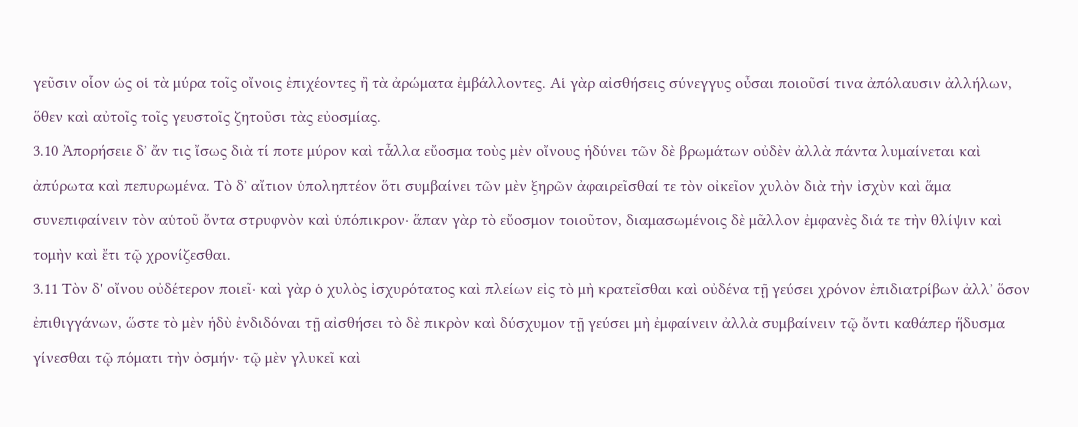γεῦσιν οἷον ὡς οἱ τὰ μύρα τοῖς οἴνοις ἐπιχέοντες ἢ τὰ ἀρώματα ἐμβάλλοντες. Αἱ γὰρ αἰσθήσεις σύνεγγυς οὖσαι ποιοῦσί τινα ἀπόλαυσιν ἀλλήλων, ὅθεν καὶ αὐτοῖς τοῖς γευστοῖς ζητοῦσι τὰς εὐοσμίας.
3.10 Ἀπορήσειε δʼ ἄν τις ἴσως διὰ τί ποτε μύρον καὶ τἆλλα εὔοσμα τοὺς μὲν οἴνους ἡδύνει τῶν δὲ βρωμάτων οὐδὲν ἀλλὰ πάντα λυμαίνεται καὶ ἀπύρωτα καὶ πεπυρωμένα. Τὸ δʼ αἴτιον ὑποληπτέον ὅτι συμβαίνει τῶν μὲν ξηρῶν ἀφαιρεῖσθαί τε τὸν οἰκεῖον χυλὸν διὰ τὴν ἰσχὺν καὶ ἅμα συνεπιφαίνειν τὸν αὑτοῦ ὄντα στρυφνὸν καὶ ὑπόπικρον· ἅπαν γὰρ τὸ εὔοσμον τοιοῦτον, διαμασωμένοις δὲ μᾶλλον ἐμφανὲς διά τε τὴν θλίψιν καὶ τομὴν καὶ ἔτι τῷ χρονίζεσθαι.
3.11 Τὸν δ' οἴνου οὐδέτερον ποιεῖ· καὶ γὰρ ὁ χυλὸς ἰσχυρότατος καὶ πλείων εἰς τὸ μὴ κρατεῖσθαι καὶ οὐδένα τῇ γεύσει χρόνον ἐπιδιατρίβων ἀλλʼ ὅσον ἐπιθιγγάνων, ὥστε τὸ μὲν ἡδὺ ἐνδιδόναι τῇ αἰσθήσει τὸ δὲ πικρὸν καὶ δύσχυμον τῇ γεύσει μὴ ἐμφαίνειν ἀλλὰ συμβαίνειν τῷ ὄντι καθάπερ ἥδυσμα γίνεσθαι τῷ πόματι τὴν ὀσμήν· τῷ μὲν γλυκεῖ καὶ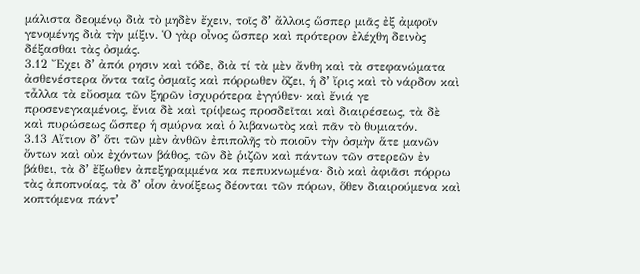μάλιστα δεομένῳ διὰ τὸ μηδὲν ἔχειν, τοῖς δʼ ἄλλοις ὥσπερ μιᾶς ἐξ ἀμφοῖν γενομένης διὰ τὴν μίξιν. Ὁ γὰρ οἶνος ὥσπερ καὶ πρότερον ἐλέχθη δεινὸς δέξασθαι τὰς ὀσμάς.
3.12 Ἔχει δʼ ἀπόι ρησιν καὶ τόδε, διὰ τί τὰ μὲν ἄνθη καὶ τὰ στεφανώματα ἀσθενέστερα ὄντα ταῖς ὀσμαῖς καὶ πόρρωθεν ὄζει, ἡ δʼ ἴρις καὶ τὸ νάρδον καὶ τἆλλα τὰ εὔοσμα τῶν ξηρῶν ἰσχυρότερα ἐγγύθεν· καὶ ἔνιά γε προσενεγκαμένοις, ἔνια δὲ καὶ τρίψεως προσδεῖται καὶ διαιρέσεως, τὰ δὲ καὶ πυρώσεως ὥσπερ ἡ σμύρνα καὶ ὁ λιβανωτὸς καὶ πᾶν τὸ θυμιατόν.
3.13 Αἴτιον δʼ ὅτι τῶν μὲν ἀνθῶν ἐπιπολῆς τὸ ποιοῦν τὴν ὀσμὴν ἅτε μανῶν ὄντων καὶ οὐκ ἐχόντων βάθος, τῶν δὲ ῥιζῶν καὶ πάντων τῶν στερεῶν ἐν βάθει, τὰ δʼ ἔξωθεν ἀπεξηραμμένα κα πεπυκνωμένα· διὸ καὶ ἀφιᾶσι πόρρω τὰς ἀποπνοίας, τὰ δʼ οἷον ἀνοίξεως δέονται τῶν πόρων, ὅθεν διαιρούμενα καὶ κοπτόμενα πάντʼ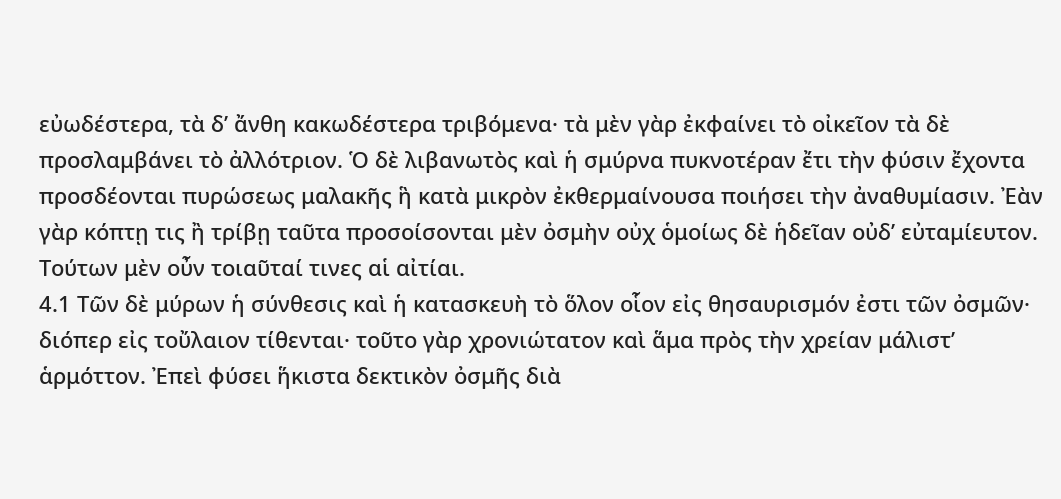εὐωδέστερα, τὰ δʼ ἄνθη κακωδέστερα τριβόμενα· τὰ μὲν γὰρ ἐκφαίνει τὸ οἰκεῖον τὰ δὲ προσλαμβάνει τὸ ἀλλότριον. Ὁ δὲ λιβανωτὸς καὶ ἡ σμύρνα πυκνοτέραν ἔτι τὴν φύσιν ἔχοντα προσδέονται πυρώσεως μαλακῆς ἣ κατὰ μικρὸν ἐκθερμαίνουσα ποιήσει τὴν ἀναθυμίασιν. Ἐὰν γὰρ κόπτῃ τις ἢ τρίβῃ ταῦτα προσοίσονται μὲν ὀσμὴν οὐχ ὁμοίως δὲ ἡδεῖαν οὐδʼ εὐταμίευτον. Τούτων μὲν οὖν τοιαῦταί τινες αἱ αἰτίαι.
4.1 Τῶν δὲ μύρων ἡ σύνθεσις καὶ ἡ κατασκευὴ τὸ ὅλον οἷον εἰς θησαυρισμόν ἐστι τῶν ὀσμῶν· διόπερ εἰς τοὔλαιον τίθενται· τοῦτο γὰρ χρονιώτατον καὶ ἅμα πρὸς τὴν χρείαν μάλιστʼ ἁρμόττον. Ἐπεὶ φύσει ἥκιστα δεκτικὸν ὀσμῆς διὰ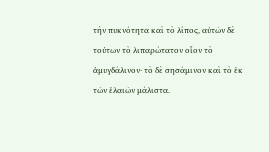τὴν πυκνότητα καὶ τὸ λίπος, αὐτῶν δὲ τούτων τὸ λιπαρώτατον οἷον τὸ ἀμυγδάλινον· τὸ δὲ σησάμινον καὶ τὸ ἐκ τῶν ἐλαιῶν μάλιστα.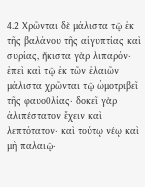4.2 Χρῶνται δὲ μάλιστα τῷ ἐκ τῆς βαλάνου τῆς αἰγυπτίας καὶ συρίας, ἥκιστα γὰρ λιπαρόν· ἐπεὶ καὶ τῷ ἐκ τῶν ἐλαιῶν μάλιστα χρῶνται τῷ ὠμοτριβεῖ τῆς φαυο0λίας· δοκεῖ γὰρ ἀλιπέστατον ἔχειν καὶ λεπτότατον· καὶ τούτῳ νέῳ καὶ μὴ παλαιῷ·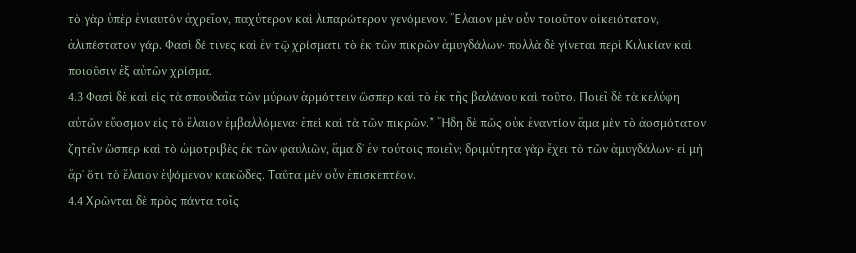τὸ γὰρ ὑπὲρ ἐνιαυτὸν ἀχρεῖον, παχύτερον καὶ λιπαρώτερον γενόμενον. Ἔλαιον μὲν οὖν τοιοῦτον οἰκειότατον, ἀλιπέστατον γάρ. Φασὶ δέ τινες καὶ ἐν τῷ χρίσματι τὸ ἐκ τῶν πικρῶν ἀμυγδάλων· πολλὰ δὲ γίνεται περὶ Κιλικίαν καὶ ποιοῦσιν ἐξ αὐτῶν χρίσμα.
4.3 Φασὶ δὲ καὶ εἰς τὰ σπουδαῖα τῶν μύρων ἁρμόττειν ὥσπερ καὶ τὸ ἐκ τῆς βαλάνου καὶ τοῦτο. Ποιεῖ δὲ τὰ κελύφη αὐτῶν εὔοσμον εἰς τὸ ἔλαιον ἐμβαλλόμενα· ἐπεὶ καὶ τὰ τῶν πικρῶν.* Ἤδη δὲ πῶς οὐκ ἐναντίον ἅμα μὲν τὸ ἀοσμότατον ζητεῖν ὥσπερ καὶ τὸ ὠμοτριβὲς ἐκ τῶν φαυλιῶν, ἅμα δʼ ἐν τούτοις ποιεῖν; δριμύτητα γὰρ ἔχει τὸ τῶν ἀμυγδάλων· εἰ μὴ ἄρʼ ὅτι τὸ ἔλαιον ἑψόμενον κακῶδες. Ταῦτα μὲν οὖν ἐπισκεπτέον.
4.4 Χρῶνται δὲ πρὸς πάντα τοῖς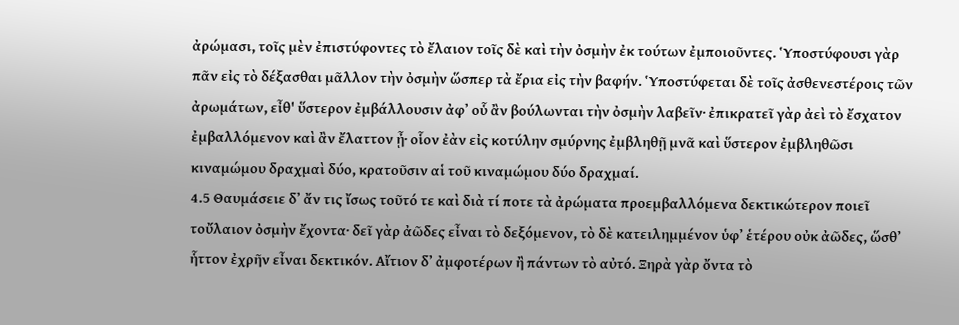ἀρώμασι, τοῖς μὲν ἐπιστύφοντες τὸ ἔλαιον τοῖς δὲ καὶ τὴν ὀσμὴν ἐκ τούτων ἐμποιοῦντες. Ὑποστύφουσι γὰρ πᾶν εἰς τὸ δέξασθαι μᾶλλον τὴν ὀσμὴν ὥσπερ τὰ ἔρια εἰς τὴν βαφήν. Ὑποστύφεται δὲ τοῖς ἀσθενεστέροις τῶν ἀρωμάτων, εἶθ' ὕστερον ἐμβάλλουσιν ἀφʼ οὗ ἂν βούλωνται τὴν ὀσμὴν λαβεῖν· ἐπικρατεῖ γὰρ ἀεὶ τὸ ἔσχατον ἐμβαλλόμενον καὶ ἂν ἔλαττον ᾖ· οἷον ἐὰν εἰς κοτύλην σμύρνης ἐμβληθῇ μνᾶ καὶ ὕστερον ἐμβληθῶσι κιναμώμου δραχμαὶ δύο, κρατοῦσιν αἱ τοῦ κιναμώμου δύο δραχμαί.
4.5 Θαυμάσειε δʼ ἄν τις ἴσως τοῦτό τε καὶ διὰ τί ποτε τὰ ἀρώματα προεμβαλλόμενα δεκτικώτερον ποιεῖ τοὔλαιον ὀσμὴν ἔχοντα· δεῖ γὰρ ἀῶδες εἶναι τὸ δεξόμενον, τὸ δὲ κατειλημμένον ὑφʼ ἑτέρου οὐκ ἀῶδες, ὥσθʼ ἧττον ἐχρῆν εἶναι δεκτικόν. Αἴτιον δʼ ἀμφοτέρων ἢ πάντων τὸ αὐτό. Ξηρὰ γὰρ ὄντα τὸ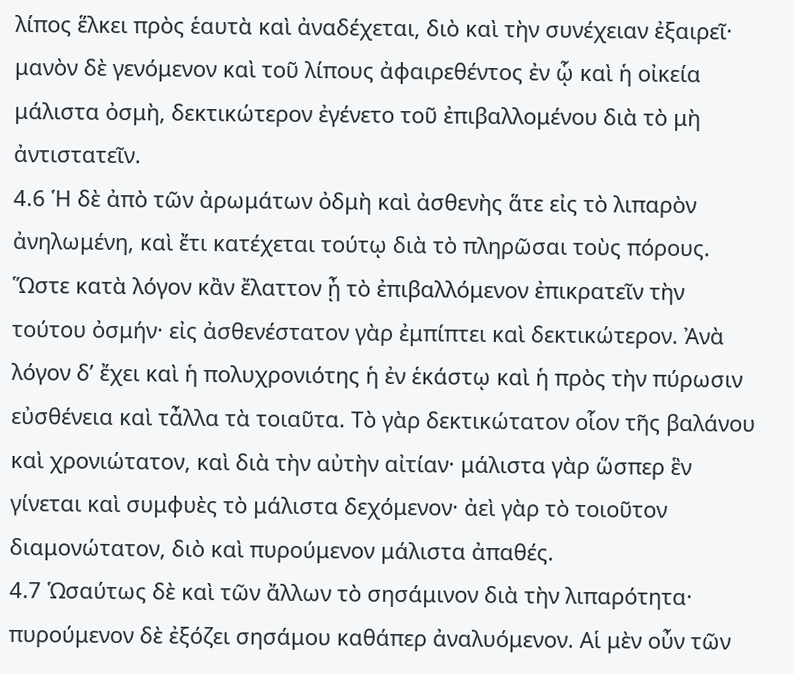λίπος ἕλκει πρὸς ἑαυτὰ καὶ ἀναδέχεται, διὸ καὶ τὴν συνέχειαν ἐξαιρεῖ· μανὸν δὲ γενόμενον καὶ τοῦ λίπους ἀφαιρεθέντος ἐν ᾧ καὶ ἡ οἰκεία μάλιστα ὀσμὴ, δεκτικώτερον ἐγένετο τοῦ ἐπιβαλλομένου διὰ τὸ μὴ ἀντιστατεῖν.
4.6 Ἡ δὲ ἀπὸ τῶν ἀρωμάτων ὀδμὴ καὶ ἀσθενὴς ἅτε εἰς τὸ λιπαρὸν ἀνηλωμένη, καὶ ἔτι κατέχεται τούτῳ διὰ τὸ πληρῶσαι τοὺς πόρους. Ὥστε κατὰ λόγον κἂν ἔλαττον ᾖ τὸ ἐπιβαλλόμενον ἐπικρατεῖν τὴν τούτου ὀσμήν· εἰς ἀσθενέστατον γὰρ ἐμπίπτει καὶ δεκτικώτερον. Ἀνὰ λόγον δʼ ἔχει καὶ ἡ πολυχρονιότης ἡ ἐν ἑκάστῳ καὶ ἡ πρὸς τὴν πύρωσιν εὐσθένεια καὶ τἆλλα τὰ τοιαῦτα. Τὸ γὰρ δεκτικώτατον οἷον τῆς βαλάνου καὶ χρονιώτατον, καὶ διὰ τὴν αὐτὴν αἰτίαν· μάλιστα γὰρ ὥσπερ ἓν γίνεται καὶ συμφυὲς τὸ μάλιστα δεχόμενον· ἀεὶ γὰρ τὸ τοιοῦτον διαμονώτατον, διὸ καὶ πυρούμενον μάλιστα ἀπαθές.
4.7 Ὡσαύτως δὲ καὶ τῶν ἄλλων τὸ σησάμινον διὰ τὴν λιπαρότητα· πυρούμενον δὲ ἐξόζει σησάμου καθάπερ ἀναλυόμενον. Αἱ μὲν οὖν τῶν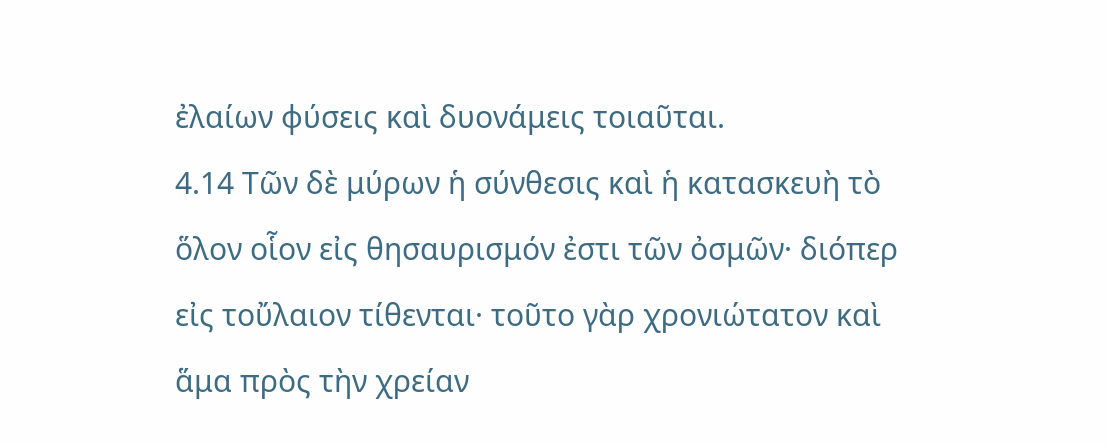ἐλαίων φύσεις καὶ δυονάμεις τοιαῦται.
4.14 Τῶν δὲ μύρων ἡ σύνθεσις καὶ ἡ κατασκευὴ τὸ ὅλον οἷον εἰς θησαυρισμόν ἐστι τῶν ὀσμῶν· διόπερ εἰς τοὔλαιον τίθενται· τοῦτο γὰρ χρονιώτατον καὶ ἅμα πρὸς τὴν χρείαν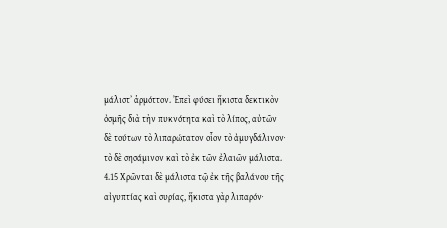μάλιστʼ ἁρμόττον. Ἐπεὶ φύσει ἥκιστα δεκτικὸν ὀσμῆς διὰ τὴν πυκνότητα καὶ τὸ λίπος, αὐτῶν δὲ τούτων τὸ λιπαρώτατον οἷον τὸ ἀμυγδάλινον· τὸ δὲ σησάμινον καὶ τὸ ἐκ τῶν ἐλαιῶν μάλιστα.
4.15 Χρῶνται δὲ μάλιστα τῷ ἐκ τῆς βαλάνου τῆς αἰγυπτίας καὶ συρίας, ἥκιστα γὰρ λιπαρόν·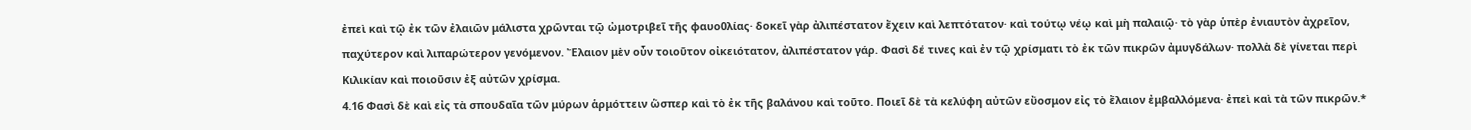ἐπεὶ καὶ τῷ ἐκ τῶν ἐλαιῶν μάλιστα χρῶνται τῷ ὠμοτριβεῖ τῆς φαυο0λίας· δοκεῖ γὰρ ἀλιπέστατον ἔχειν καὶ λεπτότατον· καὶ τούτῳ νέῳ καὶ μὴ παλαιῷ· τὸ γὰρ ὑπὲρ ἐνιαυτὸν ἀχρεῖον, παχύτερον καὶ λιπαρώτερον γενόμενον. Ἔλαιον μὲν οὖν τοιοῦτον οἰκειότατον, ἀλιπέστατον γάρ. Φασὶ δέ τινες καὶ ἐν τῷ χρίσματι τὸ ἐκ τῶν πικρῶν ἀμυγδάλων· πολλὰ δὲ γίνεται περὶ Κιλικίαν καὶ ποιοῦσιν ἐξ αὐτῶν χρίσμα.
4.16 Φασὶ δὲ καὶ εἰς τὰ σπουδαῖα τῶν μύρων ἁρμόττειν ὥσπερ καὶ τὸ ἐκ τῆς βαλάνου καὶ τοῦτο. Ποιεῖ δὲ τὰ κελύφη αὐτῶν εὔοσμον εἰς τὸ ἔλαιον ἐμβαλλόμενα· ἐπεὶ καὶ τὰ τῶν πικρῶν.*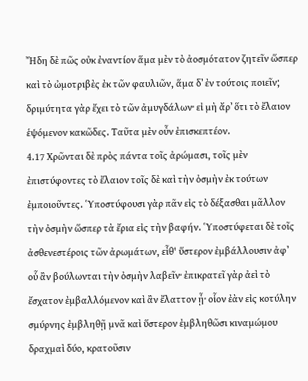Ἤδη δὲ πῶς οὐκ ἐναντίον ἅμα μὲν τὸ ἀοσμότατον ζητεῖν ὥσπερ καὶ τὸ ὠμοτριβὲς ἐκ τῶν φαυλιῶν, ἅμα δʼ ἐν τούτοις ποιεῖν; δριμύτητα γὰρ ἔχει τὸ τῶν ἀμυγδάλων· εἰ μὴ ἄρʼ ὅτι τὸ ἔλαιον ἑψόμενον κακῶδες. Ταῦτα μὲν οὖν ἐπισκεπτέον.
4.17 Χρῶνται δὲ πρὸς πάντα τοῖς ἀρώμασι, τοῖς μὲν ἐπιστύφοντες τὸ ἔλαιον τοῖς δὲ καὶ τὴν ὀσμὴν ἐκ τούτων ἐμποιοῦντες. Ὑποστύφουσι γὰρ πᾶν εἰς τὸ δέξασθαι μᾶλλον τὴν ὀσμὴν ὥσπερ τὰ ἔρια εἰς τὴν βαφήν. Ὑποστύφεται δὲ τοῖς ἀσθενεστέροις τῶν ἀρωμάτων, εἶθ' ὕστερον ἐμβάλλουσιν ἀφʼ οὗ ἂν βούλωνται τὴν ὀσμὴν λαβεῖν· ἐπικρατεῖ γὰρ ἀεὶ τὸ ἔσχατον ἐμβαλλόμενον καὶ ἂν ἔλαττον ᾖ· οἷον ἐὰν εἰς κοτύλην σμύρνης ἐμβληθῇ μνᾶ καὶ ὕστερον ἐμβληθῶσι κιναμώμου δραχμαὶ δύο, κρατοῦσιν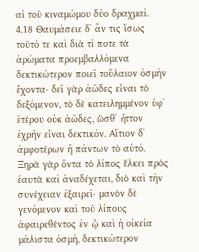αἱ τοῦ κιναμώμου δύο δραχμαί.
4.18 Θαυμάσειε δʼ ἄν τις ἴσως τοῦτό τε καὶ διὰ τί ποτε τὰ ἀρώματα προεμβαλλόμενα δεκτικώτερον ποιεῖ τοὔλαιον ὀσμὴν ἔχοντα· δεῖ γὰρ ἀῶδες εἶναι τὸ δεξόμενον, τὸ δὲ κατειλημμένον ὑφʼ ἑτέρου οὐκ ἀῶδες, ὥσθʼ ἧττον ἐχρῆν εἶναι δεκτικόν. Αἴτιον δʼ ἀμφοτέρων ἢ πάντων τὸ αὐτό. Ξηρὰ γὰρ ὄντα τὸ λίπος ἕλκει πρὸς ἑαυτὰ καὶ ἀναδέχεται, διὸ καὶ τὴν συνέχειαν ἐξαιρεῖ· μανὸν δὲ γενόμενον καὶ τοῦ λίπους ἀφαιρεθέντος ἐν ᾧ καὶ ἡ οἰκεία μάλιστα ὀσμὴ, δεκτικώτερον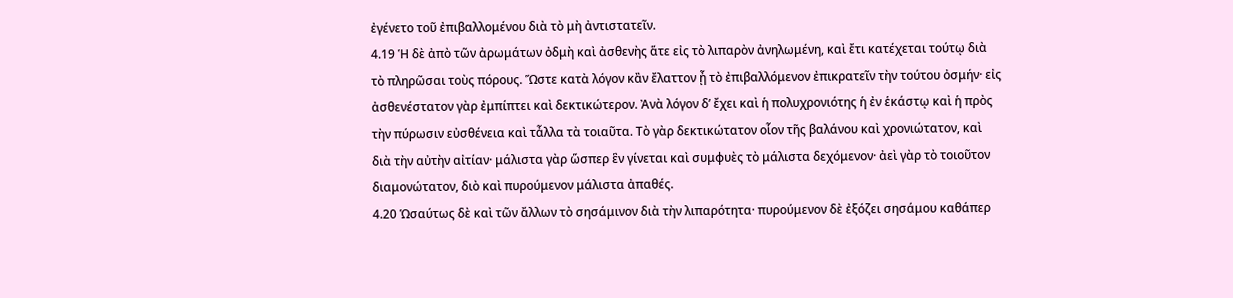ἐγένετο τοῦ ἐπιβαλλομένου διὰ τὸ μὴ ἀντιστατεῖν.
4.19 Ἡ δὲ ἀπὸ τῶν ἀρωμάτων ὀδμὴ καὶ ἀσθενὴς ἅτε εἰς τὸ λιπαρὸν ἀνηλωμένη, καὶ ἔτι κατέχεται τούτῳ διὰ τὸ πληρῶσαι τοὺς πόρους. Ὥστε κατὰ λόγον κἂν ἔλαττον ᾖ τὸ ἐπιβαλλόμενον ἐπικρατεῖν τὴν τούτου ὀσμήν· εἰς ἀσθενέστατον γὰρ ἐμπίπτει καὶ δεκτικώτερον. Ἀνὰ λόγον δʼ ἔχει καὶ ἡ πολυχρονιότης ἡ ἐν ἑκάστῳ καὶ ἡ πρὸς τὴν πύρωσιν εὐσθένεια καὶ τἆλλα τὰ τοιαῦτα. Τὸ γὰρ δεκτικώτατον οἷον τῆς βαλάνου καὶ χρονιώτατον, καὶ διὰ τὴν αὐτὴν αἰτίαν· μάλιστα γὰρ ὥσπερ ἓν γίνεται καὶ συμφυὲς τὸ μάλιστα δεχόμενον· ἀεὶ γὰρ τὸ τοιοῦτον διαμονώτατον, διὸ καὶ πυρούμενον μάλιστα ἀπαθές.
4.20 Ὡσαύτως δὲ καὶ τῶν ἄλλων τὸ σησάμινον διὰ τὴν λιπαρότητα· πυρούμενον δὲ ἐξόζει σησάμου καθάπερ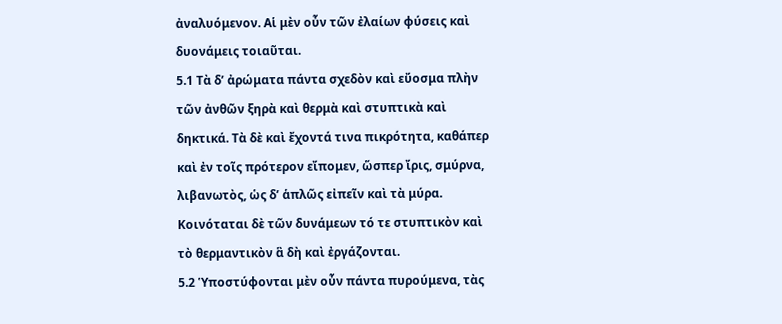ἀναλυόμενον. Αἱ μὲν οὖν τῶν ἐλαίων φύσεις καὶ δυονάμεις τοιαῦται.
5.1 Τὰ δʼ ἀρώματα πάντα σχεδὸν καὶ εὔοσμα πλὴν τῶν ἀνθῶν ξηρὰ καὶ θερμὰ καὶ στυπτικὰ καὶ δηκτικά. Τὰ δὲ καὶ ἔχοντά τινα πικρότητα, καθάπερ καὶ ἐν τοῖς πρότερον εἴπομεν, ὥσπερ ἴρις, σμύρνα, λιβανωτὸς, ὡς δʼ ἁπλῶς εἰπεῖν καὶ τὰ μύρα. Κοινόταται δὲ τῶν δυνάμεων τό τε στυπτικὸν καὶ τὸ θερμαντικὸν ἃ δὴ καὶ ἐργάζονται.
5.2 Ὑποστύφονται μὲν οὖν πάντα πυρούμενα, τὰς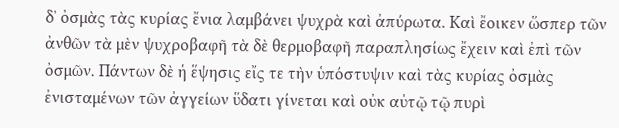δʼ ὀσμὰς τὰς κυρίας ἔνια λαμβάνει ψυχρὰ καὶ ἀπύρωτα. Καὶ ἔοικεν ὥσπερ τῶν ἀνθῶν τὰ μὲν ψυχροβαφῆ τὰ δὲ θερμοβαφῆ παραπλησίως ἔχειν καὶ ἐπὶ τῶν ὀσμῶν. Πάντων δὲ ἡ ἕψησις εἴς τε τὴν ὑπόστυψιν καὶ τὰς κυρίας ὀσμὰς ἐνισταμένων τῶν ἀγγείων ὕδατι γίνεται καὶ οὐκ αὐτῷ τῷ πυρὶ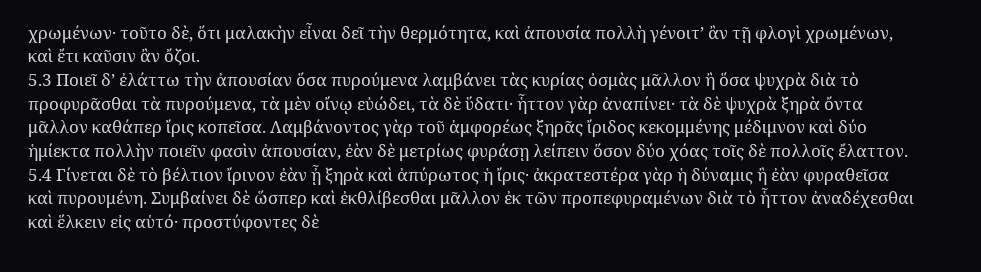χρωμένων· τοῦτο δὲ, ὅτι μαλακὴν εἶναι δεῖ τὴν θερμότητα, καὶ ἀπουσία πολλὴ γένοιτʼ ἂν τῇ φλογὶ χρωμένων, καὶ ἔτι καῦσιν ἂν ὄζοι.
5.3 Ποιεῖ δʼ ἐλάττω τὴν ἀπουσίαν ὅσα πυρούμενα λαμβάνει τὰς κυρίας ὀσμὰς μᾶλλον ἢ ὅσα ψυχρὰ διὰ τὸ προφυρᾶσθαι τὰ πυρούμενα, τὰ μὲν οἴνῳ εὐώδει, τὰ δὲ ὕδατι· ἧττον γὰρ ἀναπίνει· τὰ δὲ ψυχρὰ ξηρὰ ὄντα μᾶλλον καθάπερ ἴρις κοπεῖσα. Λαμβάνοντος γὰρ τοῦ ἀμφορέως ξηρᾶς ἴριδος κεκομμένης μέδιμνον καὶ δύο ἡμίεκτα πολλὴν ποιεῖν φασὶν ἀπουσίαν, ἐὰν δὲ μετρίως φυράσῃ λείπειν ὅσον δύο χόας τοῖς δὲ πολλοῖς ἔλαττον.
5.4 Γίνεται δὲ τὸ βέλτιον ἴρινον ἐὰν ᾖ ξηρὰ καὶ ἀπύρωτος ἡ ἴρις· ἀκρατεστέρα γὰρ ἡ δύναμις ἢ ἐὰν φυραθεῖσα καὶ πυρουμένη. Συμβαίνει δὲ ὥσπερ καὶ ἐκθλίβεσθαι μᾶλλον ἐκ τῶν προπεφυραμένων διὰ τὸ ἧττον ἀναδέχεσθαι καὶ ἕλκειν εἰς αὑτό· προστύφοντες δὲ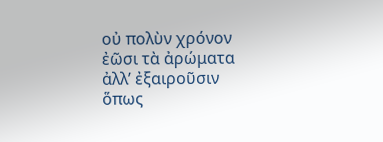οὐ πολὺν χρόνον ἐῶσι τὰ ἀρώματα ἀλλʼ ἐξαιροῦσιν ὅπως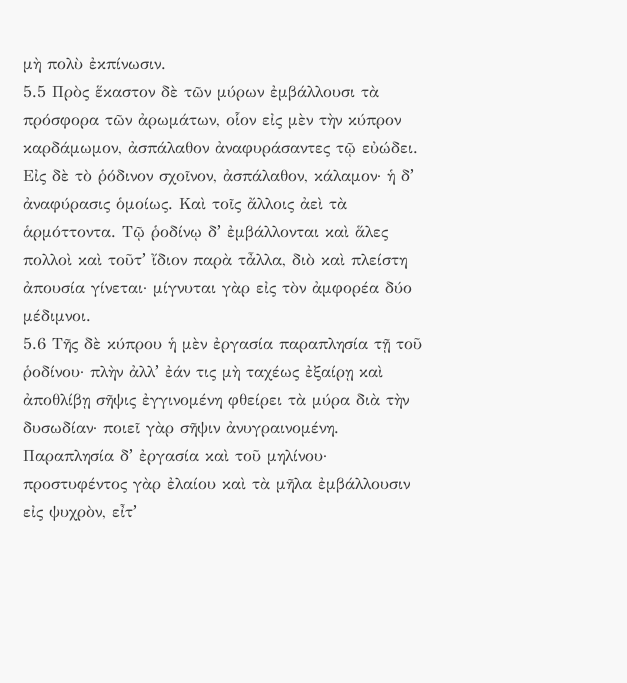μὴ πολὺ ἐκπίνωσιν.
5.5 Πρὸς ἕκαστον δὲ τῶν μύρων ἐμβάλλουσι τὰ πρόσφορα τῶν ἀρωμάτων, οἷον εἰς μὲν τὴν κύπρον καρδάμωμον, ἀσπάλαθον ἀναφυράσαντες τῷ εὐώδει. Εἰς δὲ τὸ ῥόδινον σχοῖνον, ἀσπάλαθον, κάλαμον· ἡ δʼ ἀναφύρασις ὁμοίως. Καὶ τοῖς ἄλλοις ἀεὶ τὰ ἁρμόττοντα. Τῷ ῥοδίνῳ δʼ ἐμβάλλονται καὶ ἅλες πολλοὶ καὶ τοῦτʼ ἴδιον παρὰ τἆλλα, διὸ καὶ πλείστη ἀπουσία γίνεται· μίγνυται γὰρ εἰς τὸν ἀμφορέα δύο μέδιμνοι.
5.6 Τῆς δὲ κύπρου ἡ μὲν ἐργασία παραπλησία τῇ τοῦ ῥοδίνου· πλὴν ἀλλʼ ἐάν τις μὴ ταχέως ἐξαίρῃ καὶ ἀποθλίβῃ σῆψις ἐγγινομένη φθείρει τὰ μύρα διὰ τὴν δυσωδίαν· ποιεῖ γὰρ σῆψιν ἀνυγραινομένη. Παραπλησία δʼ ἐργασία καὶ τοῦ μηλίνου· προστυφέντος γὰρ ἐλαίου καὶ τὰ μῆλα ἐμβάλλουσιν εἰς ψυχρὸν, εἶτʼ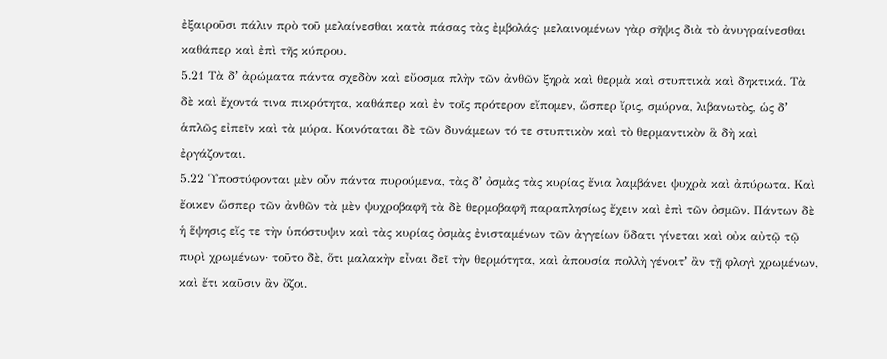ἐξαιροῦσι πάλιν πρὸ τοῦ μελαίνεσθαι κατὰ πάσας τὰς ἐμβολάς· μελαινομένων γὰρ σῆψις διὰ τὸ ἀνυγραίνεσθαι καθάπερ καὶ ἐπὶ τῆς κύπρου.
5.21 Τὰ δʼ ἀρώματα πάντα σχεδὸν καὶ εὔοσμα πλὴν τῶν ἀνθῶν ξηρὰ καὶ θερμὰ καὶ στυπτικὰ καὶ δηκτικά. Τὰ δὲ καὶ ἔχοντά τινα πικρότητα, καθάπερ καὶ ἐν τοῖς πρότερον εἴπομεν, ὥσπερ ἴρις, σμύρνα, λιβανωτὸς, ὡς δʼ ἁπλῶς εἰπεῖν καὶ τὰ μύρα. Κοινόταται δὲ τῶν δυνάμεων τό τε στυπτικὸν καὶ τὸ θερμαντικὸν ἃ δὴ καὶ ἐργάζονται.
5.22 Ὑποστύφονται μὲν οὖν πάντα πυρούμενα, τὰς δʼ ὀσμὰς τὰς κυρίας ἔνια λαμβάνει ψυχρὰ καὶ ἀπύρωτα. Καὶ ἔοικεν ὥσπερ τῶν ἀνθῶν τὰ μὲν ψυχροβαφῆ τὰ δὲ θερμοβαφῆ παραπλησίως ἔχειν καὶ ἐπὶ τῶν ὀσμῶν. Πάντων δὲ ἡ ἕψησις εἴς τε τὴν ὑπόστυψιν καὶ τὰς κυρίας ὀσμὰς ἐνισταμένων τῶν ἀγγείων ὕδατι γίνεται καὶ οὐκ αὐτῷ τῷ πυρὶ χρωμένων· τοῦτο δὲ, ὅτι μαλακὴν εἶναι δεῖ τὴν θερμότητα, καὶ ἀπουσία πολλὴ γένοιτʼ ἂν τῇ φλογὶ χρωμένων, καὶ ἔτι καῦσιν ἂν ὄζοι.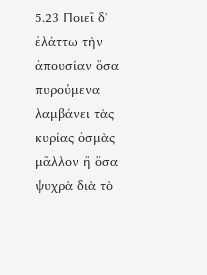5.23 Ποιεῖ δʼ ἐλάττω τὴν ἀπουσίαν ὅσα πυρούμενα λαμβάνει τὰς κυρίας ὀσμὰς μᾶλλον ἢ ὅσα ψυχρὰ διὰ τὸ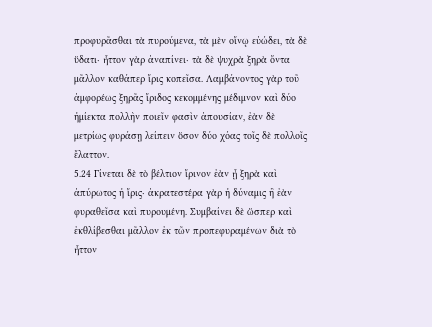προφυρᾶσθαι τὰ πυρούμενα, τὰ μὲν οἴνῳ εὐώδει, τὰ δὲ ὕδατι· ἧττον γὰρ ἀναπίνει· τὰ δὲ ψυχρὰ ξηρὰ ὄντα μᾶλλον καθάπερ ἴρις κοπεῖσα. Λαμβάνοντος γὰρ τοῦ ἀμφορέως ξηρᾶς ἴριδος κεκομμένης μέδιμνον καὶ δύο ἡμίεκτα πολλὴν ποιεῖν φασὶν ἀπουσίαν, ἐὰν δὲ μετρίως φυράσῃ λείπειν ὅσον δύο χόας τοῖς δὲ πολλοῖς ἔλαττον.
5.24 Γίνεται δὲ τὸ βέλτιον ἴρινον ἐὰν ᾖ ξηρὰ καὶ ἀπύρωτος ἡ ἴρις· ἀκρατεστέρα γὰρ ἡ δύναμις ἢ ἐὰν φυραθεῖσα καὶ πυρουμένη. Συμβαίνει δὲ ὥσπερ καὶ ἐκθλίβεσθαι μᾶλλον ἐκ τῶν προπεφυραμένων διὰ τὸ ἧττον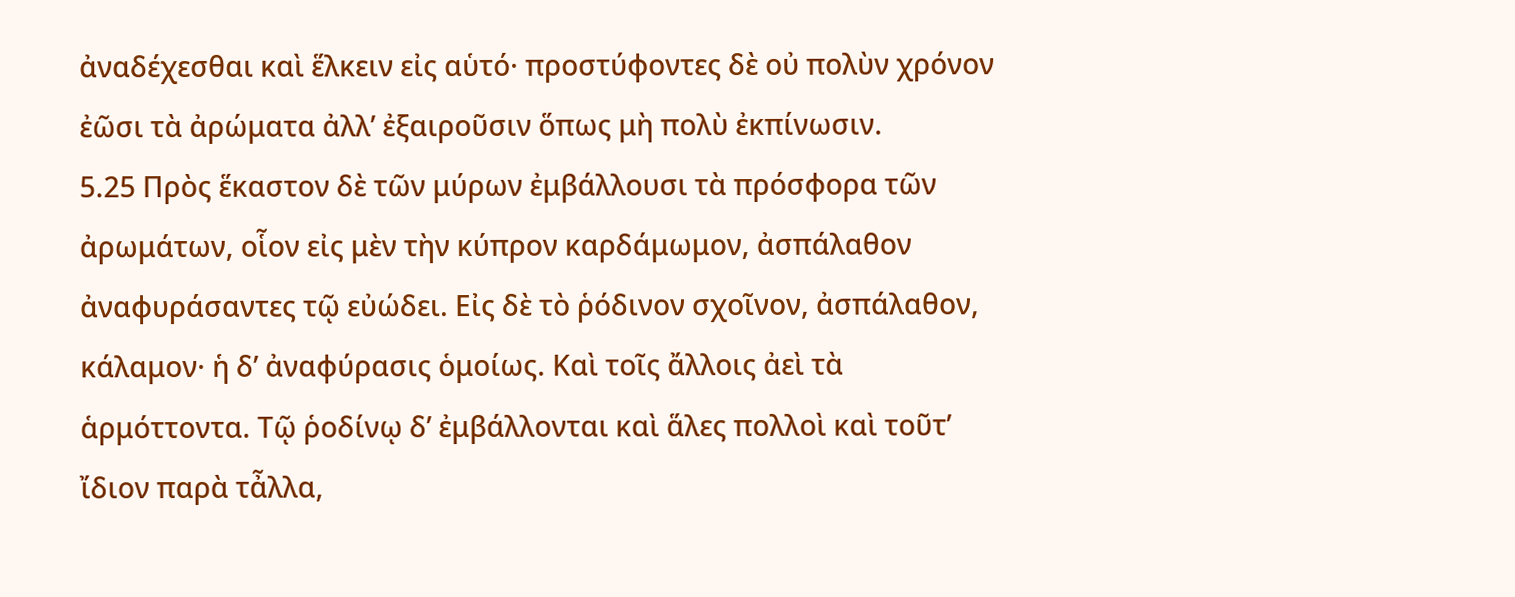ἀναδέχεσθαι καὶ ἕλκειν εἰς αὑτό· προστύφοντες δὲ οὐ πολὺν χρόνον ἐῶσι τὰ ἀρώματα ἀλλʼ ἐξαιροῦσιν ὅπως μὴ πολὺ ἐκπίνωσιν.
5.25 Πρὸς ἕκαστον δὲ τῶν μύρων ἐμβάλλουσι τὰ πρόσφορα τῶν ἀρωμάτων, οἷον εἰς μὲν τὴν κύπρον καρδάμωμον, ἀσπάλαθον ἀναφυράσαντες τῷ εὐώδει. Εἰς δὲ τὸ ῥόδινον σχοῖνον, ἀσπάλαθον, κάλαμον· ἡ δʼ ἀναφύρασις ὁμοίως. Καὶ τοῖς ἄλλοις ἀεὶ τὰ ἁρμόττοντα. Τῷ ῥοδίνῳ δʼ ἐμβάλλονται καὶ ἅλες πολλοὶ καὶ τοῦτʼ ἴδιον παρὰ τἆλλα,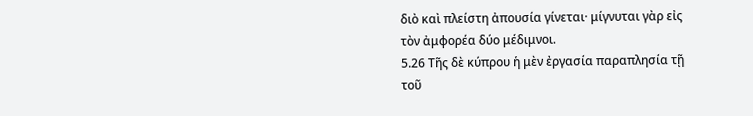διὸ καὶ πλείστη ἀπουσία γίνεται· μίγνυται γὰρ εἰς τὸν ἀμφορέα δύο μέδιμνοι.
5.26 Τῆς δὲ κύπρου ἡ μὲν ἐργασία παραπλησία τῇ τοῦ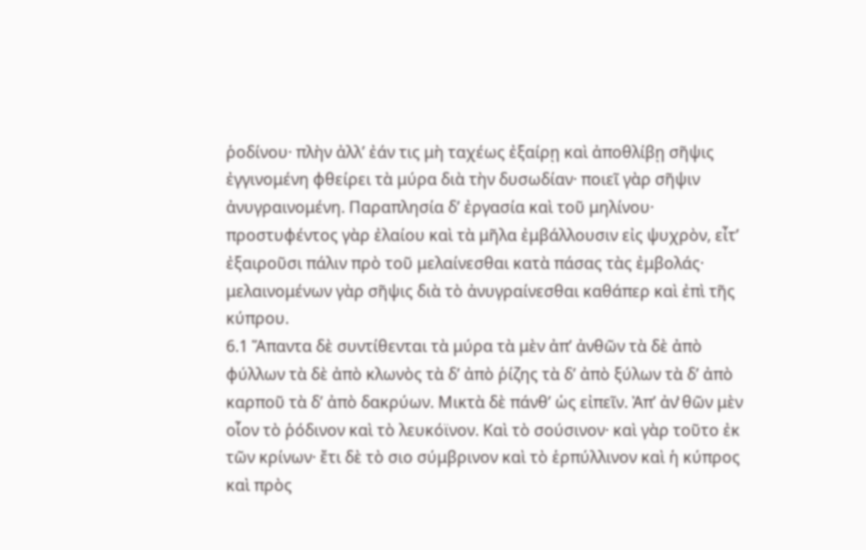ῥοδίνου· πλὴν ἀλλʼ ἐάν τις μὴ ταχέως ἐξαίρῃ καὶ ἀποθλίβῃ σῆψις ἐγγινομένη φθείρει τὰ μύρα διὰ τὴν δυσωδίαν· ποιεῖ γὰρ σῆψιν ἀνυγραινομένη. Παραπλησία δʼ ἐργασία καὶ τοῦ μηλίνου· προστυφέντος γὰρ ἐλαίου καὶ τὰ μῆλα ἐμβάλλουσιν εἰς ψυχρὸν, εἶτʼ ἐξαιροῦσι πάλιν πρὸ τοῦ μελαίνεσθαι κατὰ πάσας τὰς ἐμβολάς· μελαινομένων γὰρ σῆψις διὰ τὸ ἀνυγραίνεσθαι καθάπερ καὶ ἐπὶ τῆς κύπρου.
6.1 Ἅπαντα δὲ συντίθενται τὰ μύρα τὰ μὲν ἀπʼ ἀνθῶν τὰ δὲ ἀπὸ φύλλων τὰ δὲ ἀπὸ κλωνὸς τὰ δʼ ἀπὸ ῥίζης τὰ δʼ ἀπὸ ξύλων τὰ δʼ ἀπὸ καρποῦ τὰ δʼ ἀπὸ δακρύων. Μικτὰ δὲ πάνθʼ ὡς εἰπεῖν. Ἀπʼ ἀν̔ θῶν μὲν οἷον τὸ ῥόδινον καὶ τὸ λευκόϊνον. Καὶ τὸ σούσινον· καὶ γὰρ τοῦτο ἐκ τῶν κρίνων· ἔτι δὲ τὸ σιο σύμβρινον καὶ τὸ ἑρπύλλινον καὶ ἡ κύπρος καὶ πρὸς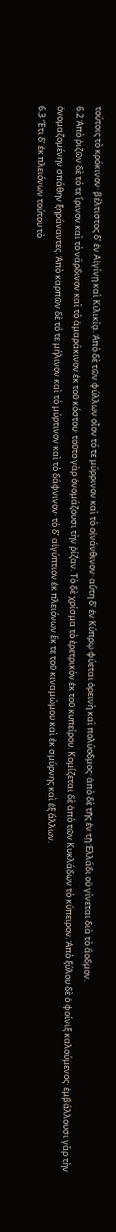τούτοις τὸ κρόκινον· βέλτιστος δʼ ἐν Αἰγίνῃ καὶ Κιλικίᾳ. Ἀπὸ δὲ τῶν φύλλων οἷον τό τε μύρρινον καὶ τὸ οἰνάνθινον· αὕτη δʼ ἐν Κύπρῳ φύεται ὀρεινὴ καὶ πολύοδμος· ἀπὸ δὲ τῆς ἐν τῇ Ἐλλάδι οὐ γίνεται διὰ τὸ ἄοδμον.
6.2 Ἀπὸ ῥιζῶν δὲ τό τε ἴρινον καὶ τὸ νάρδινον καὶ τὸ ἀμαράκινον ἐκ τοῦ κόστου· τοῦτο γὰρ ὀνομάζουσι τὴν ῥίζαν. Τὸ δὲ χρίσμα τὸ ἐρετρικὸν ἐκ τοῦ κυπείρου. Κομίζεται δὲ ἀπὸ τῶν Κυκλάδων τὸ κύπειρον. Ἀπὸ ξύλου δὲ ὁ φοίνιξ καλούμενος· ἐμβάλλουσι γὰρ τὴν ὀνομαζομένην σπάθην ξηράναντες. Ἀπὸ καρπῶν δὲ τό τε μήλινον καὶ τὸ μύρτινον καὶ τὸ δάφνινον· τὸ δʼ αἰγύπτιον ἐκ πλειόνων ἔκ τε τοῦ κιναμώμου καὶ ἐκ σμύρνης καὶ ἐξ ἄλλων.
6.3 Ἔτι δʼ ἐκ πλειόνων τούτου τὸ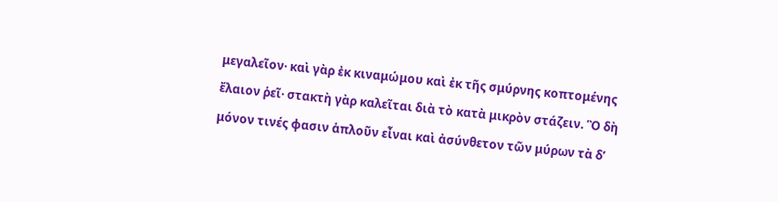μεγαλεῖον· καὶ γὰρ ἐκ κιναμώμου καὶ ἐκ τῆς σμύρνης κοπτομένης ἔλαιον ῥεῖ· στακτὴ γὰρ καλεῖται διὰ τὸ κατὰ μικρὸν στάζειν. Ὃ δὴ μόνον τινές φασιν ἁπλοῦν εἶναι καὶ ἀσύνθετον τῶν μύρων τὰ δʼ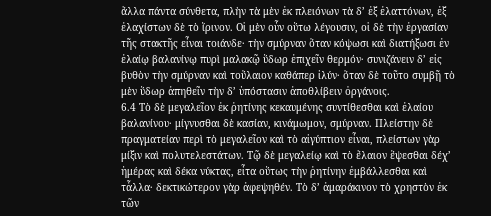ἄλλα πάντα σύνθετα, πλὴν τὰ μὲν ἐκ πλειόνων τὰ δʼ ἐξ ἐλαττόνων, ἐξ ἐλαχίστων δὲ τὸ ἴρινον. Οἱ μὲν οὖν οὕτω λέγουσιν, οἱ δὲ τὴν ἐργασίαν τῆς στακτῆς εἶναι τοιάνδε· τὴν σμύρναν ὅταν κόψωσι καὶ διατήξωσι ἐν ἐλαίῳ βαλανίνῳ πυρὶ μαλακῷ ὕδωρ ἐπιχεῖν θερμόν· συνιζάνειν δʼ εἰς βυθὸν τὴν σμύρναν καὶ τοὔλαιον καθάπερ ἰλύν· ὅταν δὲ τοῦτο συμβῇ τὸ μὲν ὕδωρ ἀπηθεῖν τὴν δʼ ὑπόστασιν ἀποθλίβειν ὀργάνοις.
6.4 Τὸ δὲ μεγαλεῖον ἐκ ῥητίνης κεκαυμένης συντίθεσθαι καὶ ἐλαίου βαλανίνου· μίγνυσθαι δὲ κασίαν, κινάμωμον, σμύρναν. Πλείστην δὲ πραγματείαν περὶ τὸ μεγαλεῖον καὶ τὸ αἰγύπτιον εἶναι, πλείστων γὰρ μίξιν καὶ πολυτελεστάτων. Τῷ δὲ μεγαλείῳ καὶ τὸ ἔλαιον ἕψεσθαι δέχʼ ἡμέρας καὶ δέκα νύκτας, εἶτα οὕτως τὴν ῥητίνην ἐμβάλλεσθαι καὶ τἆλλα· δεκτικώτερον γὰρ ἀφεψηθέν. Τὸ δʼ ἀμαράκινον τὸ χρηστὸν ἐκ τῶν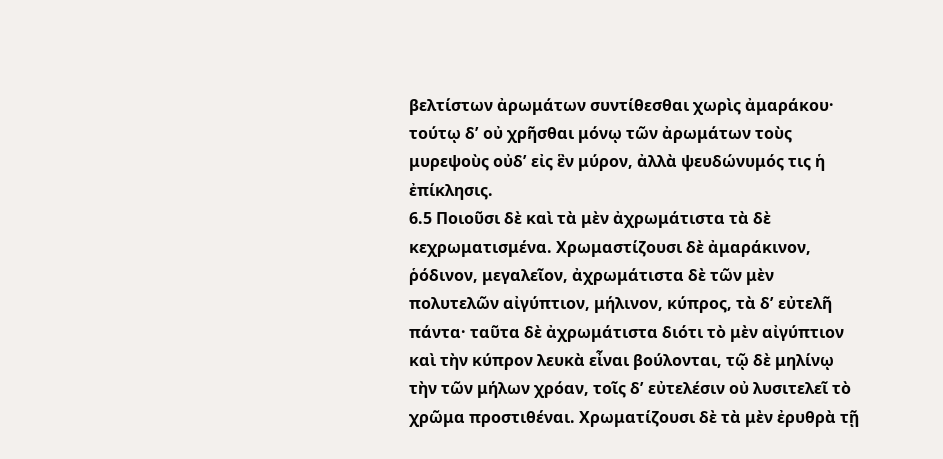βελτίστων ἀρωμάτων συντίθεσθαι χωρὶς ἀμαράκου· τούτῳ δʼ οὐ χρῆσθαι μόνῳ τῶν ἀρωμάτων τοὺς μυρεψοὺς οὐδʼ εἰς ἓν μύρον, ἀλλὰ ψευδώνυμός τις ἡ ἐπίκλησις.
6.5 Ποιοῦσι δὲ καὶ τὰ μὲν ἀχρωμάτιστα τὰ δὲ κεχρωματισμένα. Χρωμαστίζουσι δὲ ἀμαράκινον, ῥόδινον, μεγαλεῖον, ἀχρωμάτιστα δὲ τῶν μὲν πολυτελῶν αἰγύπτιον, μήλινον, κύπρος, τὰ δʼ εὐτελῆ πάντα· ταῦτα δὲ ἀχρωμάτιστα διότι τὸ μὲν αἰγύπτιον καὶ τὴν κύπρον λευκὰ εἶναι βούλονται, τῷ δὲ μηλίνῳ τὴν τῶν μήλων χρόαν, τοῖς δʼ εὐτελέσιν οὐ λυσιτελεῖ τὸ χρῶμα προστιθέναι. Χρωματίζουσι δὲ τὰ μὲν ἐρυθρὰ τῇ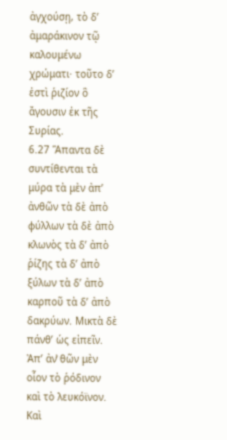ἀγχούσῃ, τὸ δʼ ἀμαράκινον τῷ καλουμένω χρώματι· τοῦτο δʼ ἐστὶ ῥιζίον ὃ ἄγουσιν ἐκ τῆς Συρίας.
6.27 Ἅπαντα δὲ συντίθενται τὰ μύρα τὰ μὲν ἀπʼ ἀνθῶν τὰ δὲ ἀπὸ φύλλων τὰ δὲ ἀπὸ κλωνὸς τὰ δʼ ἀπὸ ῥίζης τὰ δʼ ἀπὸ ξύλων τὰ δʼ ἀπὸ καρποῦ τὰ δʼ ἀπὸ δακρύων. Μικτὰ δὲ πάνθʼ ὡς εἰπεῖν. Ἀπʼ ἀν̔ θῶν μὲν οἷον τὸ ῥόδινον καὶ τὸ λευκόϊνον. Καὶ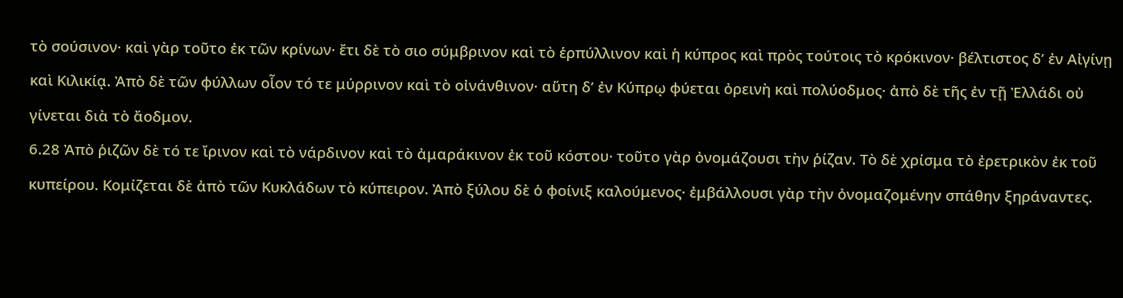τὸ σούσινον· καὶ γὰρ τοῦτο ἐκ τῶν κρίνων· ἔτι δὲ τὸ σιο σύμβρινον καὶ τὸ ἑρπύλλινον καὶ ἡ κύπρος καὶ πρὸς τούτοις τὸ κρόκινον· βέλτιστος δʼ ἐν Αἰγίνῃ καὶ Κιλικίᾳ. Ἀπὸ δὲ τῶν φύλλων οἷον τό τε μύρρινον καὶ τὸ οἰνάνθινον· αὕτη δʼ ἐν Κύπρῳ φύεται ὀρεινὴ καὶ πολύοδμος· ἀπὸ δὲ τῆς ἐν τῇ Ἐλλάδι οὐ γίνεται διὰ τὸ ἄοδμον.
6.28 Ἀπὸ ῥιζῶν δὲ τό τε ἴρινον καὶ τὸ νάρδινον καὶ τὸ ἀμαράκινον ἐκ τοῦ κόστου· τοῦτο γὰρ ὀνομάζουσι τὴν ῥίζαν. Τὸ δὲ χρίσμα τὸ ἐρετρικὸν ἐκ τοῦ κυπείρου. Κομίζεται δὲ ἀπὸ τῶν Κυκλάδων τὸ κύπειρον. Ἀπὸ ξύλου δὲ ὁ φοίνιξ καλούμενος· ἐμβάλλουσι γὰρ τὴν ὀνομαζομένην σπάθην ξηράναντες.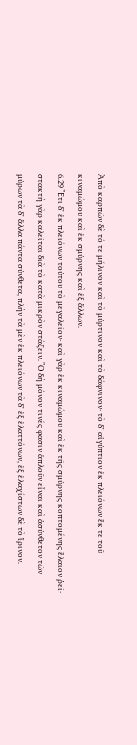Ἀπὸ καρπῶν δὲ τό τε μήλινον καὶ τὸ μύρτινον καὶ τὸ δάφνινον· τὸ δʼ αἰγύπτιον ἐκ πλειόνων ἔκ τε τοῦ κιναμώμου καὶ ἐκ σμύρνης καὶ ἐξ ἄλλων.
6.29 Ἔτι δʼ ἐκ πλειόνων τούτου τὸ μεγαλεῖον· καὶ γὰρ ἐκ κιναμώμου καὶ ἐκ τῆς σμύρνης κοπτομένης ἔλαιον ῥεῖ· στακτὴ γὰρ καλεῖται διὰ τὸ κατὰ μικρὸν στάζειν. Ὃ δὴ μόνον τινές φασιν ἁπλοῦν εἶναι καὶ ἀσύνθετον τῶν μύρων τὰ δʼ ἄλλα πάντα σύνθετα, πλὴν τὰ μὲν ἐκ πλειόνων τὰ δʼ ἐξ ἐλαττόνων, ἐξ ἐλαχίστων δὲ τὸ ἴρινον.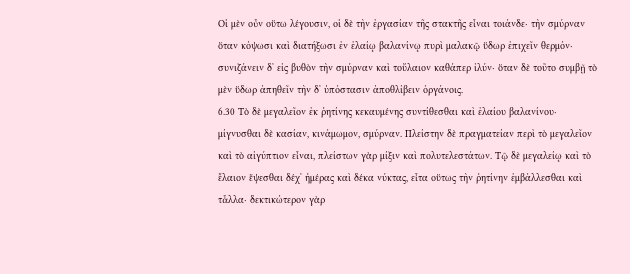Οἱ μὲν οὖν οὕτω λέγουσιν, οἱ δὲ τὴν ἐργασίαν τῆς στακτῆς εἶναι τοιάνδε· τὴν σμύρναν ὅταν κόψωσι καὶ διατήξωσι ἐν ἐλαίῳ βαλανίνῳ πυρὶ μαλακῷ ὕδωρ ἐπιχεῖν θερμόν· συνιζάνειν δʼ εἰς βυθὸν τὴν σμύρναν καὶ τοὔλαιον καθάπερ ἰλύν· ὅταν δὲ τοῦτο συμβῇ τὸ μὲν ὕδωρ ἀπηθεῖν τὴν δʼ ὑπόστασιν ἀποθλίβειν ὀργάνοις.
6.30 Τὸ δὲ μεγαλεῖον ἐκ ῥητίνης κεκαυμένης συντίθεσθαι καὶ ἐλαίου βαλανίνου· μίγνυσθαι δὲ κασίαν, κινάμωμον, σμύρναν. Πλείστην δὲ πραγματείαν περὶ τὸ μεγαλεῖον καὶ τὸ αἰγύπτιον εἶναι, πλείστων γὰρ μίξιν καὶ πολυτελεστάτων. Τῷ δὲ μεγαλείῳ καὶ τὸ ἔλαιον ἕψεσθαι δέχʼ ἡμέρας καὶ δέκα νύκτας, εἶτα οὕτως τὴν ῥητίνην ἐμβάλλεσθαι καὶ τἆλλα· δεκτικώτερον γὰρ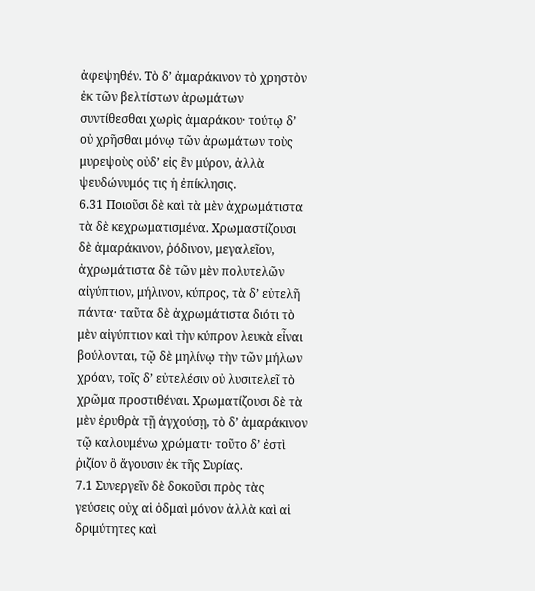ἀφεψηθέν. Τὸ δʼ ἀμαράκινον τὸ χρηστὸν ἐκ τῶν βελτίστων ἀρωμάτων συντίθεσθαι χωρὶς ἀμαράκου· τούτῳ δʼ οὐ χρῆσθαι μόνῳ τῶν ἀρωμάτων τοὺς μυρεψοὺς οὐδʼ εἰς ἓν μύρον, ἀλλὰ ψευδώνυμός τις ἡ ἐπίκλησις.
6.31 Ποιοῦσι δὲ καὶ τὰ μὲν ἀχρωμάτιστα τὰ δὲ κεχρωματισμένα. Χρωμαστίζουσι δὲ ἀμαράκινον, ῥόδινον, μεγαλεῖον, ἀχρωμάτιστα δὲ τῶν μὲν πολυτελῶν αἰγύπτιον, μήλινον, κύπρος, τὰ δʼ εὐτελῆ πάντα· ταῦτα δὲ ἀχρωμάτιστα διότι τὸ μὲν αἰγύπτιον καὶ τὴν κύπρον λευκὰ εἶναι βούλονται, τῷ δὲ μηλίνῳ τὴν τῶν μήλων χρόαν, τοῖς δʼ εὐτελέσιν οὐ λυσιτελεῖ τὸ χρῶμα προστιθέναι. Χρωματίζουσι δὲ τὰ μὲν ἐρυθρὰ τῇ ἀγχούσῃ, τὸ δʼ ἀμαράκινον τῷ καλουμένω χρώματι· τοῦτο δʼ ἐστὶ ῥιζίον ὃ ἄγουσιν ἐκ τῆς Συρίας.
7.1 Συνεργεῖν δὲ δοκοῦσι πρὸς τὰς γεύσεις οὐχ αἱ ὀδμαὶ μόνον ἀλλὰ καὶ αἱ δριμύτητες καὶ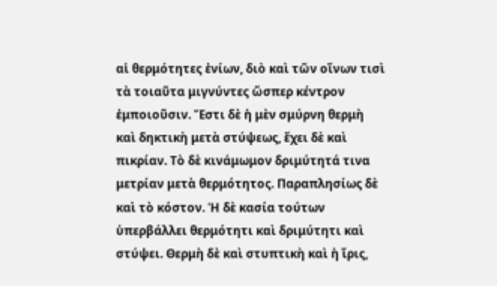αἱ θερμότητες ἐνίων, διὸ καὶ τῶν οἴνων τισὶ τὰ τοιαῦτα μιγνύντες ὥσπερ κέντρον ἐμποιοῦσιν. Ἔστι δὲ ἡ μὲν σμύρνη θερμὴ καὶ δηκτικὴ μετὰ στύψεως, ἔχει δὲ καὶ πικρίαν. Τὸ δὲ κινάμωμον δριμύτητά τινα μετρίαν μετὰ θερμότητος. Παραπλησίως δὲ καὶ τὸ κόστον. Ἡ δὲ κασία τούτων ὑπερβάλλει θερμότητι καὶ δριμύτητι καὶ στύψει. Θερμὴ δὲ καὶ στυπτικὴ καὶ ἡ ἴρις,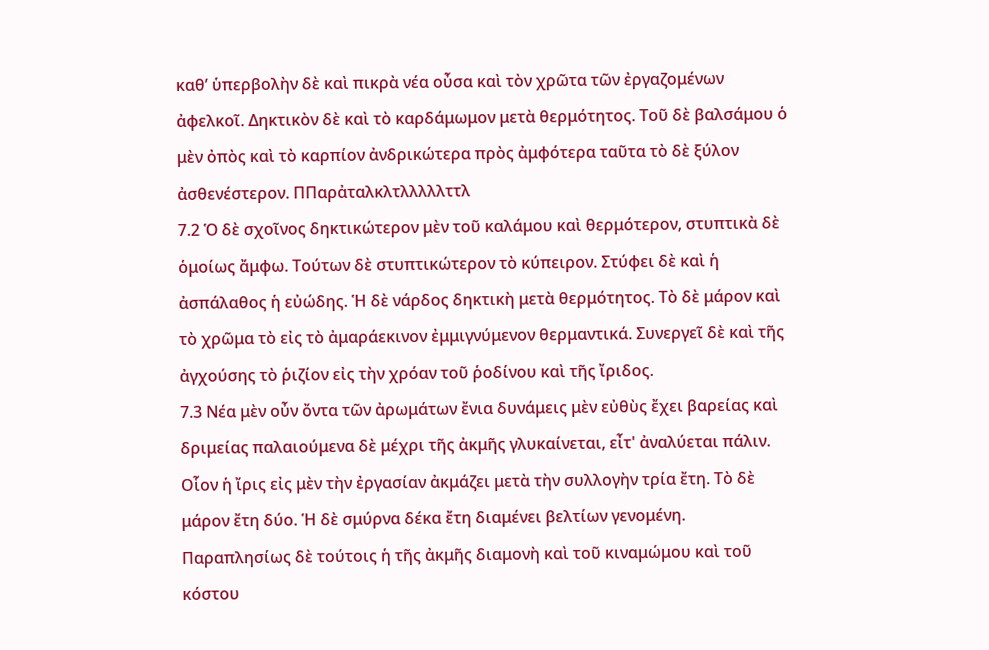καθʼ ὑπερβολὴν δὲ καὶ πικρὰ νέα οὖσα καὶ τὸν χρῶτα τῶν ἐργαζομένων ἀφελκοῖ. Δηκτικὸν δὲ καὶ τὸ καρδάμωμον μετὰ θερμότητος. Τοῦ δὲ βαλσάμου ὁ μὲν ὀπὸς καὶ τὸ καρπίον ἀνδρικώτερα πρὸς ἀμφότερα ταῦτα τὸ δὲ ξύλον ἀσθενέστερον. ΠΠαρἀταλκλτλλλλλττλ
7.2 Ὁ δὲ σχοῖνος δηκτικώτερον μὲν τοῦ καλάμου καὶ θερμότερον, στυπτικὰ δὲ ὁμοίως ἄμφω. Τούτων δὲ στυπτικώτερον τὸ κύπειρον. Στύφει δὲ καὶ ἡ ἀσπάλαθος ἡ εὐώδης. Ἡ δὲ νάρδος δηκτικὴ μετὰ θερμότητος. Τὸ δὲ μάρον καὶ τὸ χρῶμα τὸ εἰς τὸ ἀμαράεκινον ἐμμιγνύμενον θερμαντικά. Συνεργεῖ δὲ καὶ τῆς ἀγχούσης τὸ ῥιζίον εἰς τὴν χρόαν τοῦ ῥοδίνου καὶ τῆς ἴριδος.
7.3 Νέα μὲν οὖν ὄντα τῶν ἀρωμάτων ἔνια δυνάμεις μὲν εὐθὺς ἔχει βαρείας καὶ δριμείας παλαιούμενα δὲ μέχρι τῆς ἀκμῆς γλυκαίνεται, εἶτ' ἀναλύεται πάλιν. Οἷον ἡ ἴρις εἰς μὲν τὴν ἐργασίαν ἀκμάζει μετὰ τὴν συλλογὴν τρία ἔτη. Τὸ δὲ μάρον ἔτη δύο. Ἡ δὲ σμύρνα δέκα ἔτη διαμένει βελτίων γενομένη. Παραπλησίως δὲ τούτοις ἡ τῆς ἀκμῆς διαμονὴ καὶ τοῦ κιναμώμου καὶ τοῦ κόστου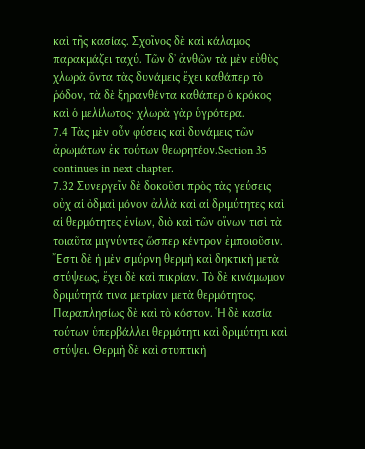καὶ τῆς κασίας. Σχοῖνος δὲ καὶ κάλαμος παρακμάζει ταχύ. Τῶν δʼ ἀνθῶν τὰ μὲν εὐθὺς χλωρὰ ὄντα τὰς δυνάμεις ἔχει καθάπερ τὸ ῥόδον, τὰ δὲ ξηρανθέντα καθάπερ ὁ κρόκος καὶ ὁ μελίλωτος· χλωρὰ γὰρ ὑγρότερα.
7.4 Τὰς μὲν οὖν φύσεις καὶ δυνάμεις τῶν ἀρωμάτων ἐκ τούτων θεωρητέον.Section 35 continues in next chapter.
7.32 Συνεργεῖν δὲ δοκοῦσι πρὸς τὰς γεύσεις οὐχ αἱ ὀδμαὶ μόνον ἀλλὰ καὶ αἱ δριμύτητες καὶ αἱ θερμότητες ἐνίων, διὸ καὶ τῶν οἴνων τισὶ τὰ τοιαῦτα μιγνύντες ὥσπερ κέντρον ἐμποιοῦσιν. Ἔστι δὲ ἡ μὲν σμύρνη θερμὴ καὶ δηκτικὴ μετὰ στύψεως, ἔχει δὲ καὶ πικρίαν. Τὸ δὲ κινάμωμον δριμύτητά τινα μετρίαν μετὰ θερμότητος. Παραπλησίως δὲ καὶ τὸ κόστον. Ἡ δὲ κασία τούτων ὑπερβάλλει θερμότητι καὶ δριμύτητι καὶ στύψει. Θερμὴ δὲ καὶ στυπτικὴ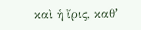καὶ ἡ ἴρις, καθʼ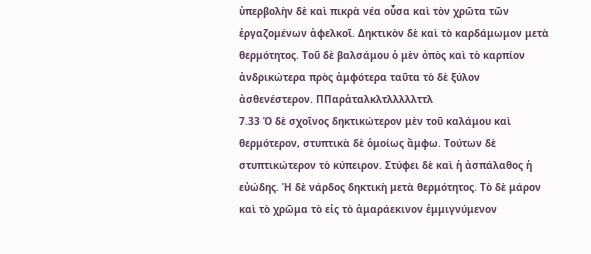ὑπερβολὴν δὲ καὶ πικρὰ νέα οὖσα καὶ τὸν χρῶτα τῶν ἐργαζομένων ἀφελκοῖ. Δηκτικὸν δὲ καὶ τὸ καρδάμωμον μετὰ θερμότητος. Τοῦ δὲ βαλσάμου ὁ μὲν ὀπὸς καὶ τὸ καρπίον ἀνδρικώτερα πρὸς ἀμφότερα ταῦτα τὸ δὲ ξύλον ἀσθενέστερον. ΠΠαρἀταλκλτλλλλλττλ
7.33 Ὁ δὲ σχοῖνος δηκτικώτερον μὲν τοῦ καλάμου καὶ θερμότερον, στυπτικὰ δὲ ὁμοίως ἄμφω. Τούτων δὲ στυπτικώτερον τὸ κύπειρον. Στύφει δὲ καὶ ἡ ἀσπάλαθος ἡ εὐώδης. Ἡ δὲ νάρδος δηκτικὴ μετὰ θερμότητος. Τὸ δὲ μάρον καὶ τὸ χρῶμα τὸ εἰς τὸ ἀμαράεκινον ἐμμιγνύμενον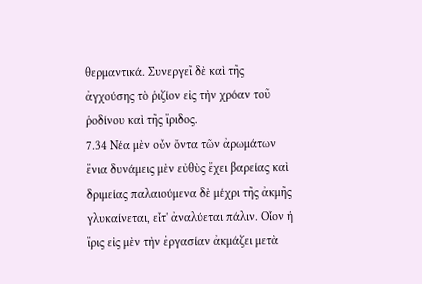θερμαντικά. Συνεργεῖ δὲ καὶ τῆς ἀγχούσης τὸ ῥιζίον εἰς τὴν χρόαν τοῦ ῥοδίνου καὶ τῆς ἴριδος.
7.34 Νέα μὲν οὖν ὄντα τῶν ἀρωμάτων ἔνια δυνάμεις μὲν εὐθὺς ἔχει βαρείας καὶ δριμείας παλαιούμενα δὲ μέχρι τῆς ἀκμῆς γλυκαίνεται, εἶτ' ἀναλύεται πάλιν. Οἷον ἡ ἴρις εἰς μὲν τὴν ἐργασίαν ἀκμάζει μετὰ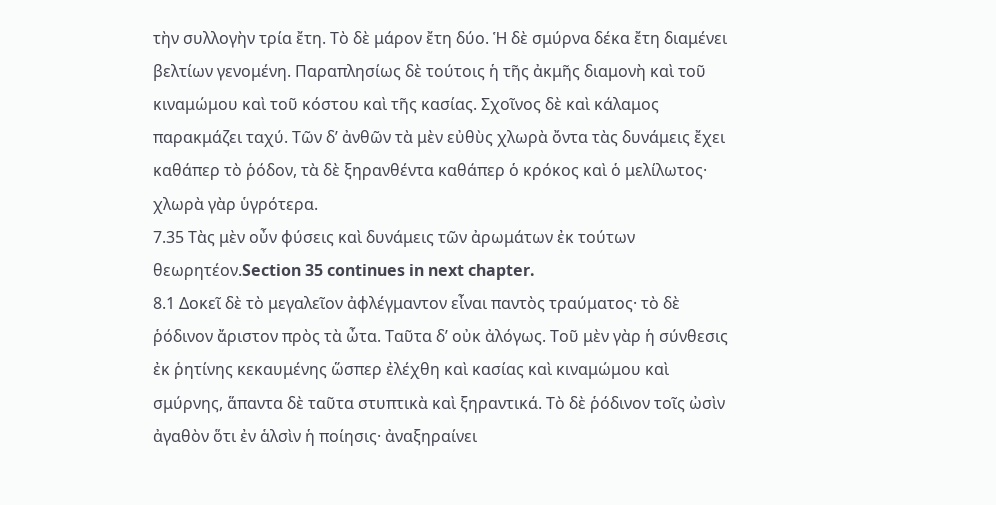τὴν συλλογὴν τρία ἔτη. Τὸ δὲ μάρον ἔτη δύο. Ἡ δὲ σμύρνα δέκα ἔτη διαμένει βελτίων γενομένη. Παραπλησίως δὲ τούτοις ἡ τῆς ἀκμῆς διαμονὴ καὶ τοῦ κιναμώμου καὶ τοῦ κόστου καὶ τῆς κασίας. Σχοῖνος δὲ καὶ κάλαμος παρακμάζει ταχύ. Τῶν δʼ ἀνθῶν τὰ μὲν εὐθὺς χλωρὰ ὄντα τὰς δυνάμεις ἔχει καθάπερ τὸ ῥόδον, τὰ δὲ ξηρανθέντα καθάπερ ὁ κρόκος καὶ ὁ μελίλωτος· χλωρὰ γὰρ ὑγρότερα.
7.35 Τὰς μὲν οὖν φύσεις καὶ δυνάμεις τῶν ἀρωμάτων ἐκ τούτων θεωρητέον.Section 35 continues in next chapter.
8.1 Δοκεῖ δὲ τὸ μεγαλεῖον ἀφλέγμαντον εἶναι παντὸς τραύματος· τὸ δὲ ῥόδινον ἄριστον πρὸς τὰ ὦτα. Ταῦτα δʼ οὐκ ἀλόγως. Τοῦ μὲν γὰρ ἡ σύνθεσις ἐκ ῥητίνης κεκαυμένης ὥσπερ ἐλέχθη καὶ κασίας καὶ κιναμώμου καὶ σμύρνης, ἅπαντα δὲ ταῦτα στυπτικὰ καὶ ξηραντικά. Τὸ δὲ ῥόδινον τοῖς ὠσὶν ἀγαθὸν ὅτι ἐν ἁλσὶν ἡ ποίησις· ἀναξηραίνει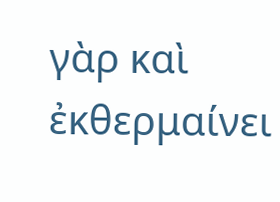γὰρ καὶ ἐκθερμαίνει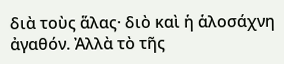διὰ τοὺς ἅλας· διὸ καὶ ἡ ἁλοσάχνη ἀγαθόν. Ἀλλὰ τὸ τῆς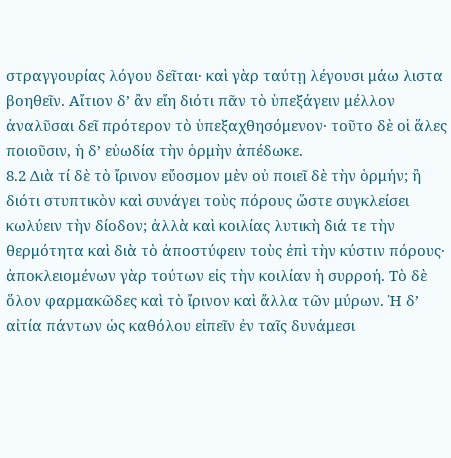στραγγουρίας λόγου δεῖται· καὶ γὰρ ταύτῃ λέγουσι μάω λιστα βοηθεῖν. Αἴτιον δʼ ἂν εἴη διότι πᾶν τὸ ὑπεξάγειν μέλλον ἀναλῦσαι δεῖ πρότερον τὸ ὑπεξαχθησόμενον· τοῦτο δὲ οἱ ἅλες ποιοῦσιν, ἡ δʼ εὐωδία τὴν ὁρμὴν ἀπέδωκε.
8.2 Διὰ τί δὲ τὸ ἴρινον εὔοσμον μὲν οὐ ποιεῖ δὲ τὴν ὁρμήν; ἢ διότι στυπτικὸν καὶ συνάγει τοὺς πόρους ὥστε συγκλείσει κωλύειν τὴν δίοδον; ἀλλὰ καὶ κοιλίας λυτικὴ διά τε τὴν θερμότητα καὶ διὰ τὸ ἀποστύφειν τοὺς ἐπὶ τὴν κύστιν πόρους· ἀποκλειομένων γὰρ τούτων εἰς τὴν κοιλίαν ἡ συρροή. Τὸ δὲ ὅλον φαρμακῶδες καὶ τὸ ἴρινον καὶ ἄλλα τῶν μύρων. Ἡ δʼ αἰτία πάντων ὡς καθόλου εἰπεῖν ἐν ταῖς δυνάμεσι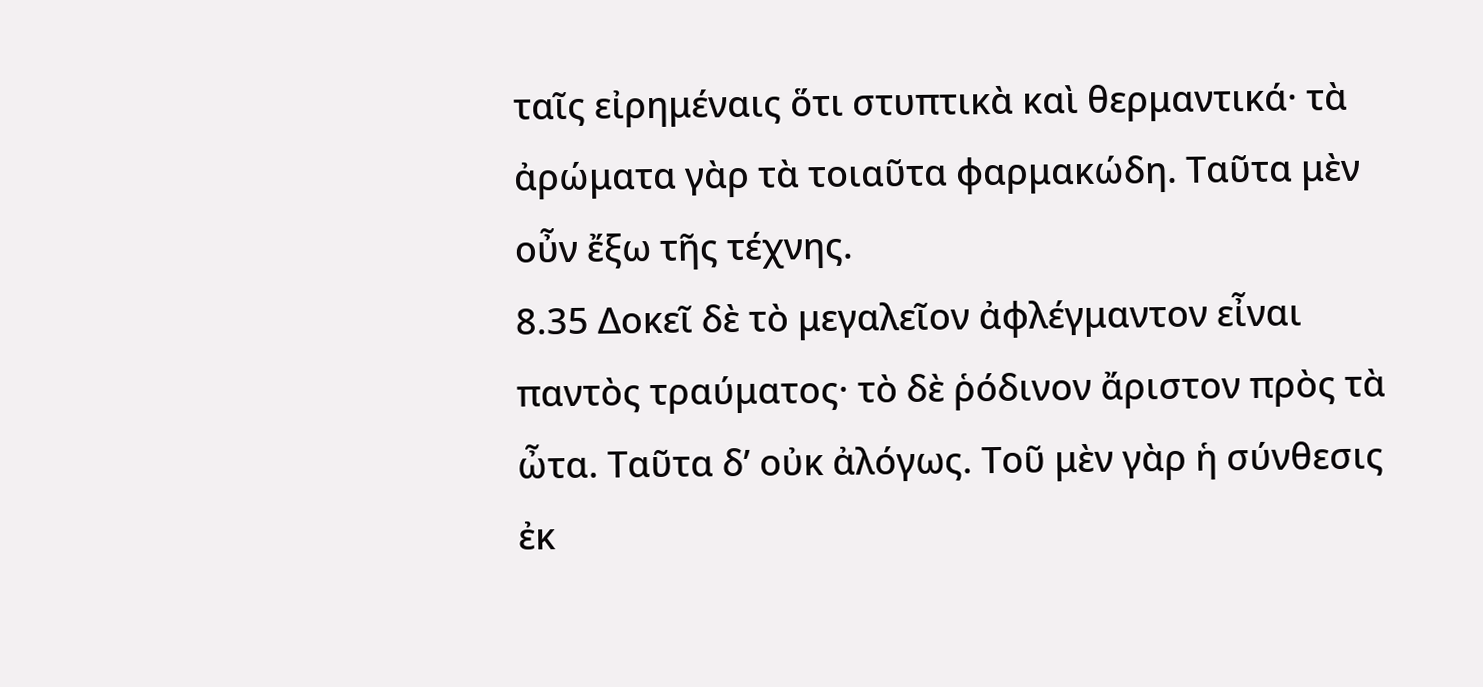ταῖς εἰρημέναις ὅτι στυπτικὰ καὶ θερμαντικά· τὰ ἀρώματα γὰρ τὰ τοιαῦτα φαρμακώδη. Ταῦτα μὲν οὖν ἔξω τῆς τέχνης.
8.35 Δοκεῖ δὲ τὸ μεγαλεῖον ἀφλέγμαντον εἶναι παντὸς τραύματος· τὸ δὲ ῥόδινον ἄριστον πρὸς τὰ ὦτα. Ταῦτα δʼ οὐκ ἀλόγως. Τοῦ μὲν γὰρ ἡ σύνθεσις ἐκ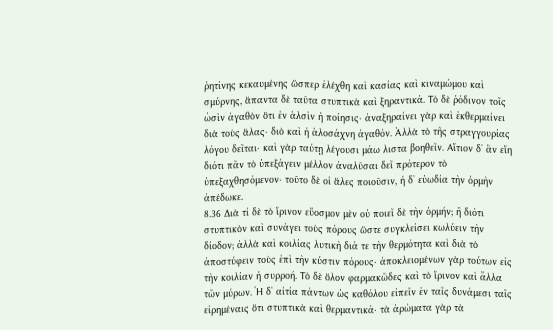ῥητίνης κεκαυμένης ὥσπερ ἐλέχθη καὶ κασίας καὶ κιναμώμου καὶ σμύρνης, ἅπαντα δὲ ταῦτα στυπτικὰ καὶ ξηραντικά. Τὸ δὲ ῥόδινον τοῖς ὠσὶν ἀγαθὸν ὅτι ἐν ἁλσὶν ἡ ποίησις· ἀναξηραίνει γὰρ καὶ ἐκθερμαίνει διὰ τοὺς ἅλας· διὸ καὶ ἡ ἁλοσάχνη ἀγαθόν. Ἀλλὰ τὸ τῆς στραγγουρίας λόγου δεῖται· καὶ γὰρ ταύτῃ λέγουσι μάω λιστα βοηθεῖν. Αἴτιον δʼ ἂν εἴη διότι πᾶν τὸ ὑπεξάγειν μέλλον ἀναλῦσαι δεῖ πρότερον τὸ ὑπεξαχθησόμενον· τοῦτο δὲ οἱ ἅλες ποιοῦσιν, ἡ δʼ εὐωδία τὴν ὁρμὴν ἀπέδωκε.
8.36 Διὰ τί δὲ τὸ ἴρινον εὔοσμον μὲν οὐ ποιεῖ δὲ τὴν ὁρμήν; ἢ διότι στυπτικὸν καὶ συνάγει τοὺς πόρους ὥστε συγκλείσει κωλύειν τὴν δίοδον; ἀλλὰ καὶ κοιλίας λυτικὴ διά τε τὴν θερμότητα καὶ διὰ τὸ ἀποστύφειν τοὺς ἐπὶ τὴν κύστιν πόρους· ἀποκλειομένων γὰρ τούτων εἰς τὴν κοιλίαν ἡ συρροή. Τὸ δὲ ὅλον φαρμακῶδες καὶ τὸ ἴρινον καὶ ἄλλα τῶν μύρων. Ἡ δʼ αἰτία πάντων ὡς καθόλου εἰπεῖν ἐν ταῖς δυνάμεσι ταῖς εἰρημέναις ὅτι στυπτικὰ καὶ θερμαντικά· τὰ ἀρώματα γὰρ τὰ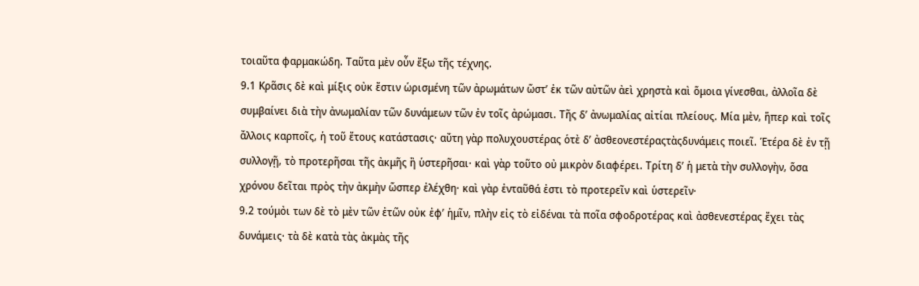τοιαῦτα φαρμακώδη. Ταῦτα μὲν οὖν ἔξω τῆς τέχνης.
9.1 Κρᾶσις δὲ καὶ μίξις οὐκ ἔστιν ὡρισμένη τῶν ἀρωμάτων ὥστʼ ἐκ τῶν αὐτῶν ἀεὶ χρηστὰ καὶ ὅμοια γίνεσθαι, ἀλλοῖα δὲ συμβαίνει διὰ τὴν ἀνωμαλίαν τῶν δυνάμεων τῶν ἐν τοῖς ἀρώμασι. Τῆς δʼ ἀνωμαλίας αἰτίαι πλείους. Μία μὲν, ἥπερ καὶ τοῖς ἄλλοις καρποῖς, ἡ τοῦ ἔτους κατάστασις· αὔτη γὰρ πολυχουστέρας ὁτὲ δʼ ἀσθεονεστέραςτὰςδυνάμεις ποιεῖ. Ἑτέρα δὲ ἐν τῇ συλλογῇ, τὸ προτερῆσαι τῆς ἀκμῆς ἢ ὑστερῆσαι· καὶ γὰρ τοῦτο οὐ μικρὸν διαφέρει. Τρίτη δʼ ἡ μετὰ τὴν συλλογὴν, ὅσα χρόνου δεῖται πρὸς τὴν ἀκμὴν ὥσπερ ἐλέχθη· καὶ γὰρ ἐνταῦθά ἐστι τὸ προτερεῖν καὶ ὑστερεῖν·
9.2 τούμὀι των δὲ τὸ μὲν τῶν ἐτῶν οὐκ ἐφʼ ἡμῖν, πλὴν εἰς τὸ εἰδέναι τὰ ποῖα σφοδροτέρας καὶ ἀσθενεστέρας ἔχει τὰς δυνάμεις· τὰ δὲ κατὰ τὰς ἀκμὰς τῆς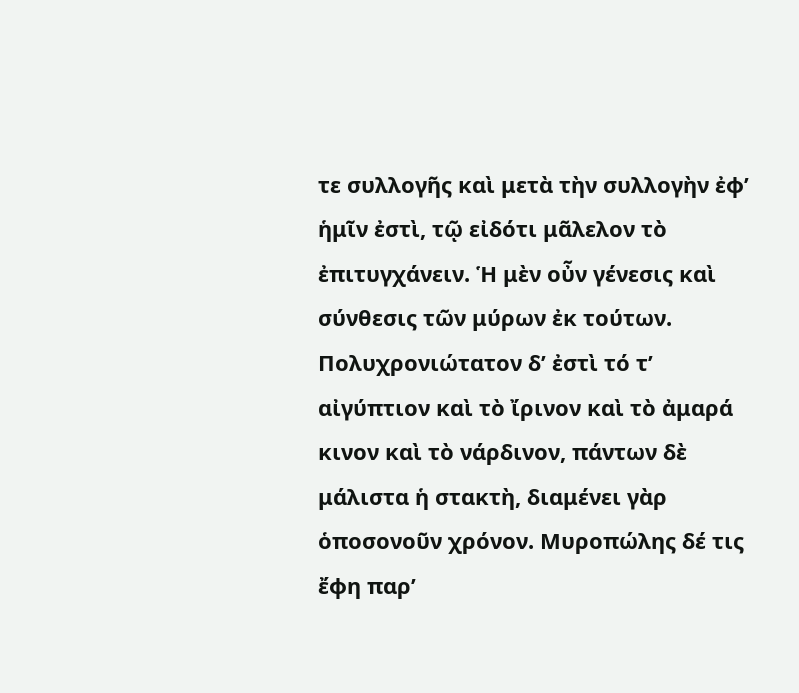τε συλλογῆς καὶ μετὰ τὴν συλλογὴν ἐφʼ ἡμῖν ἐστὶ, τῷ εἰδότι μᾶλελον τὸ ἐπιτυγχάνειν. Ἡ μὲν οὖν γένεσις καὶ σύνθεσις τῶν μύρων ἐκ τούτων. Πολυχρονιώτατον δʼ ἐστὶ τό τʼ αἰγύπτιον καὶ τὸ ἴρινον καὶ τὸ ἀμαρά κινον καὶ τὸ νάρδινον, πάντων δὲ μάλιστα ἡ στακτὴ, διαμένει γὰρ ὁποσονοῦν χρόνον. Μυροπώλης δέ τις ἔφη παρʼ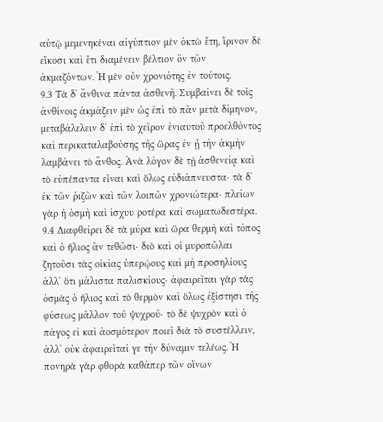αὐτῷ μεμενηκέναι αἰγύπτιον μὲν ὀκτὼ ἔτη, ἴρινον δὲ εἴκοσι καὶ ἔτι διαμένειν βέλτιον ὂν τῶν ἀκμαζόντων. Ἡ μὲν οὖν χρονιότης ἐν τούτοις.
9.3 Τὰ δʼ ἄνθινα πάντα ἀσθενῆ. Συμβαίνει δὲ τοῖς ἀνθίνοις ἀκμάζειν μὲν ὡς ἐπὶ τὸ πᾶν μετὰ δίμηνον, μεταβάλελειν δʼ ἐπὶ τὸ χεῖρον ἐνιαυτοῦ προελθόντος καὶ περικαταλαβούσης τῆς ὥρας ἐν ᾗ τὴν ἀκμὴν λαμβάνει τὸ ἄνθος. Ἀνὰ λόγον δὲ τῇ ἀσθενείᾳ καὶ τὸ εὐπέπαντα εἶναι καὶ ὅλως εὐδιάπνευστα· τὰ δʼ ἐκ τῶν ῥιζῶν καὶ τῶν λοιπῶν χρονιώτερα· πλείων γὰρ ἡ ὀσμὴ καὶ ἰσχυυ ροτέρα καὶ σωματωδεστέρα.
9.4 Διαφθείρει δὲ τὰ μύρα καὶ ὥρα θερμὴ καὶ τόπος καὶ ὁ ἥλιος ἂν τεθῶσι· διὸ καὶ οἱ μυροπῶλαι ζητοῦσι τὰς οἰκίας ὑπερῴους καὶ μὴ προσηλίους ἀλλʼ ὅτι μάλιστα παλισκίους· ἀφαιρεῖται γὰρ τὰς ὀσμὰς ὁ ἥλιος καὶ τὸ θερμὸν καὶ ὅλως ἐξίστησι τῆς φύσεως μᾶλλον τοῦ ψυχροῦ· τὸ δὲ ψυχρὸν καὶ ὁ πάγος εἰ καὶ ἀοσμότερον ποιεῖ διὰ τὸ συστέλλειν, ἀλλʼ οὐκ ἀφαιρεῖταί γε τὴν δύναμιν τελέως. Ἡ πονηρὰ γὰρ φθορὰ καθάπερ τῶν οἴνων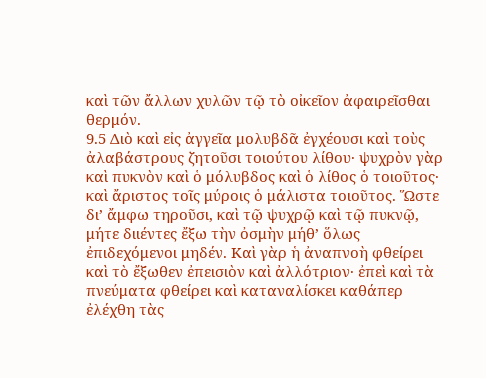καὶ τῶν ἄλλων χυλῶν τῷ τὸ οἰκεῖον ἀφαιρεῖσθαι θερμόν.
9.5 Διὸ καὶ εἰς ἀγγεῖα μολυβδᾶ ἐγχέουσι καὶ τοὺς ἀλαβάστρους ζητοῦσι τοιούτου λίθου· ψυχρὸν γὰρ καὶ πυκνὸν καὶ ὁ μόλυβδος καὶ ὁ λίθος ὁ τοιοῦτος· καὶ ἄριστος τοῖς μύροις ὁ μάλιστα τοιοῦτος. Ὥστε διʼ ἄμφω τηροῦσι, καὶ τῷ ψυχρῷ καὶ τῷ πυκνῷ, μήτε διιέντες ἔξω τὴν ὀσμὴν μήθʼ ὅλως ἐπιδεχόμενοι μηδέν. Καὶ γὰρ ἡ ἀναπνοὴ φθείρει καὶ τὸ ἔξωθεν ἐπεισιὸν καὶ ἀλλότριον· ἐπεὶ καὶ τὰ πνεύματα φθείρει καὶ καταναλίσκει καθάπερ ἐλέχθη τὰς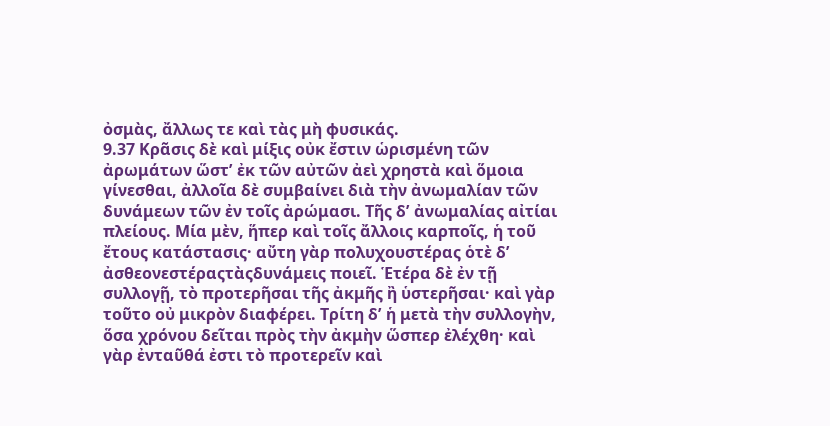ὀσμὰς, ἄλλως τε καὶ τὰς μὴ φυσικάς.
9.37 Κρᾶσις δὲ καὶ μίξις οὐκ ἔστιν ὡρισμένη τῶν ἀρωμάτων ὥστʼ ἐκ τῶν αὐτῶν ἀεὶ χρηστὰ καὶ ὅμοια γίνεσθαι, ἀλλοῖα δὲ συμβαίνει διὰ τὴν ἀνωμαλίαν τῶν δυνάμεων τῶν ἐν τοῖς ἀρώμασι. Τῆς δʼ ἀνωμαλίας αἰτίαι πλείους. Μία μὲν, ἥπερ καὶ τοῖς ἄλλοις καρποῖς, ἡ τοῦ ἔτους κατάστασις· αὔτη γὰρ πολυχουστέρας ὁτὲ δʼ ἀσθεονεστέραςτὰςδυνάμεις ποιεῖ. Ἑτέρα δὲ ἐν τῇ συλλογῇ, τὸ προτερῆσαι τῆς ἀκμῆς ἢ ὑστερῆσαι· καὶ γὰρ τοῦτο οὐ μικρὸν διαφέρει. Τρίτη δʼ ἡ μετὰ τὴν συλλογὴν, ὅσα χρόνου δεῖται πρὸς τὴν ἀκμὴν ὥσπερ ἐλέχθη· καὶ γὰρ ἐνταῦθά ἐστι τὸ προτερεῖν καὶ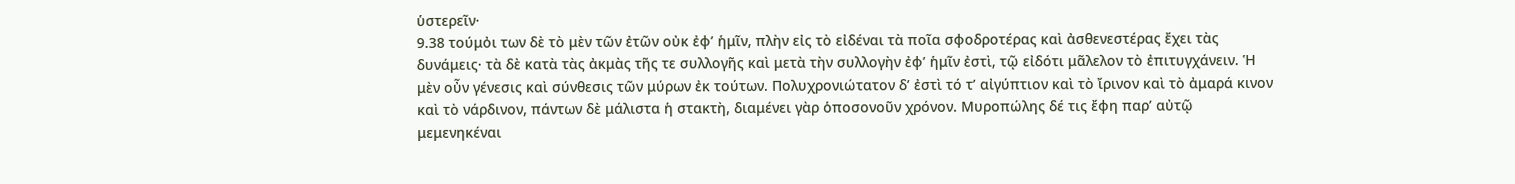ὑστερεῖν·
9.38 τούμὀι των δὲ τὸ μὲν τῶν ἐτῶν οὐκ ἐφʼ ἡμῖν, πλὴν εἰς τὸ εἰδέναι τὰ ποῖα σφοδροτέρας καὶ ἀσθενεστέρας ἔχει τὰς δυνάμεις· τὰ δὲ κατὰ τὰς ἀκμὰς τῆς τε συλλογῆς καὶ μετὰ τὴν συλλογὴν ἐφʼ ἡμῖν ἐστὶ, τῷ εἰδότι μᾶλελον τὸ ἐπιτυγχάνειν. Ἡ μὲν οὖν γένεσις καὶ σύνθεσις τῶν μύρων ἐκ τούτων. Πολυχρονιώτατον δʼ ἐστὶ τό τʼ αἰγύπτιον καὶ τὸ ἴρινον καὶ τὸ ἀμαρά κινον καὶ τὸ νάρδινον, πάντων δὲ μάλιστα ἡ στακτὴ, διαμένει γὰρ ὁποσονοῦν χρόνον. Μυροπώλης δέ τις ἔφη παρʼ αὐτῷ μεμενηκέναι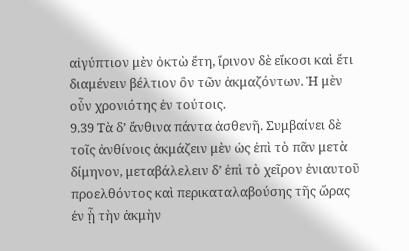αἰγύπτιον μὲν ὀκτὼ ἔτη, ἴρινον δὲ εἴκοσι καὶ ἔτι διαμένειν βέλτιον ὂν τῶν ἀκμαζόντων. Ἡ μὲν οὖν χρονιότης ἐν τούτοις.
9.39 Τὰ δʼ ἄνθινα πάντα ἀσθενῆ. Συμβαίνει δὲ τοῖς ἀνθίνοις ἀκμάζειν μὲν ὡς ἐπὶ τὸ πᾶν μετὰ δίμηνον, μεταβάλελειν δʼ ἐπὶ τὸ χεῖρον ἐνιαυτοῦ προελθόντος καὶ περικαταλαβούσης τῆς ὥρας ἐν ᾗ τὴν ἀκμὴν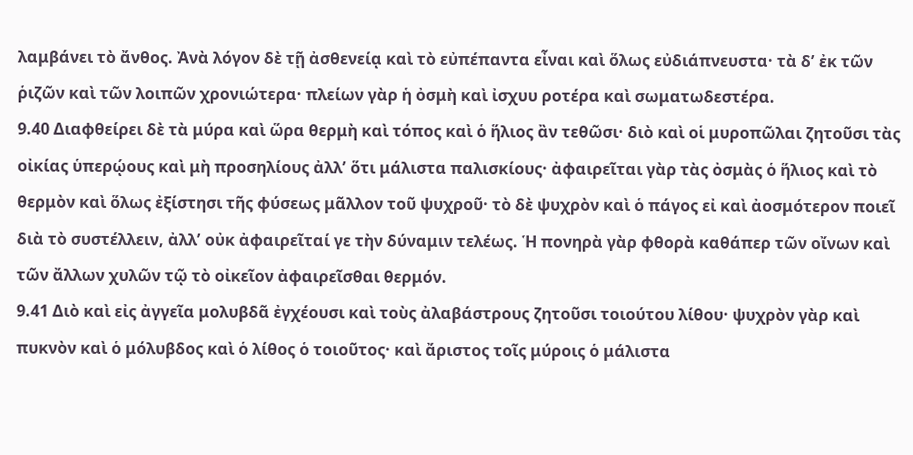λαμβάνει τὸ ἄνθος. Ἀνὰ λόγον δὲ τῇ ἀσθενείᾳ καὶ τὸ εὐπέπαντα εἶναι καὶ ὅλως εὐδιάπνευστα· τὰ δʼ ἐκ τῶν ῥιζῶν καὶ τῶν λοιπῶν χρονιώτερα· πλείων γὰρ ἡ ὀσμὴ καὶ ἰσχυυ ροτέρα καὶ σωματωδεστέρα.
9.40 Διαφθείρει δὲ τὰ μύρα καὶ ὥρα θερμὴ καὶ τόπος καὶ ὁ ἥλιος ἂν τεθῶσι· διὸ καὶ οἱ μυροπῶλαι ζητοῦσι τὰς οἰκίας ὑπερῴους καὶ μὴ προσηλίους ἀλλʼ ὅτι μάλιστα παλισκίους· ἀφαιρεῖται γὰρ τὰς ὀσμὰς ὁ ἥλιος καὶ τὸ θερμὸν καὶ ὅλως ἐξίστησι τῆς φύσεως μᾶλλον τοῦ ψυχροῦ· τὸ δὲ ψυχρὸν καὶ ὁ πάγος εἰ καὶ ἀοσμότερον ποιεῖ διὰ τὸ συστέλλειν, ἀλλʼ οὐκ ἀφαιρεῖταί γε τὴν δύναμιν τελέως. Ἡ πονηρὰ γὰρ φθορὰ καθάπερ τῶν οἴνων καὶ τῶν ἄλλων χυλῶν τῷ τὸ οἰκεῖον ἀφαιρεῖσθαι θερμόν.
9.41 Διὸ καὶ εἰς ἀγγεῖα μολυβδᾶ ἐγχέουσι καὶ τοὺς ἀλαβάστρους ζητοῦσι τοιούτου λίθου· ψυχρὸν γὰρ καὶ πυκνὸν καὶ ὁ μόλυβδος καὶ ὁ λίθος ὁ τοιοῦτος· καὶ ἄριστος τοῖς μύροις ὁ μάλιστα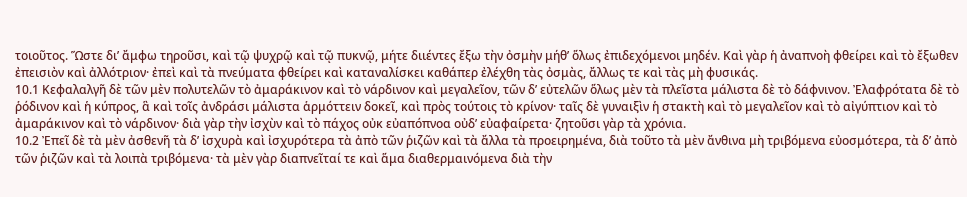τοιοῦτος. Ὥστε διʼ ἄμφω τηροῦσι, καὶ τῷ ψυχρῷ καὶ τῷ πυκνῷ, μήτε διιέντες ἔξω τὴν ὀσμὴν μήθʼ ὅλως ἐπιδεχόμενοι μηδέν. Καὶ γὰρ ἡ ἀναπνοὴ φθείρει καὶ τὸ ἔξωθεν ἐπεισιὸν καὶ ἀλλότριον· ἐπεὶ καὶ τὰ πνεύματα φθείρει καὶ καταναλίσκει καθάπερ ἐλέχθη τὰς ὀσμὰς, ἄλλως τε καὶ τὰς μὴ φυσικάς.
10.1 Κεφαλαλγῆ δὲ τῶν μὲν πολυτελῶν τὸ ἀμαράκινον καὶ τὸ νάρδινον καὶ μεγαλεῖον, τῶν δʼ εὐτελῶν ὅλως μὲν τὰ πλεῖστα μάλιστα δὲ τὸ δάφνινον. Ἐλαφρότατα δὲ τὸ ῥόδινον καὶ ἡ κύπρος, ἃ καὶ τοῖς ἀνδράσι μάλιστα ἁρμόττειν δοκεῖ, καὶ πρὸς τούτοις τὸ κρίνον· ταῖς δὲ γυναιξὶν ἡ στακτὴ καὶ τὸ μεγαλεῖον καὶ τὸ αἰγύπτιον καὶ τὸ ἀμαράκινον καὶ τὸ νάρδινον· διὰ γὰρ τὴν ἰσχὺν καὶ τὸ πάχος οὐκ εὐαπόπνοα οὐδʼ εὐαφαίρετα· ζητοῦσι γὰρ τὰ χρόνια.
10.2 Ἐπεῖ δὲ τὰ μὲν ἀσθενῆ τὰ δʼ ἰσχυρὰ καὶ ἰσχυρότερα τὰ ἀπὸ τῶν ῥιζῶν καὶ τὰ ἄλλα τὰ προειρημένα, διὰ τοῦτο τὰ μὲν ἄνθινα μὴ τριβόμενα εὐοσμότερα, τὰ δʼ ἀπὸ τῶν ῥιζῶν καὶ τὰ λοιπὰ τριβόμενα· τὰ μὲν γὰρ διαπνεῖταί τε καὶ ἅμα διαθερμαινόμενα διὰ τὴν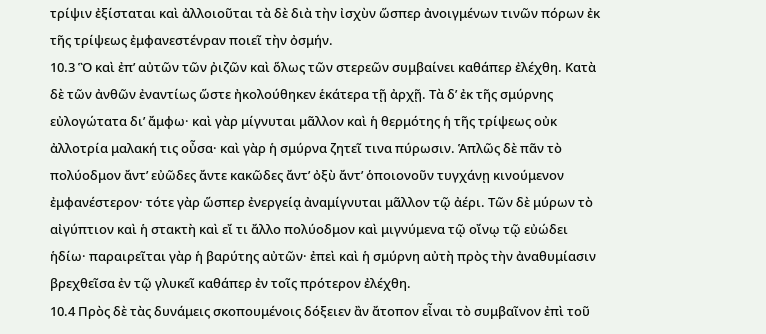τρίψιν ἐξίσταται καὶ ἀλλοιοῦται τὰ δὲ διὰ τὴν ἰσχὺν ὥσπερ ἀνοιγμένων τινῶν πόρων ἐκ τῆς τρίψεως ἐμφανεστένραν ποιεῖ τὴν ὀσμήν.
10.3 Ὃ καὶ ἐπʼ αὐτῶν τῶν ῤιζῶν καὶ ὅλως τῶν στερεῶν συμβαίνει καθάπερ ἐλέχθη. Κατὰ δὲ τῶν ἀνθῶν ἐναντίως ὥστε ἠκολούθηκεν ἑκάτερα τῇ ἀρχῇ. Τὰ δʼ ἐκ τῆς σμύρνης εὐλογώτατα διʼ ἄμφω· καὶ γὰρ μίγνυται μᾶλλον καὶ ἡ θερμότης ἡ τῆς τρίψεως οὐκ ἀλλοτρία μαλακή τις οὖσα· καὶ γὰρ ἡ σμύρνα ζητεῖ τινα πύρωσιν. Ἁπλῶς δὲ πᾶν τὸ πολύοδμον ἄντʼ εὐῶδες ἄντε κακῶδες ἄντʼ ὀξὺ ἄντʼ ὁποιονοῦν τυγχάνῃ κινούμενον ἐμφανέστερον· τότε γὰρ ὥσπερ ἐνεργείᾳ ἀναμίγνυται μᾶλλον τῷ ἀέρι. Τῶν δὲ μύρων τὸ αἰγύπτιον καὶ ἡ στακτὴ καὶ εἴ τι ἄλλο πολύοδμον καὶ μιγνύμενα τῷ οἴνῳ τῷ εὐώδει ἡδίω· παραιρεῖται γὰρ ἡ βαρύτης αὐτῶν· ἐπεὶ καὶ ἡ σμύρνη αὐτὴ πρὸς τὴν ἀναθυμίασιν βρεχθεῖσα ἐν τῷ γλυκεῖ καθάπερ ἐν τοῖς πρότερον ἐλέχθη.
10.4 Πρὸς δὲ τὰς δυνάμεις σκοπουμένοις δόξειεν ἂν ἄτοπον εἶναι τὸ συμβαῖνον ἐπὶ τοῦ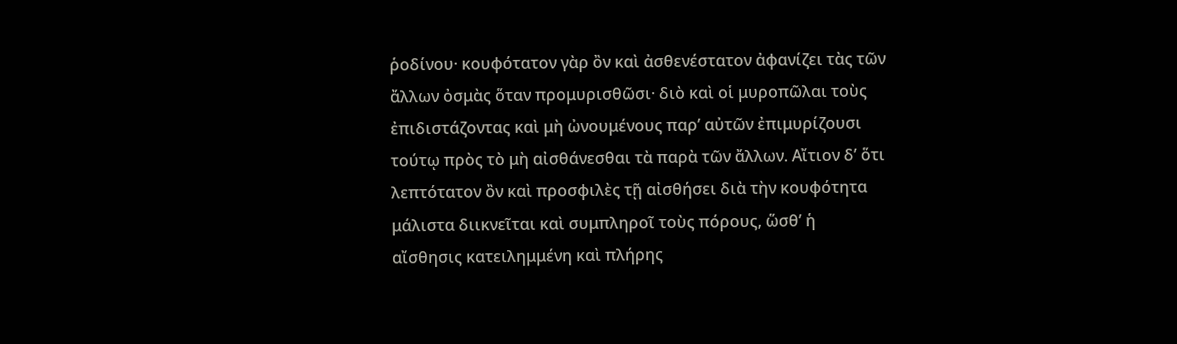ῥοδίνου· κουφότατον γὰρ ὂν καὶ ἀσθενέστατον ἀφανίζει τὰς τῶν ἄλλων ὀσμὰς ὅταν προμυρισθῶσι· διὸ καὶ οἱ μυροπῶλαι τοὺς ἐπιδιστάζοντας καὶ μὴ ὠνουμένους παρʼ αὐτῶν ἐπιμυρίζουσι τούτῳ πρὸς τὸ μὴ αἰσθάνεσθαι τὰ παρὰ τῶν ἄλλων. Αἴτιον δʼ ὅτι λεπτότατον ὂν καὶ προσφιλὲς τῇ αἰσθήσει διὰ τὴν κουφότητα μάλιστα διικνεῖται καὶ συμπληροῖ τοὺς πόρους, ὥσθʼ ἡ αἴσθησις κατειλημμένη καὶ πλήρης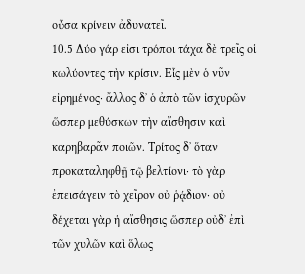οὖσα κρίνειν ἀδυνατεῖ.
10.5 Δύο γάρ εἰσι τρόποι τάχα δὲ τρεῖς οἱ κωλύοντες τὴν κρίσιν. Εἷς μὲν ὁ νῦν εἰρημένος· ἄλλος δʼ ὁ ἀπὸ τῶν ἰσχυρῶν ὥσπερ μεθύσκων τὴν αἴσθησιν καὶ καρηβαρᾶν ποιῶν. Τρίτος δʼ ὅταν προκαταληφθῇ τῷ βελτίονι· τὸ γὰρ ἐπεισάγειν τὸ χεῖρον οὐ ῥᾴδιον· οὐ δέχεται γὰρ ἡ αἴσθησις ὥσπερ οὐδʼ ἐπὶ τῶν χυλῶν καὶ ὅλως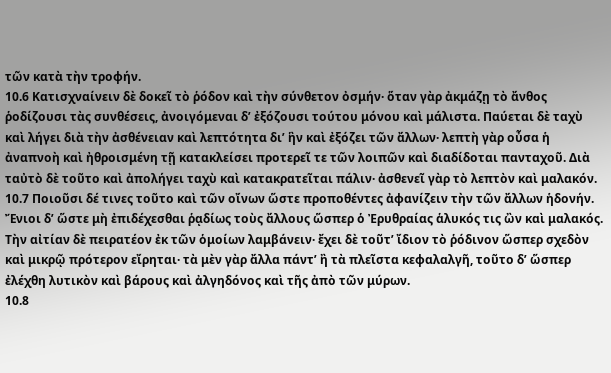τῶν κατὰ τὴν τροφήν.
10.6 Κατισχναίνειν δὲ δοκεῖ τὸ ῥόδον καὶ τὴν σύνθετον ὀσμήν· ὅταν γὰρ ἀκμάζῃ τὸ ἄνθος ῥοδίζουσι τὰς συνθέσεις, ἀνοιγόμεναι δʼ ἐξόζουσι τούτου μόνου καὶ μάλιστα. Παύεται δὲ ταχὺ καὶ λήγει διὰ τὴν ἀσθένειαν καὶ λεπτότητα διʼ ἣν καὶ ἐξόζει τῶν ἄλλων· λεπτὴ γὰρ οὖσα ἡ ἀναπνοὴ καὶ ἠθροισμένη τῇ κατακλείσει προτερεῖ τε τῶν λοιπῶν καὶ διαδίδοται πανταχοῦ. Διὰ ταὐτὸ δὲ τοῦτο καὶ ἀπολήγει ταχὺ καὶ κατακρατεῖται πάλιν· ἀσθενεῖ γὰρ τὸ λεπτὸν καὶ μαλακόν.
10.7 Ποιοῦσι δέ τινες τοῦτο καὶ τῶν οἴνων ὥστε προποθέντες ἀφανίζειν τὴν τῶν ἄλλων ἡδονήν. Ἔνιοι δʼ ὥστε μὴ ἐπιδέχεσθαι ῥᾳδίως τοὺς ἄλλους ὥσπερ ὁ Ἐρυθραίας ἁλυκός τις ὢν καὶ μαλακός. Τὴν αἰτίαν δὲ πειρατέον ἐκ τῶν ὁμοίων λαμβάνειν· ἔχει δὲ τοῦτʼ ἴδιον τὸ ῥόδινον ὥσπερ σχεδὸν καὶ μικρῷ πρότερον εἴρηται· τὰ μὲν γὰρ ἄλλα πάντʼ ἢ τὰ πλεῖστα κεφαλαλγῆ, τοῦτο δʼ ὥσπερ ἐλέχθη λυτικὸν καὶ βάρους καὶ ἀλγηδόνος καὶ τῆς ἀπὸ τῶν μύρων.
10.8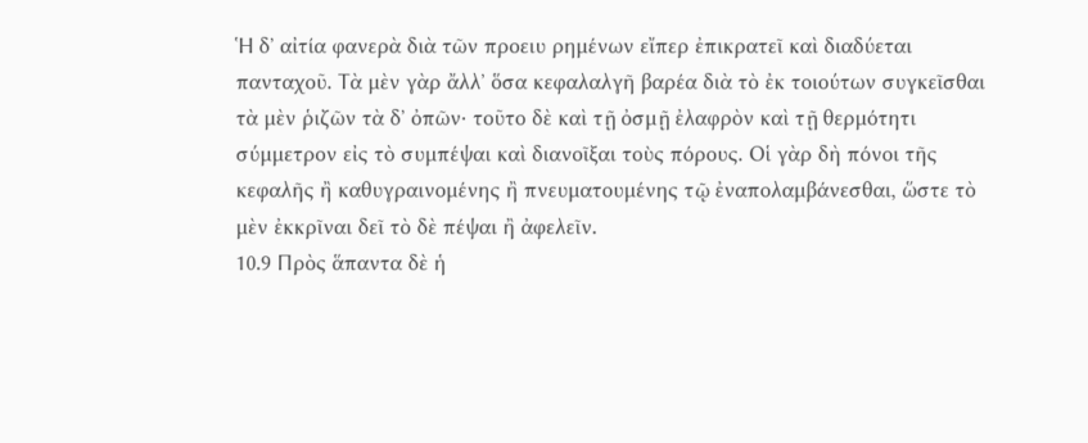Ἡ δʼ αἰτία φανερὰ διὰ τῶν προειυ ρημένων εἴπερ ἐπικρατεῖ καὶ διαδύεται πανταχοῦ. Τὰ μὲν γὰρ ἄλλʼ ὅσα κεφαλαλγῆ βαρέα διὰ τὸ ἐκ τοιούτων συγκεῖσθαι τὰ μὲν ῥιζῶν τὰ δʼ ὀπῶν· τοῦτο δὲ καὶ τῇ ὀσμῇ ἐλαφρὸν καὶ τῇ θερμότητι σύμμετρον εἰς τὸ συμπέψαι καὶ διανοῖξαι τοὺς πόρους. Οἱ γὰρ δὴ πόνοι τῆς κεφαλῆς ἢ καθυγραινομένης ἢ πνευματουμένης τῷ ἐναπολαμβάνεσθαι, ὥστε τὸ μὲν ἐκκρῖναι δεῖ τὸ δὲ πέψαι ἢ ἀφελεῖν.
10.9 Πρὸς ἅπαντα δὲ ἡ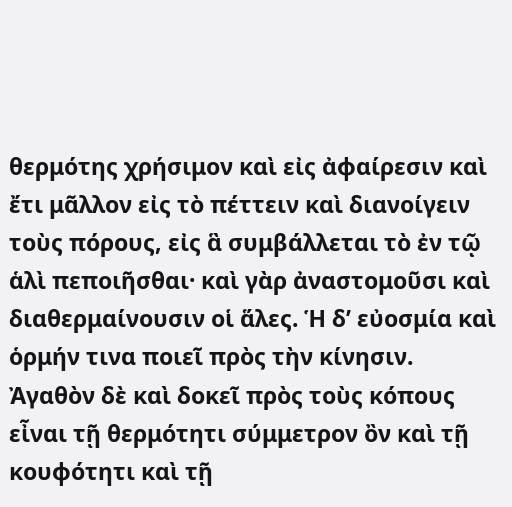θερμότης χρήσιμον καὶ εἰς ἀφαίρεσιν καὶ ἔτι μᾶλλον εἰς τὸ πέττειν καὶ διανοίγειν τοὺς πόρους, εἰς ἃ συμβάλλεται τὸ ἐν τῷ ἁλὶ πεποιῆσθαι· καὶ γὰρ ἀναστομοῦσι καὶ διαθερμαίνουσιν οἱ ἅλες. Ἡ δʼ εὐοσμία καὶ ὁρμήν τινα ποιεῖ πρὸς τὴν κίνησιν. Ἀγαθὸν δὲ καὶ δοκεῖ πρὸς τοὺς κόπους εἶναι τῇ θερμότητι σύμμετρον ὂν καὶ τῇ κουφότητι καὶ τῇ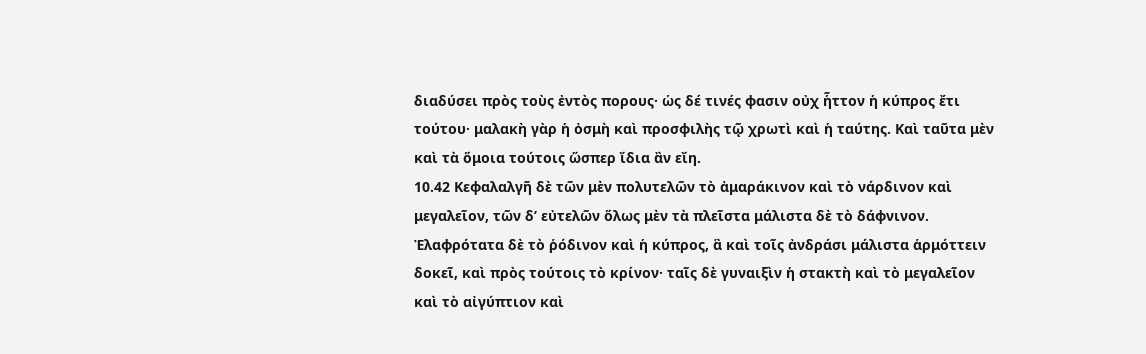διαδύσει πρὸς τοὺς ἐντὸς πορους· ὡς δέ τινές φασιν οὐχ ἧττον ἡ κύπρος ἔτι τούτου· μαλακὴ γὰρ ἡ ὀσμὴ καὶ προσφιλὴς τῷ χρωτὶ καὶ ἡ ταύτης. Καὶ ταῦτα μὲν καὶ τὰ ὅμοια τούτοις ὥσπερ ἴδια ἂν εἴη.
10.42 Κεφαλαλγῆ δὲ τῶν μὲν πολυτελῶν τὸ ἀμαράκινον καὶ τὸ νάρδινον καὶ μεγαλεῖον, τῶν δʼ εὐτελῶν ὅλως μὲν τὰ πλεῖστα μάλιστα δὲ τὸ δάφνινον. Ἐλαφρότατα δὲ τὸ ῥόδινον καὶ ἡ κύπρος, ἃ καὶ τοῖς ἀνδράσι μάλιστα ἁρμόττειν δοκεῖ, καὶ πρὸς τούτοις τὸ κρίνον· ταῖς δὲ γυναιξὶν ἡ στακτὴ καὶ τὸ μεγαλεῖον καὶ τὸ αἰγύπτιον καὶ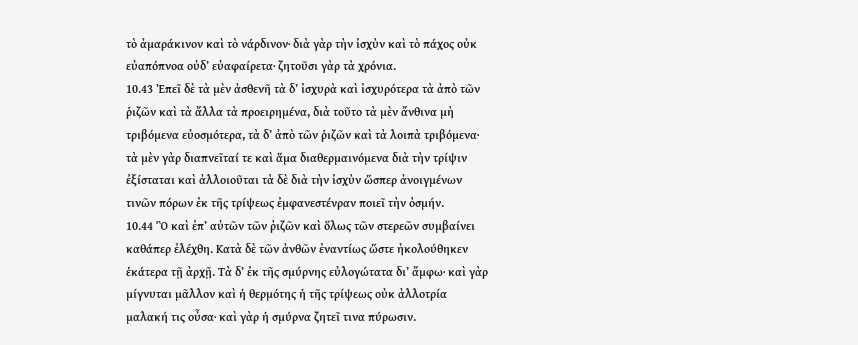τὸ ἀμαράκινον καὶ τὸ νάρδινον· διὰ γὰρ τὴν ἰσχὺν καὶ τὸ πάχος οὐκ εὐαπόπνοα οὐδʼ εὐαφαίρετα· ζητοῦσι γὰρ τὰ χρόνια.
10.43 Ἐπεῖ δὲ τὰ μὲν ἀσθενῆ τὰ δʼ ἰσχυρὰ καὶ ἰσχυρότερα τὰ ἀπὸ τῶν ῥιζῶν καὶ τὰ ἄλλα τὰ προειρημένα, διὰ τοῦτο τὰ μὲν ἄνθινα μὴ τριβόμενα εὐοσμότερα, τὰ δʼ ἀπὸ τῶν ῥιζῶν καὶ τὰ λοιπὰ τριβόμενα· τὰ μὲν γὰρ διαπνεῖταί τε καὶ ἅμα διαθερμαινόμενα διὰ τὴν τρίψιν ἐξίσταται καὶ ἀλλοιοῦται τὰ δὲ διὰ τὴν ἰσχὺν ὥσπερ ἀνοιγμένων τινῶν πόρων ἐκ τῆς τρίψεως ἐμφανεστένραν ποιεῖ τὴν ὀσμήν.
10.44 Ὃ καὶ ἐπʼ αὐτῶν τῶν ῤιζῶν καὶ ὅλως τῶν στερεῶν συμβαίνει καθάπερ ἐλέχθη. Κατὰ δὲ τῶν ἀνθῶν ἐναντίως ὥστε ἠκολούθηκεν ἑκάτερα τῇ ἀρχῇ. Τὰ δʼ ἐκ τῆς σμύρνης εὐλογώτατα διʼ ἄμφω· καὶ γὰρ μίγνυται μᾶλλον καὶ ἡ θερμότης ἡ τῆς τρίψεως οὐκ ἀλλοτρία μαλακή τις οὖσα· καὶ γὰρ ἡ σμύρνα ζητεῖ τινα πύρωσιν.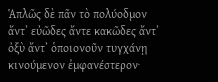Ἁπλῶς δὲ πᾶν τὸ πολύοδμον ἄντʼ εὐῶδες ἄντε κακῶδες ἄντʼ ὀξὺ ἄντʼ ὁποιονοῦν τυγχάνῃ κινούμενον ἐμφανέστερον·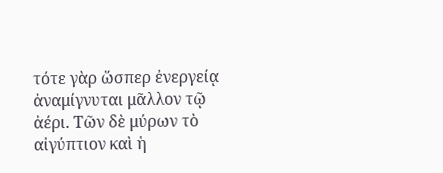τότε γὰρ ὥσπερ ἐνεργείᾳ ἀναμίγνυται μᾶλλον τῷ ἀέρι. Τῶν δὲ μύρων τὸ αἰγύπτιον καὶ ἡ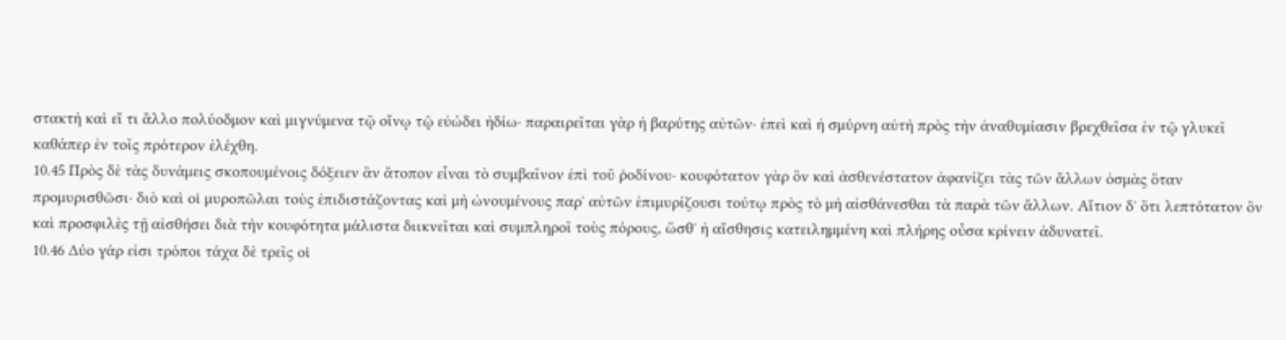στακτὴ καὶ εἴ τι ἄλλο πολύοδμον καὶ μιγνύμενα τῷ οἴνῳ τῷ εὐώδει ἡδίω· παραιρεῖται γὰρ ἡ βαρύτης αὐτῶν· ἐπεὶ καὶ ἡ σμύρνη αὐτὴ πρὸς τὴν ἀναθυμίασιν βρεχθεῖσα ἐν τῷ γλυκεῖ καθάπερ ἐν τοῖς πρότερον ἐλέχθη.
10.45 Πρὸς δὲ τὰς δυνάμεις σκοπουμένοις δόξειεν ἂν ἄτοπον εἶναι τὸ συμβαῖνον ἐπὶ τοῦ ῥοδίνου· κουφότατον γὰρ ὂν καὶ ἀσθενέστατον ἀφανίζει τὰς τῶν ἄλλων ὀσμὰς ὅταν προμυρισθῶσι· διὸ καὶ οἱ μυροπῶλαι τοὺς ἐπιδιστάζοντας καὶ μὴ ὠνουμένους παρʼ αὐτῶν ἐπιμυρίζουσι τούτῳ πρὸς τὸ μὴ αἰσθάνεσθαι τὰ παρὰ τῶν ἄλλων. Αἴτιον δʼ ὅτι λεπτότατον ὂν καὶ προσφιλὲς τῇ αἰσθήσει διὰ τὴν κουφότητα μάλιστα διικνεῖται καὶ συμπληροῖ τοὺς πόρους, ὥσθʼ ἡ αἴσθησις κατειλημμένη καὶ πλήρης οὖσα κρίνειν ἀδυνατεῖ.
10.46 Δύο γάρ εἰσι τρόποι τάχα δὲ τρεῖς οἱ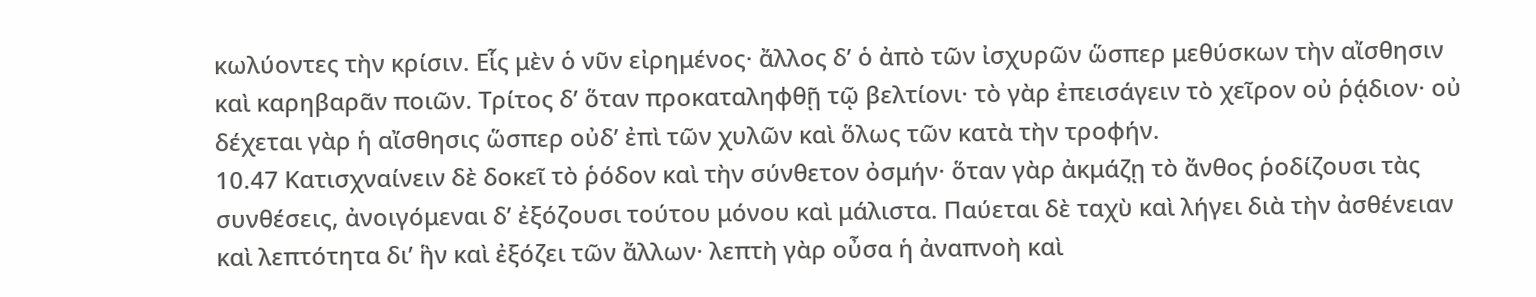κωλύοντες τὴν κρίσιν. Εἷς μὲν ὁ νῦν εἰρημένος· ἄλλος δʼ ὁ ἀπὸ τῶν ἰσχυρῶν ὥσπερ μεθύσκων τὴν αἴσθησιν καὶ καρηβαρᾶν ποιῶν. Τρίτος δʼ ὅταν προκαταληφθῇ τῷ βελτίονι· τὸ γὰρ ἐπεισάγειν τὸ χεῖρον οὐ ῥᾴδιον· οὐ δέχεται γὰρ ἡ αἴσθησις ὥσπερ οὐδʼ ἐπὶ τῶν χυλῶν καὶ ὅλως τῶν κατὰ τὴν τροφήν.
10.47 Κατισχναίνειν δὲ δοκεῖ τὸ ῥόδον καὶ τὴν σύνθετον ὀσμήν· ὅταν γὰρ ἀκμάζῃ τὸ ἄνθος ῥοδίζουσι τὰς συνθέσεις, ἀνοιγόμεναι δʼ ἐξόζουσι τούτου μόνου καὶ μάλιστα. Παύεται δὲ ταχὺ καὶ λήγει διὰ τὴν ἀσθένειαν καὶ λεπτότητα διʼ ἣν καὶ ἐξόζει τῶν ἄλλων· λεπτὴ γὰρ οὖσα ἡ ἀναπνοὴ καὶ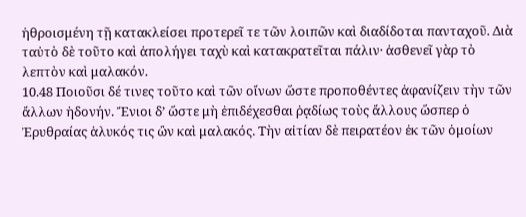ἠθροισμένη τῇ κατακλείσει προτερεῖ τε τῶν λοιπῶν καὶ διαδίδοται πανταχοῦ. Διὰ ταὐτὸ δὲ τοῦτο καὶ ἀπολήγει ταχὺ καὶ κατακρατεῖται πάλιν· ἀσθενεῖ γὰρ τὸ λεπτὸν καὶ μαλακόν.
10.48 Ποιοῦσι δέ τινες τοῦτο καὶ τῶν οἴνων ὥστε προποθέντες ἀφανίζειν τὴν τῶν ἄλλων ἡδονήν. Ἔνιοι δʼ ὥστε μὴ ἐπιδέχεσθαι ῥᾳδίως τοὺς ἄλλους ὥσπερ ὁ Ἐρυθραίας ἁλυκός τις ὢν καὶ μαλακός. Τὴν αἰτίαν δὲ πειρατέον ἐκ τῶν ὁμοίων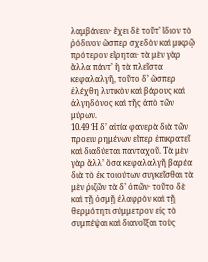λαμβάνειν· ἔχει δὲ τοῦτʼ ἴδιον τὸ ῥόδινον ὥσπερ σχεδὸν καὶ μικρῷ πρότερον εἴρηται· τὰ μὲν γὰρ ἄλλα πάντʼ ἢ τὰ πλεῖστα κεφαλαλγῆ, τοῦτο δʼ ὥσπερ ἐλέχθη λυτικὸν καὶ βάρους καὶ ἀλγηδόνος καὶ τῆς ἀπὸ τῶν μύρων.
10.49 Ἡ δʼ αἰτία φανερὰ διὰ τῶν προειυ ρημένων εἴπερ ἐπικρατεῖ καὶ διαδύεται πανταχοῦ. Τὰ μὲν γὰρ ἄλλʼ ὅσα κεφαλαλγῆ βαρέα διὰ τὸ ἐκ τοιούτων συγκεῖσθαι τὰ μὲν ῥιζῶν τὰ δʼ ὀπῶν· τοῦτο δὲ καὶ τῇ ὀσμῇ ἐλαφρὸν καὶ τῇ θερμότητι σύμμετρον εἰς τὸ συμπέψαι καὶ διανοῖξαι τοὺς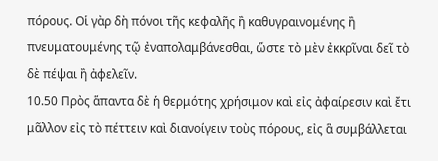πόρους. Οἱ γὰρ δὴ πόνοι τῆς κεφαλῆς ἢ καθυγραινομένης ἢ πνευματουμένης τῷ ἐναπολαμβάνεσθαι, ὥστε τὸ μὲν ἐκκρῖναι δεῖ τὸ δὲ πέψαι ἢ ἀφελεῖν.
10.50 Πρὸς ἅπαντα δὲ ἡ θερμότης χρήσιμον καὶ εἰς ἀφαίρεσιν καὶ ἔτι μᾶλλον εἰς τὸ πέττειν καὶ διανοίγειν τοὺς πόρους, εἰς ἃ συμβάλλεται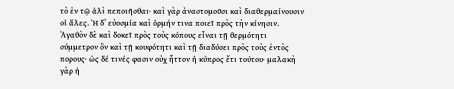τὸ ἐν τῷ ἁλὶ πεποιῆσθαι· καὶ γὰρ ἀναστομοῦσι καὶ διαθερμαίνουσιν οἱ ἅλες. Ἡ δʼ εὐοσμία καὶ ὁρμήν τινα ποιεῖ πρὸς τὴν κίνησιν. Ἀγαθὸν δὲ καὶ δοκεῖ πρὸς τοὺς κόπους εἶναι τῇ θερμότητι σύμμετρον ὂν καὶ τῇ κουφότητι καὶ τῇ διαδύσει πρὸς τοὺς ἐντὸς πορους· ὡς δέ τινές φασιν οὐχ ἧττον ἡ κύπρος ἔτι τούτου· μαλακὴ γὰρ ἡ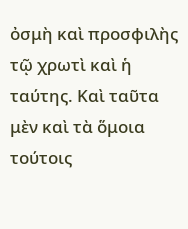ὀσμὴ καὶ προσφιλὴς τῷ χρωτὶ καὶ ἡ ταύτης. Καὶ ταῦτα μὲν καὶ τὰ ὅμοια τούτοις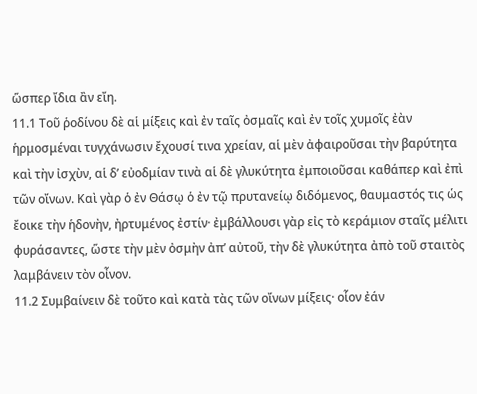ὥσπερ ἴδια ἂν εἴη.
11.1 Τοῦ ῥοδίνου δὲ αἱ μίξεις καὶ ἐν ταῖς ὀσμαῖς καὶ ἐν τοῖς χυμοῖς ἐὰν ἡρμοσμέναι τυγχάνωσιν ἔχουσί τινα χρείαν, αἱ μὲν ἀφαιροῦσαι τὴν βαρύτητα καὶ τὴν ἰσχὺν, αἱ δʼ εὐοδμίαν τινὰ αἱ δὲ γλυκύτητα ἐμποιοῦσαι καθάπερ καὶ ἐπὶ τῶν οἴνων. Καὶ γὰρ ὁ ἐν Θάσῳ ὁ ἐν τῷ πρυτανείῳ διδόμενος, θαυμαστός τις ὡς ἔοικε τὴν ἡδονὴν, ἠρτυμένος ἐστίν· ἐμβάλλουσι γὰρ εἰς τὸ κεράμιον σταῖς μέλιτι φυράσαντες, ὥστε τὴν μὲν ὀσμὴν ἀπʼ αὐτοῦ, τὴν δὲ γλυκύτητα ἀπὸ τοῦ σταιτὸς λαμβάνειν τὸν οἶνον.
11.2 Συμβαίνειν δὲ τοῦτο καὶ κατὰ τὰς τῶν οἴνων μίξεις· οἷον ἐάν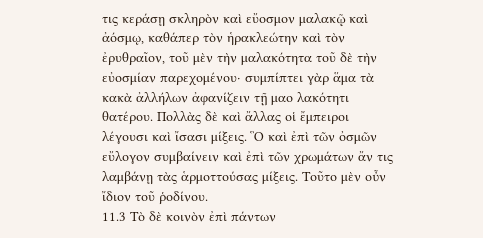τις κεράσῃ σκληρὸν καὶ εὔοσμον μαλακῷ καὶ ἀόσμῳ, καθάπερ τὸν ἡρακλεώτην καὶ τὸν ἐρυθραῖον, τοῦ μὲν τὴν μαλακότητα τοῦ δὲ τὴν εὐοσμίαν παρεχομένου· συμπίπτει γὰρ ἅμα τὰ κακὰ ἀλλήλων ἀφανίζειν τῇ μαο λακότητι θατέρου. Πολλὰς δὲ καὶ ἄλλας οἱ ἔμπειροι λέγουσι καὶ ἴσασι μίξεις. Ὃ καὶ ἐπὶ τῶν ὀσμῶν εὔλογον συμβαίνειν καὶ ἐπὶ τῶν χρωμάτων ἄν τις λαμβάνῃ τὰς ἁρμοττούσας μίξεις. Τοῦτο μὲν οὖν ἴδιον τοῦ ῥοδίνου.
11.3 Τὸ δὲ κοινὸν ἐπὶ πάντων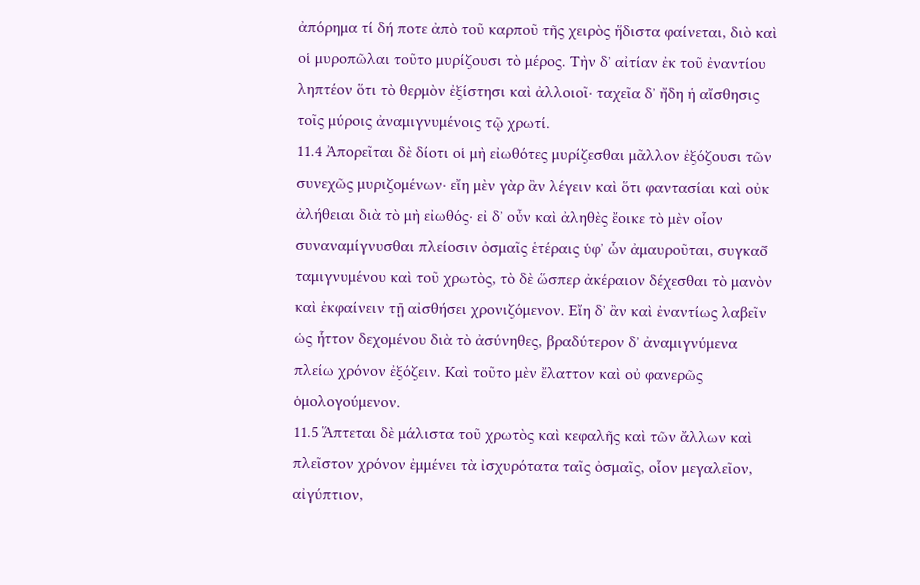ἀπόρημα τί δή ποτε ἀπὸ τοῦ καρποῦ τῆς χειρὸς ἥδιστα φαίνεται, διὸ καὶ οἱ μυροπῶλαι τοῦτο μυρίζουσι τὸ μέρος. Τὴν δʼ αἰτίαν ἐκ τοῦ ἐναντίου ληπτέον ὅτι τὸ θερμὸν ἐξίστησι καὶ ἀλλοιοῖ· ταχεῖα δʼ ἤδη ἡ αἴσθησις τοῖς μύροις ἀναμιγνυμένοις τῷ χρωτί.
11.4 Ἀπορεῖται δὲ δίοτι οἱ μὴ εἰωθότες μυρίζεσθαι μᾶλλον ἐξόζουσι τῶν συνεχῶς μυριζομένων· εἴη μὲν γὰρ ἂν λέγειν καὶ ὅτι φαντασίαι καὶ οὐκ ἀλήθειαι διὰ τὸ μὴ εἰωθός· εἰ δʼ οὖν καὶ ἀληθὲς ἔοικε τὸ μὲν οἷον συναναμίγνυσθαι πλείοσιν ὀσμαῖς ἑτέραις ὑφʼ ὧν ἀμαυροῦται, συγκαο͂̔ ταμιγνυμένου καὶ τοῦ χρωτὸς, τὸ δὲ ὥσπερ ἀκέραιον δέχεσθαι τὸ μανὸν καὶ ἐκφαίνειν τῇ αἰσθήσει χρονιζόμενον. Εἴη δʼ ἂν καὶ ἐναντίως λαβεῖν ὡς ἧττον δεχομένου διὰ τὸ ἀσύνηθες, βραδύτερον δʼ ἀναμιγνύμενα πλείω χρόνον ἐξόζειν. Καὶ τοῦτο μὲν ἔλαττον καὶ οὐ φανερῶς ὁμολογούμενον.
11.5 Ἅπτεται δὲ μάλιστα τοῦ χρωτὸς καὶ κεφαλῆς καὶ τῶν ἄλλων καὶ πλεῖστον χρόνον ἐμμένει τὰ ἰσχυρότατα ταῖς ὀσμαῖς, οἷον μεγαλεῖον, αἰγύπτιον,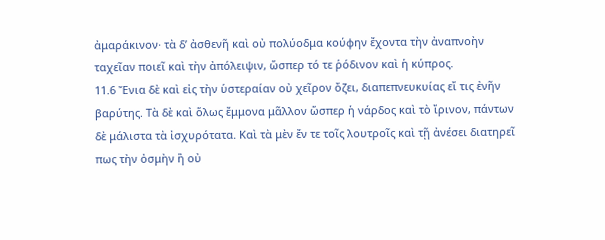ἀμαράκινον· τὰ δʼ ἀσθενῆ καὶ οὐ πολύοδμα κούφην ἔχοντα τὴν ἀναπνοὴν ταχεῖαν ποιεῖ καὶ τὴν ἀπόλειψιν, ὥσπερ τό τε ῥόδινον καὶ ἡ κύπρος.
11.6 Ἔνια δὲ καὶ εἰς τὴν ὑστεραίαν οὐ χεῖρον ὄζει, διαπεπνευκυίας εἴ τις ἐνῆν βαρύτης. Τὰ δὲ καὶ ὅλως ἔμμονα μᾶλλον ὥσπερ ἡ νάρδος καὶ τὸ ἴρινον, πάντων δὲ μάλιστα τὰ ἰσχυρότατα. Καὶ τὰ μὲν ἔν τε τοῖς λουτροῖς καὶ τῇ ἀνέσει διατηρεῖ πως τὴν ὀσμὴν ἢ οὐ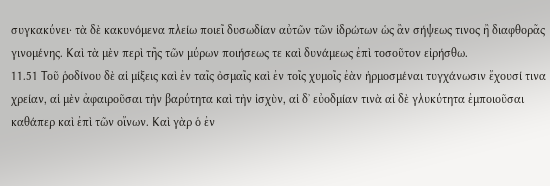συγκακύνει· τὰ δὲ κακυνόμενα πλείω ποιεῖ δυσωδίαν αὐτῶν τῶν ἱδρώτων ὡς ἂν σήψεως τινος ἢ διαφθορᾶς γινομένης. Καὶ τὰ μὲν περὶ τῆς τῶν μύρων ποιήσεως τε καὶ δυνάμεως ἐπὶ τοσοῦτον εἰρήσθω.
11.51 Τοῦ ῥοδίνου δὲ αἱ μίξεις καὶ ἐν ταῖς ὀσμαῖς καὶ ἐν τοῖς χυμοῖς ἐὰν ἡρμοσμέναι τυγχάνωσιν ἔχουσί τινα χρείαν, αἱ μὲν ἀφαιροῦσαι τὴν βαρύτητα καὶ τὴν ἰσχὺν, αἱ δʼ εὐοδμίαν τινὰ αἱ δὲ γλυκύτητα ἐμποιοῦσαι καθάπερ καὶ ἐπὶ τῶν οἴνων. Καὶ γὰρ ὁ ἐν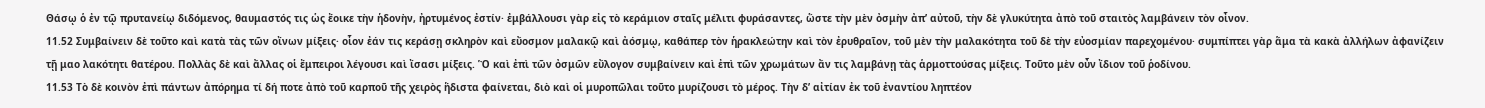Θάσῳ ὁ ἐν τῷ πρυτανείῳ διδόμενος, θαυμαστός τις ὡς ἔοικε τὴν ἡδονὴν, ἠρτυμένος ἐστίν· ἐμβάλλουσι γὰρ εἰς τὸ κεράμιον σταῖς μέλιτι φυράσαντες, ὥστε τὴν μὲν ὀσμὴν ἀπʼ αὐτοῦ, τὴν δὲ γλυκύτητα ἀπὸ τοῦ σταιτὸς λαμβάνειν τὸν οἶνον.
11.52 Συμβαίνειν δὲ τοῦτο καὶ κατὰ τὰς τῶν οἴνων μίξεις· οἷον ἐάν τις κεράσῃ σκληρὸν καὶ εὔοσμον μαλακῷ καὶ ἀόσμῳ, καθάπερ τὸν ἡρακλεώτην καὶ τὸν ἐρυθραῖον, τοῦ μὲν τὴν μαλακότητα τοῦ δὲ τὴν εὐοσμίαν παρεχομένου· συμπίπτει γὰρ ἅμα τὰ κακὰ ἀλλήλων ἀφανίζειν τῇ μαο λακότητι θατέρου. Πολλὰς δὲ καὶ ἄλλας οἱ ἔμπειροι λέγουσι καὶ ἴσασι μίξεις. Ὃ καὶ ἐπὶ τῶν ὀσμῶν εὔλογον συμβαίνειν καὶ ἐπὶ τῶν χρωμάτων ἄν τις λαμβάνῃ τὰς ἁρμοττούσας μίξεις. Τοῦτο μὲν οὖν ἴδιον τοῦ ῥοδίνου.
11.53 Τὸ δὲ κοινὸν ἐπὶ πάντων ἀπόρημα τί δή ποτε ἀπὸ τοῦ καρποῦ τῆς χειρὸς ἥδιστα φαίνεται, διὸ καὶ οἱ μυροπῶλαι τοῦτο μυρίζουσι τὸ μέρος. Τὴν δʼ αἰτίαν ἐκ τοῦ ἐναντίου ληπτέον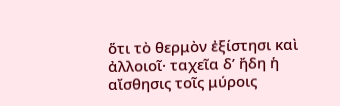ὅτι τὸ θερμὸν ἐξίστησι καὶ ἀλλοιοῖ· ταχεῖα δʼ ἤδη ἡ αἴσθησις τοῖς μύροις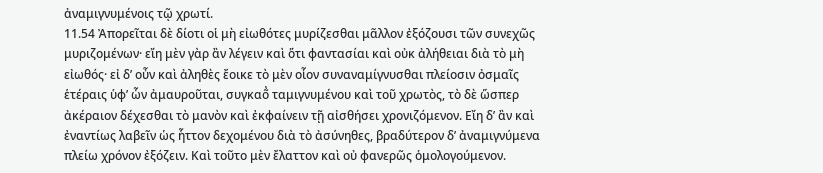ἀναμιγνυμένοις τῷ χρωτί.
11.54 Ἀπορεῖται δὲ δίοτι οἱ μὴ εἰωθότες μυρίζεσθαι μᾶλλον ἐξόζουσι τῶν συνεχῶς μυριζομένων· εἴη μὲν γὰρ ἂν λέγειν καὶ ὅτι φαντασίαι καὶ οὐκ ἀλήθειαι διὰ τὸ μὴ εἰωθός· εἰ δʼ οὖν καὶ ἀληθὲς ἔοικε τὸ μὲν οἷον συναναμίγνυσθαι πλείοσιν ὀσμαῖς ἑτέραις ὑφʼ ὧν ἀμαυροῦται, συγκαο͂̔ ταμιγνυμένου καὶ τοῦ χρωτὸς, τὸ δὲ ὥσπερ ἀκέραιον δέχεσθαι τὸ μανὸν καὶ ἐκφαίνειν τῇ αἰσθήσει χρονιζόμενον. Εἴη δʼ ἂν καὶ ἐναντίως λαβεῖν ὡς ἧττον δεχομένου διὰ τὸ ἀσύνηθες, βραδύτερον δʼ ἀναμιγνύμενα πλείω χρόνον ἐξόζειν. Καὶ τοῦτο μὲν ἔλαττον καὶ οὐ φανερῶς ὁμολογούμενον.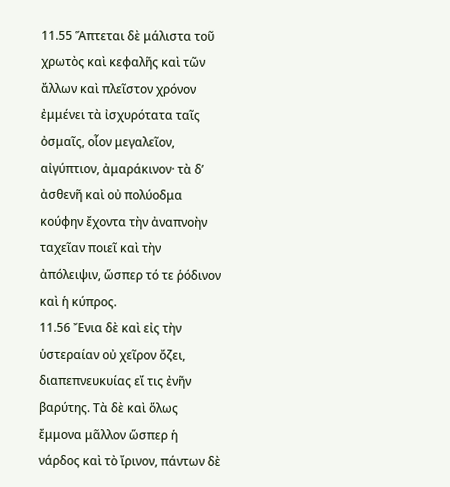11.55 Ἅπτεται δὲ μάλιστα τοῦ χρωτὸς καὶ κεφαλῆς καὶ τῶν ἄλλων καὶ πλεῖστον χρόνον ἐμμένει τὰ ἰσχυρότατα ταῖς ὀσμαῖς, οἷον μεγαλεῖον, αἰγύπτιον, ἀμαράκινον· τὰ δʼ ἀσθενῆ καὶ οὐ πολύοδμα κούφην ἔχοντα τὴν ἀναπνοὴν ταχεῖαν ποιεῖ καὶ τὴν ἀπόλειψιν, ὥσπερ τό τε ῥόδινον καὶ ἡ κύπρος.
11.56 Ἔνια δὲ καὶ εἰς τὴν ὑστεραίαν οὐ χεῖρον ὄζει, διαπεπνευκυίας εἴ τις ἐνῆν βαρύτης. Τὰ δὲ καὶ ὅλως ἔμμονα μᾶλλον ὥσπερ ἡ νάρδος καὶ τὸ ἴρινον, πάντων δὲ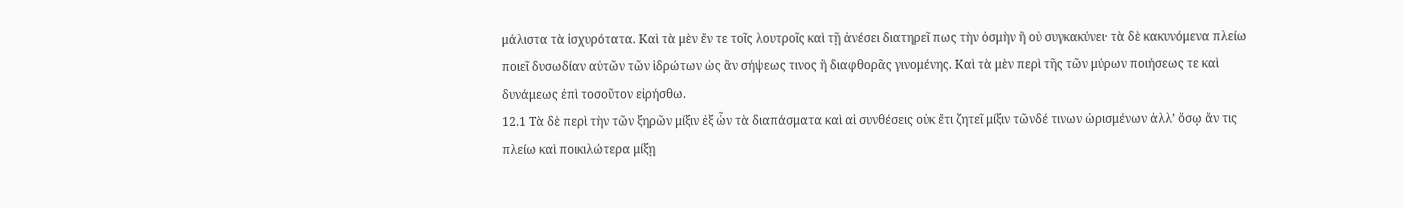μάλιστα τὰ ἰσχυρότατα. Καὶ τὰ μὲν ἔν τε τοῖς λουτροῖς καὶ τῇ ἀνέσει διατηρεῖ πως τὴν ὀσμὴν ἢ οὐ συγκακύνει· τὰ δὲ κακυνόμενα πλείω ποιεῖ δυσωδίαν αὐτῶν τῶν ἱδρώτων ὡς ἂν σήψεως τινος ἢ διαφθορᾶς γινομένης. Καὶ τὰ μὲν περὶ τῆς τῶν μύρων ποιήσεως τε καὶ δυνάμεως ἐπὶ τοσοῦτον εἰρήσθω.
12.1 Τὰ δὲ περὶ τὴν τῶν ξηρῶν μίξιν ἐξ ὧν τὰ διαπάσματα καὶ αἱ συνθέσεις οὐκ ἔτι ζητεῖ μίξιν τῶνδέ τινων ὡρισμένων ἀλλʼ ὅσῳ ἄν τις πλείω καὶ ποικιλώτερα μίξῃ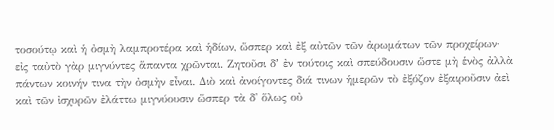τοσούτῳ καὶ ἡ ὀσμὴ λαμπροτέρα καὶ ἡδίων, ὥσπερ καὶ ἐξ αὐτῶν τῶν ἀρωμάτων τῶν προχείρων· εἰς ταὐτὸ γὰρ μιγνύντες ἅπαντα χρῶνται. Ζητοῦσι δʼ ἐν τούτοις καὶ σπεύδουσιν ὥστε μὴ ἑνὸς ἀλλὰ πάντων κοινήν τινα τὴν ὀσμὴν εἶναι. Διὸ καὶ ἀνοίγοντες διά τινων ἡμερῶν τὸ ἐξόζον ἐξαιροῦσιν ἀεὶ καὶ τῶν ἰσχυρῶν ἐλάττω μιγνύουσιν ὥσπερ τὰ δ' ὅλως οὐ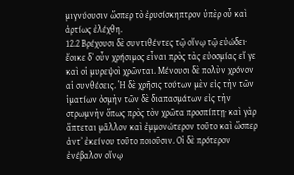μιγνύουσιν ὥσπερ τὸ ἐρυσίσκηπτρον ὑπὲρ οὗ καὶ ἀρτίως ἐλέχθη.
12.2 Βρέχουσι δὲ συντιθέντες τῷ οἴνῳ τῷ εὐώδει· ἔοικε δʼ οὖν χρήσιμος εἶναι πρὸς τὰς εὐοσμίας εἴ γε καὶ οἱ μυρεψοὶ χρῶνται. Μένουσι δὲ πολὺν χρόνον αἱ συνθέσεις. Ἡ δὲ χρῆσις τούτων μὲν εἰς τὴν τῶν ἱματίων ὀσμὴν τῶν δὲ διαπασμάτων εἰς τὴν στρωμνὴν ὅπως πρὸς τὸν χρῶτα προσπίπτῃ· καὶ γὰρ ἅπτεται μᾶλλον καὶ ἐμμονώτερον τοῦτο καὶ ὥσπερ ἀντʼ ἐκείνου τοῦτο ποιοῦσιν. Οἱ δὲ πρότερον ἐνέβαλον οἴνῳ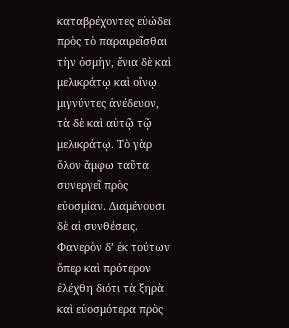καταβρέχοντες εὐώδει πρὸς τὸ παραιρεῖσθαι τὴν ὀσμὴν, ἔνια δὲ καὶ μελικράτῳ καὶ οἴνῳ μιγνύντες ἀνέδευον, τὰ δὲ καὶ αὐτῷ τῷ μελικράτῳ. Τὸ γὰρ ὅλον ἄμφω ταῦτα συνεργεῖ πρὸς εὐοσμίαν. Διαμένουσι δὲ αἱ συνθέσεις. Φανερὸν δʼ ἐκ τούτων ὅπερ καὶ πρότερον ἐλέχθη διότι τὰ ξηρὰ καὶ εὐοσμότερα πρὸς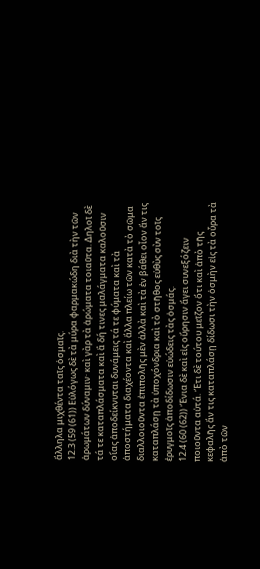ἄλληλα μιχθέντα ταῖς ὀσμαῖς.
12.3 (59 (61)) Εὐλόγως δὲ τὰ μύρα φαρμακώδη διὰ τὴν τῶν ἀρωμάτων δύναμιν· καὶ γὰρ τὰ ἀρώματα τοιαῦτα. Δηλοῖ δὲ τά τε καταπλάσματα καὶ ἃ δή τινες μαλάγματα καλοῦσιν οἵας ἀποδείκνυται δυνάμεις τά τε φύματα καὶ τὰ ἀποστήματα διαχέοντα καὶ ἄλλα πλείω τῶν κατὰ τὸ σῶμα διαλλοιοῦντα ἐπιπολῆς μὲν ἀλλὰ καὶ τὰ ἐν βάθει οἷον ἄν τις καταπλάσῃ τὰ ὑποχόνδρια καὶ τὸ στῆθος εὐθὺς σὺν τοῖς ἐρυγμοῖς ἀποδίδωσιν εὐώδεις τὰς ὀσμάς.
12.4 (60 (62)) Ἔνια δὲ καὶ εἰς οὔρησιν ἄγει συνεξόζειν ποιοῦντα αὐτά. Ἔτι δὲ τούτου μεῖζον ὅτι καὶ ἀπὸ τῆς κεφαλῆς ἄν τις καταπλάσῃ δίδωσι τὴν ὀσμὴν εἰς τὰ οὖρα τὰ ἀπὸ τῶν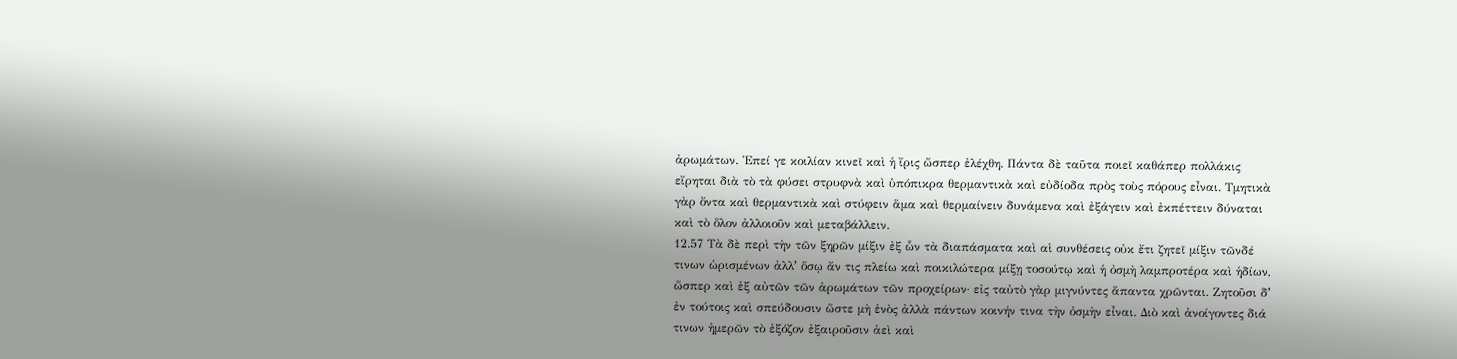ἀρωμάτων. Ἐπεί γε κοιλίαν κινεῖ καὶ ἡ ἴρις ὥσπερ ἐλέχθη. Πάντα δὲ ταῦτα ποιεῖ καθάπερ πολλάκις εἴρηται διὰ τὸ τὰ φύσει στρυφνὰ καὶ ὑπόπικρα θερμαντικὰ καὶ εὐδίοδα πρὸς τοὺς πόρους εἶναι. Τμητικὰ γὰρ ὄντα καὶ θερμαντικὰ καὶ στύφειν ἅμα καὶ θερμαίνειν δυνάμενα καὶ ἐξάγειν καὶ ἐκπέττειν δύναται καὶ τὸ ὅλον ἀλλοιοῦν καὶ μεταβάλλειν.
12.57 Τὰ δὲ περὶ τὴν τῶν ξηρῶν μίξιν ἐξ ὧν τὰ διαπάσματα καὶ αἱ συνθέσεις οὐκ ἔτι ζητεῖ μίξιν τῶνδέ τινων ὡρισμένων ἀλλʼ ὅσῳ ἄν τις πλείω καὶ ποικιλώτερα μίξῃ τοσούτῳ καὶ ἡ ὀσμὴ λαμπροτέρα καὶ ἡδίων, ὥσπερ καὶ ἐξ αὐτῶν τῶν ἀρωμάτων τῶν προχείρων· εἰς ταὐτὸ γὰρ μιγνύντες ἅπαντα χρῶνται. Ζητοῦσι δʼ ἐν τούτοις καὶ σπεύδουσιν ὥστε μὴ ἑνὸς ἀλλὰ πάντων κοινήν τινα τὴν ὀσμὴν εἶναι. Διὸ καὶ ἀνοίγοντες διά τινων ἡμερῶν τὸ ἐξόζον ἐξαιροῦσιν ἀεὶ καὶ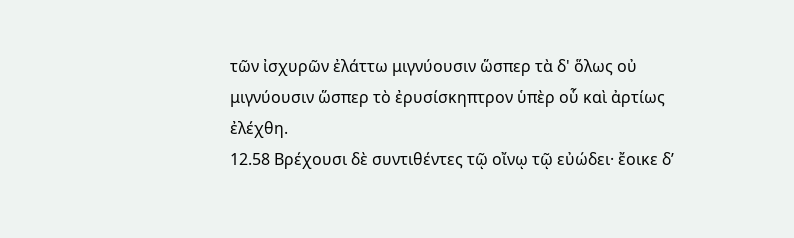τῶν ἰσχυρῶν ἐλάττω μιγνύουσιν ὥσπερ τὰ δ' ὅλως οὐ μιγνύουσιν ὥσπερ τὸ ἐρυσίσκηπτρον ὑπὲρ οὗ καὶ ἀρτίως ἐλέχθη.
12.58 Βρέχουσι δὲ συντιθέντες τῷ οἴνῳ τῷ εὐώδει· ἔοικε δʼ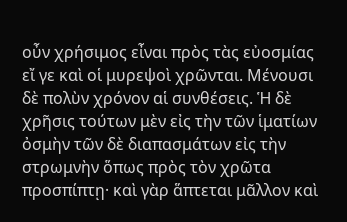οὖν χρήσιμος εἶναι πρὸς τὰς εὐοσμίας εἴ γε καὶ οἱ μυρεψοὶ χρῶνται. Μένουσι δὲ πολὺν χρόνον αἱ συνθέσεις. Ἡ δὲ χρῆσις τούτων μὲν εἰς τὴν τῶν ἱματίων ὀσμὴν τῶν δὲ διαπασμάτων εἰς τὴν στρωμνὴν ὅπως πρὸς τὸν χρῶτα προσπίπτῃ· καὶ γὰρ ἅπτεται μᾶλλον καὶ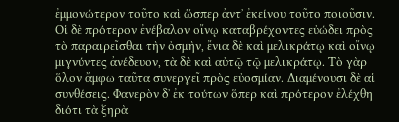ἐμμονώτερον τοῦτο καὶ ὥσπερ ἀντʼ ἐκείνου τοῦτο ποιοῦσιν. Οἱ δὲ πρότερον ἐνέβαλον οἴνῳ καταβρέχοντες εὐώδει πρὸς τὸ παραιρεῖσθαι τὴν ὀσμὴν, ἔνια δὲ καὶ μελικράτῳ καὶ οἴνῳ μιγνύντες ἀνέδευον, τὰ δὲ καὶ αὐτῷ τῷ μελικράτῳ. Τὸ γὰρ ὅλον ἄμφω ταῦτα συνεργεῖ πρὸς εὐοσμίαν. Διαμένουσι δὲ αἱ συνθέσεις. Φανερὸν δʼ ἐκ τούτων ὅπερ καὶ πρότερον ἐλέχθη διότι τὰ ξηρὰ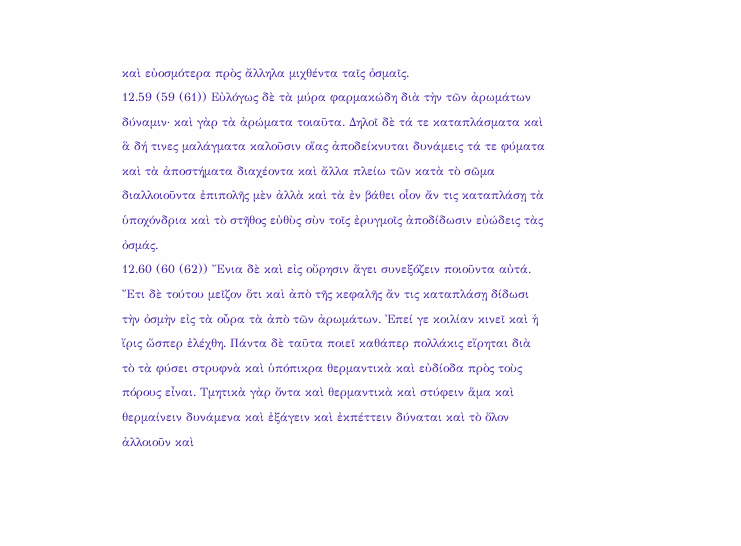καὶ εὐοσμότερα πρὸς ἄλληλα μιχθέντα ταῖς ὀσμαῖς.
12.59 (59 (61)) Εὐλόγως δὲ τὰ μύρα φαρμακώδη διὰ τὴν τῶν ἀρωμάτων δύναμιν· καὶ γὰρ τὰ ἀρώματα τοιαῦτα. Δηλοῖ δὲ τά τε καταπλάσματα καὶ ἃ δή τινες μαλάγματα καλοῦσιν οἵας ἀποδείκνυται δυνάμεις τά τε φύματα καὶ τὰ ἀποστήματα διαχέοντα καὶ ἄλλα πλείω τῶν κατὰ τὸ σῶμα διαλλοιοῦντα ἐπιπολῆς μὲν ἀλλὰ καὶ τὰ ἐν βάθει οἷον ἄν τις καταπλάσῃ τὰ ὑποχόνδρια καὶ τὸ στῆθος εὐθὺς σὺν τοῖς ἐρυγμοῖς ἀποδίδωσιν εὐώδεις τὰς ὀσμάς.
12.60 (60 (62)) Ἔνια δὲ καὶ εἰς οὔρησιν ἄγει συνεξόζειν ποιοῦντα αὐτά. Ἔτι δὲ τούτου μεῖζον ὅτι καὶ ἀπὸ τῆς κεφαλῆς ἄν τις καταπλάσῃ δίδωσι τὴν ὀσμὴν εἰς τὰ οὖρα τὰ ἀπὸ τῶν ἀρωμάτων. Ἐπεί γε κοιλίαν κινεῖ καὶ ἡ ἴρις ὥσπερ ἐλέχθη. Πάντα δὲ ταῦτα ποιεῖ καθάπερ πολλάκις εἴρηται διὰ τὸ τὰ φύσει στρυφνὰ καὶ ὑπόπικρα θερμαντικὰ καὶ εὐδίοδα πρὸς τοὺς πόρους εἶναι. Τμητικὰ γὰρ ὄντα καὶ θερμαντικὰ καὶ στύφειν ἅμα καὶ θερμαίνειν δυνάμενα καὶ ἐξάγειν καὶ ἐκπέττειν δύναται καὶ τὸ ὅλον ἀλλοιοῦν καὶ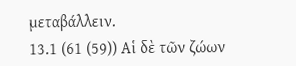μεταβάλλειν.
13.1 (61 (59)) Αἱ δὲ τῶν ζώων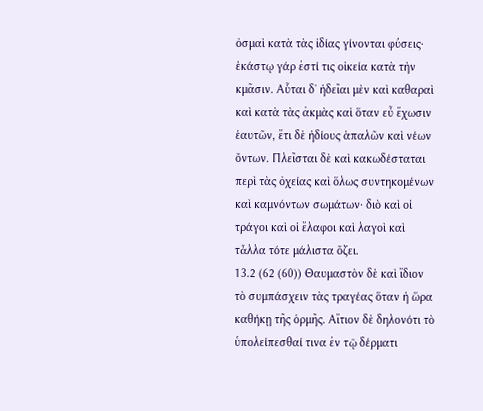ὀσμαὶ κατὰ τὰς ἰδίας γίνονται φύσεις· ἑκάστῳ γάρ ἐστί τις οἰκεία κατὰ τὴν κμᾶσιν. Αὗται δʼ ἡδεῖαι μὲν καὶ καθαραὶ καὶ κατὰ τὰς ἀκμὰς καὶ ὅταν εὖ ἔχωσιν ἑαυτῶν, ἔτι δὲ ἡδίους ἁπαλῶν καὶ νέων ὄντων. Πλεῖσται δὲ καὶ κακωδέσταται περὶ τὰς ὀχείας καὶ ὅλως συντηκομένων καὶ καμνόντων σωμάτων· διὸ καὶ οἱ τράγοι καὶ οἱ ἔλαφοι καὶ λαγοὶ καὶ τἆλλα τότε μάλιστα ὄζει.
13.2 (62 (60)) Θαυμαστὸν δὲ καὶ ἴδιον τὸ συμπάσχειν τὰς τραγέας ὅταν ἡ ὥρα καθήκῃ τῆς ὁρμῆς. Αἴτιον δὲ δηλονότι τὸ ὑπολείπεσθαί τινα ἐν τῷ δέρματι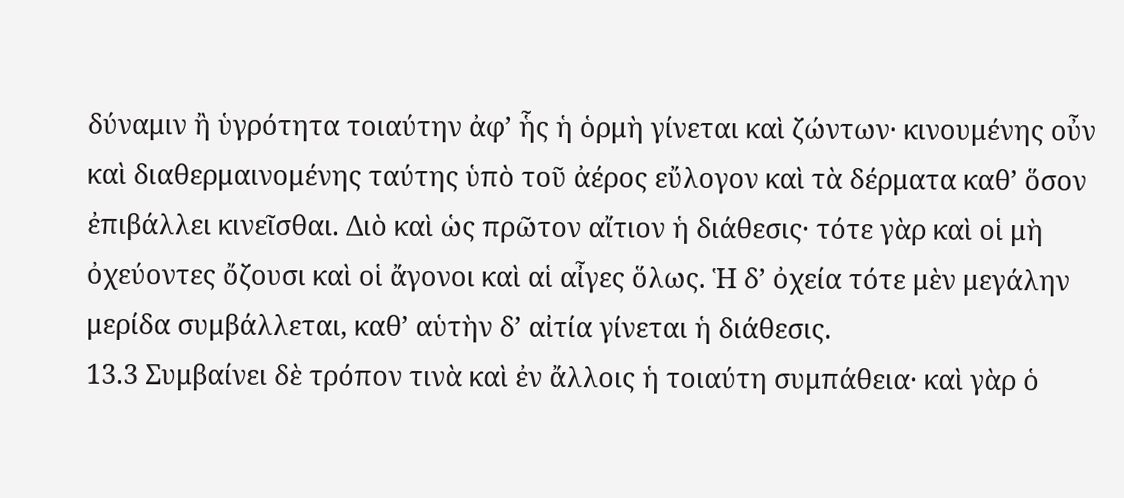δύναμιν ἢ ὑγρότητα τοιαύτην ἀφʼ ἧς ἡ ὁρμὴ γίνεται καὶ ζώντων· κινουμένης οὖν καὶ διαθερμαινομένης ταύτης ὑπὸ τοῦ ἀέρος εὔλογον καὶ τὰ δέρματα καθʼ ὅσον ἐπιβάλλει κινεῖσθαι. Διὸ καὶ ὡς πρῶτον αἴτιον ἡ διάθεσις· τότε γὰρ καὶ οἱ μὴ ὀχεύοντες ὄζουσι καὶ οἱ ἄγονοι καὶ αἱ αἶγες ὅλως. Ἡ δʼ ὀχεία τότε μὲν μεγάλην μερίδα συμβάλλεται, καθʼ αὑτὴν δʼ αἰτία γίνεται ἡ διάθεσις.
13.3 Συμβαίνει δὲ τρόπον τινὰ καὶ ἐν ἄλλοις ἡ τοιαύτη συμπάθεια· καὶ γὰρ ὁ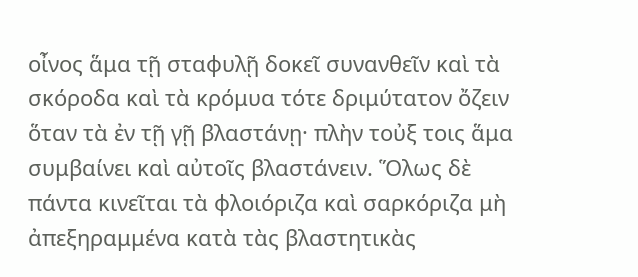οἶνος ἅμα τῇ σταφυλῇ δοκεῖ συνανθεῖν καὶ τὰ σκόροδα καὶ τὰ κρόμυα τότε δριμύτατον ὄζειν ὅταν τὰ ἐν τῇ γῇ βλαστάνῃ· πλὴν τοὐξ τοις ἅμα συμβαίνει καὶ αὐτοῖς βλαστάνειν. Ὅλως δὲ πάντα κινεῖται τὰ φλοιόριζα καὶ σαρκόριζα μὴ ἀπεξηραμμένα κατὰ τὰς βλαστητικὰς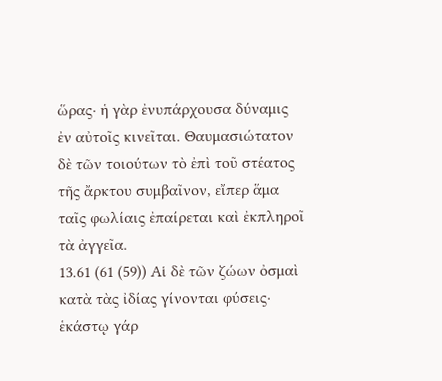ὥρας· ἡ γὰρ ἐνυπάρχουσα δύναμις ἐν αὐτοῖς κινεῖται. Θαυμασιώτατον δὲ τῶν τοιούτων τὸ ἐπὶ τοῦ στέατος τῆς ἄρκτου συμβαῖνον, εἴπερ ἅμα ταῖς φωλίαις ἐπαίρεται καὶ ἐκπληροῖ τὰ ἀγγεῖα.
13.61 (61 (59)) Αἱ δὲ τῶν ζώων ὀσμαὶ κατὰ τὰς ἰδίας γίνονται φύσεις· ἑκάστῳ γάρ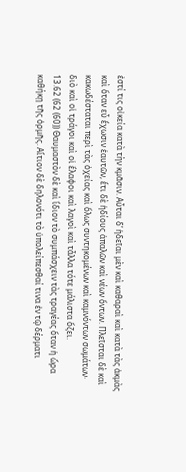ἐστί τις οἰκεία κατὰ τὴν κμᾶσιν. Αὗται δʼ ἡδεῖαι μὲν καὶ καθαραὶ καὶ κατὰ τὰς ἀκμὰς καὶ ὅταν εὖ ἔχωσιν ἑαυτῶν, ἔτι δὲ ἡδίους ἁπαλῶν καὶ νέων ὄντων. Πλεῖσται δὲ καὶ κακωδέσταται περὶ τὰς ὀχείας καὶ ὅλως συντηκομένων καὶ καμνόντων σωμάτων· διὸ καὶ οἱ τράγοι καὶ οἱ ἔλαφοι καὶ λαγοὶ καὶ τἆλλα τότε μάλιστα ὄζει.
13.62 (62 (60)) Θαυμαστὸν δὲ καὶ ἴδιον τὸ συμπάσχειν τὰς τραγέας ὅταν ἡ ὥρα καθήκῃ τῆς ὁρμῆς. Αἴτιον δὲ δηλονότι τὸ ὑπολείπεσθαί τινα ἐν τῷ δέρματι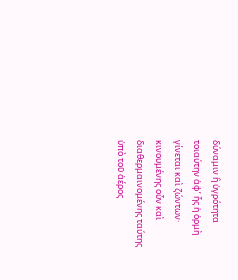δύναμιν ἢ ὑγρότητα τοιαύτην ἀφʼ ἧς ἡ ὁρμὴ γίνεται καὶ ζώντων· κινουμένης οὖν καὶ διαθερμαινομένης ταύτης ὑπὸ τοῦ ἀέρος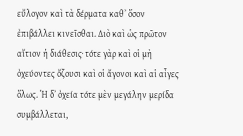εὔλογον καὶ τὰ δέρματα καθʼ ὅσον ἐπιβάλλει κινεῖσθαι. Διὸ καὶ ὡς πρῶτον αἴτιον ἡ διάθεσις· τότε γὰρ καὶ οἱ μὴ ὀχεύοντες ὄζουσι καὶ οἱ ἄγονοι καὶ αἱ αἶγες ὅλως. Ἡ δʼ ὀχεία τότε μὲν μεγάλην μερίδα συμβάλλεται,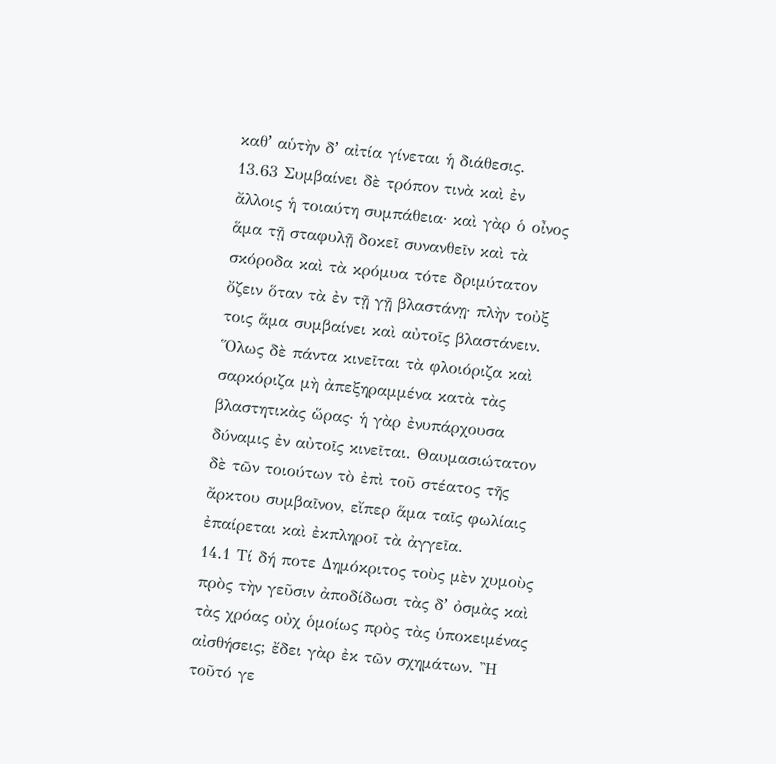καθʼ αὑτὴν δʼ αἰτία γίνεται ἡ διάθεσις.
13.63 Συμβαίνει δὲ τρόπον τινὰ καὶ ἐν ἄλλοις ἡ τοιαύτη συμπάθεια· καὶ γὰρ ὁ οἶνος ἅμα τῇ σταφυλῇ δοκεῖ συνανθεῖν καὶ τὰ σκόροδα καὶ τὰ κρόμυα τότε δριμύτατον ὄζειν ὅταν τὰ ἐν τῇ γῇ βλαστάνῃ· πλὴν τοὐξ τοις ἅμα συμβαίνει καὶ αὐτοῖς βλαστάνειν. Ὅλως δὲ πάντα κινεῖται τὰ φλοιόριζα καὶ σαρκόριζα μὴ ἀπεξηραμμένα κατὰ τὰς βλαστητικὰς ὥρας· ἡ γὰρ ἐνυπάρχουσα δύναμις ἐν αὐτοῖς κινεῖται. Θαυμασιώτατον δὲ τῶν τοιούτων τὸ ἐπὶ τοῦ στέατος τῆς ἄρκτου συμβαῖνον, εἴπερ ἅμα ταῖς φωλίαις ἐπαίρεται καὶ ἐκπληροῖ τὰ ἀγγεῖα.
14.1 Τί δή ποτε Δημόκριτος τοὺς μὲν χυμοὺς πρὸς τὴν γεῦσιν ἀποδίδωσι τὰς δʼ ὀσμὰς καὶ τὰς χρόας οὐχ ὁμοίως πρὸς τὰς ὑποκειμένας αἰσθήσεις; ἔδει γὰρ ἐκ τῶν σχημάτων. Ἢ τοῦτό γε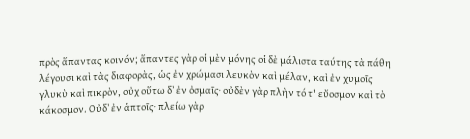πρὸς ἅπαντας κοινόν; ἅπαντες γὰρ οἱ μὲν μόνης οἱ δὲ μάλιστα ταύτης τὰ πάθη λέγουσι καὶ τὰς διαφορὰς, ὡς ἐν χρώμασι λευκὸν καὶ μέλαν, καὶ ἐν χυμοῖς γλυκὺ καὶ πικρὸν, οὐχ οὕτω δʼ ἐν ὀσμαῖς· οὐδὲν γὰρ πλὴν τό τ' εὔοσμον καὶ τὸ κάκοσμον. Οὐδʼ ἐν ἁπτοῖς· πλείω γὰρ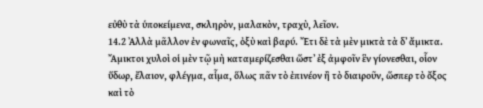εὐθὺ τὰ ὑποκείμενα, σκληρὸν, μαλακὸν, τραχὺ, λεῖον.
14.2 Ἀλλὰ μᾶλλον ἐν φωναῖς, ὀξὺ καὶ βαρύ. Ἔτι δὲ τὰ μὲν μικτὰ τὰ δʼ ἄμικτα. Ἄμικτοι χυλοὶ οἱ μὲν τῷ μὴ καταμερίζεσθαι ὥστʼ ἐξ ἀμφοῖν ἓν γίονεσθαι, οἷον ὕδωρ, ἔλαιον, φλέγμα, αἷμα, ὅλως πᾶν τὸ ἐπινέον ἢ τὸ διαιροῦν, ὥσπερ τὸ ὄξος καὶ τὸ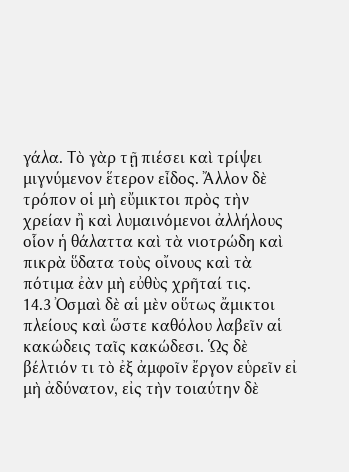γάλα. Τὸ γὰρ τῇ πιέσει καὶ τρίψει μιγνύμενον ἕτερον εἶδος. Ἄλλον δὲ τρόπον οἱ μὴ εὔμικτοι πρὸς τὴν χρείαν ἢ καὶ λυμαινόμενοι ἀλλήλους οἷον ἡ θάλαττα καὶ τὰ νιοτρώδη καὶ πικρὰ ὕδατα τοὺς οἴνους καὶ τὰ πότιμα ἐὰν μὴ εὐθὺς χρῆταί τις.
14.3 Ὀσμαὶ δὲ αἱ μὲν οὕτως ἄμικτοι πλείους καὶ ὥστε καθόλου λαβεῖν αἱ κακώδεις ταῖς κακώδεσι. Ὡς δὲ βέλτιόν τι τὸ ἐξ ἀμφοῖν ἔργον εὑρεῖν εἰ μὴ ἀδύνατον, εἰς τὴν τοιαύτην δὲ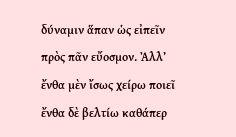δύναμιν ἅπαν ὡς εἰπεῖν πρὸς πᾶν εὔοσμον. Ἀλλʼ ἔνθα μὲν ἴσως χείρω ποιεῖ ἔνθα δὲ βελτίω καθάπερ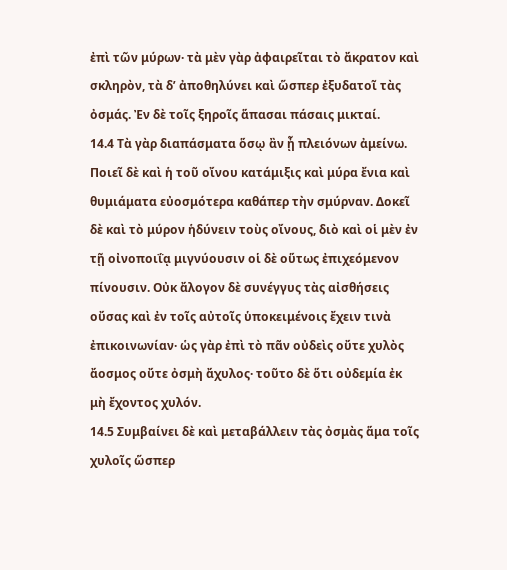ἐπὶ τῶν μύρων· τὰ μὲν γὰρ ἀφαιρεῖται τὸ ἄκρατον καὶ σκληρὸν, τὰ δʼ ἀποθηλύνει καὶ ὥσπερ ἐξυδατοῖ τὰς ὀσμάς. Ἐν δὲ τοῖς ξηροῖς ἅπασαι πάσαις μικταί.
14.4 Τὰ γὰρ διαπάσματα ὅσῳ ἂν ᾖ πλειόνων ἀμείνω. Ποιεῖ δὲ καὶ ἡ τοῦ οἴνου κατάμιξις καὶ μύρα ἔνια καὶ θυμιάματα εὐοσμότερα καθάπερ τὴν σμύρναν. Δοκεῖ δὲ καὶ τὸ μύρον ἡδύνειν τοὺς οἴνους, διὸ καὶ οἱ μὲν ἐν τῇ οἰνοποιΐᾳ μιγνύουσιν οἱ δὲ οὕτως ἐπιχεόμενον πίνουσιν. Οὐκ ἄλογον δὲ συνέγγυς τὰς αἰσθήσεις οὔσας καὶ ἐν τοῖς αὐτοῖς ὑποκειμένοις ἔχειν τινὰ ἐπικοινωνίαν· ὡς γὰρ ἐπὶ τὸ πᾶν οὐδεὶς οὔτε χυλὸς ἄοσμος οὔτε ὀσμὴ ἄχυλος· τοῦτο δὲ ὅτι οὐδεμία ἐκ μὴ ἔχοντος χυλόν.
14.5 Συμβαίνει δὲ καὶ μεταβάλλειν τὰς ὀσμὰς ἅμα τοῖς χυλοῖς ὥσπερ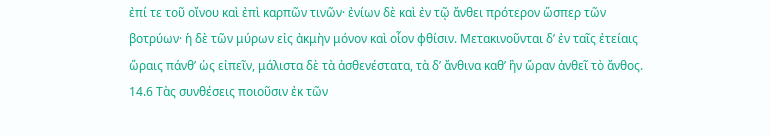ἐπί τε τοῦ οἴνου καὶ ἐπὶ καρπῶν τινῶν· ἐνίων δὲ καὶ ἐν τῷ ἄνθει πρότερον ὥσπερ τῶν βοτρύων· ἡ δὲ τῶν μύρων εἰς ἀκμὴν μόνον καὶ οἷον φθίσιν. Μετακινοῦνται δʼ ἐν ταῖς ἐτείαις ὥραις πάνθʼ ὡς εἰπεῖν, μάλιστα δὲ τὰ ἀσθενέστατα, τὰ δʼ ἄνθινα καθʼ ἣν ὥραν ἀνθεῖ τὸ ἄνθος.
14.6 Τὰς συνθέσεις ποιοῦσιν ἐκ τῶν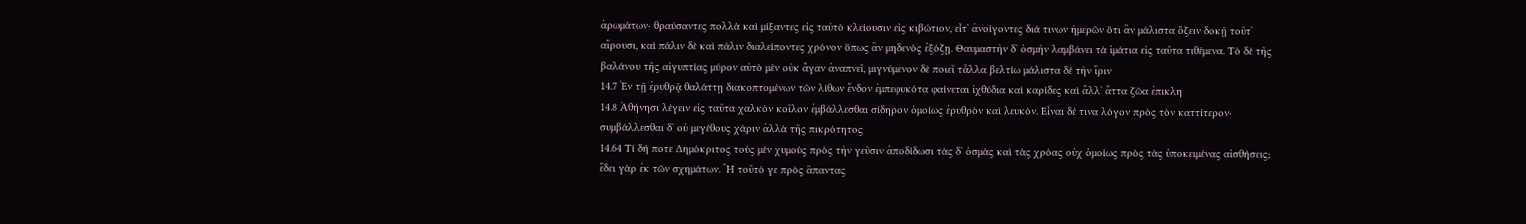ἀρωμάτων· θραύσαντες πολλὰ καὶ μίξαντες εἰς ταὐτὸ κλείουσιν εἰς κιβώτιον, εἶτʼ ἀνοίγοντες διά τινων ἡμερῶν ὅτι ἂν μάλιστα ὄζειν δοκῇ τοῦτʼ αἴρουσι, καὶ πάλιν δὲ καὶ πάλιν διαλείποντες χρόνον ὅπως ἂν μηδενὸς ἐξόζῃ. Θαυμαστὴν δʼ ὀσμὴν λαμβάνει τὰ ἱμάτια εἰς ταῦτα τιθέμενα. Τὸ δὲ τῆς βαλάνου τῆς αἰγυπτίας μύρον αὐτὸ μὲν οὐκ ἄγαν ἀναπνεῖ, μιγνύμενον δὲ ποιεῖ τἆλλα βελτίω μάλιστα δὲ τὴν ἴριν
14.7 Ἐν τῇ ἐρυθρᾷ θαλάττῃ διακοπτομένων τῶν λίθων ἔνδον ἐμπεφυκότα φαίνεται ἰχθύδια καὶ καρίδες καὶ ἄλλʼ ἄττα ζῶα ἐπικλη
14.8 Ἀθήνησι λέγειν εἰς ταῦτα χαλκὸν κοῖλον ἐμβάλλεσθαι σίδηρον ὁμοίως ἐρυθρὸν καὶ λευκόν. Εἶναι δέ τινα λόγον πρὸς τὸν καττίτερον· συμβάλλεσθαι δʼ οὐ μεγέθους χάριν ἀλλὰ τῆς πικρότητος
14.64 Τί δή ποτε Δημόκριτος τοὺς μὲν χυμοὺς πρὸς τὴν γεῦσιν ἀποδίδωσι τὰς δʼ ὀσμὰς καὶ τὰς χρόας οὐχ ὁμοίως πρὸς τὰς ὑποκειμένας αἰσθήσεις; ἔδει γὰρ ἐκ τῶν σχημάτων. Ἢ τοῦτό γε πρὸς ἅπαντας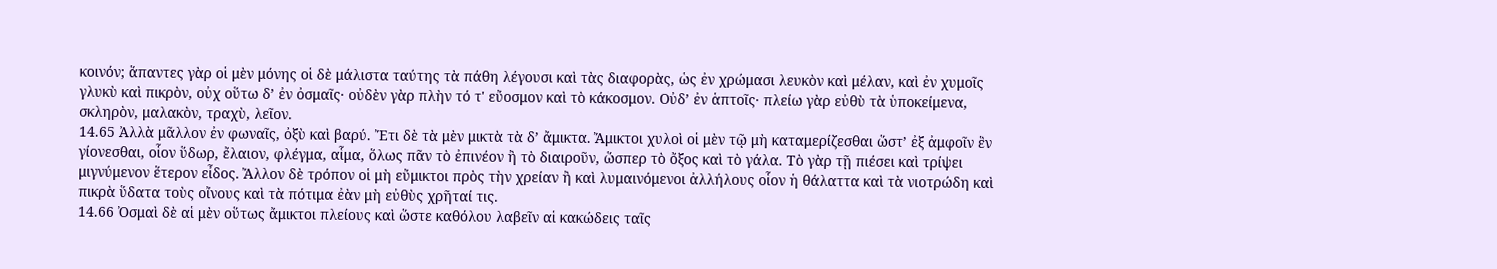κοινόν; ἅπαντες γὰρ οἱ μὲν μόνης οἱ δὲ μάλιστα ταύτης τὰ πάθη λέγουσι καὶ τὰς διαφορὰς, ὡς ἐν χρώμασι λευκὸν καὶ μέλαν, καὶ ἐν χυμοῖς γλυκὺ καὶ πικρὸν, οὐχ οὕτω δʼ ἐν ὀσμαῖς· οὐδὲν γὰρ πλὴν τό τ' εὔοσμον καὶ τὸ κάκοσμον. Οὐδʼ ἐν ἁπτοῖς· πλείω γὰρ εὐθὺ τὰ ὑποκείμενα, σκληρὸν, μαλακὸν, τραχὺ, λεῖον.
14.65 Ἀλλὰ μᾶλλον ἐν φωναῖς, ὀξὺ καὶ βαρύ. Ἔτι δὲ τὰ μὲν μικτὰ τὰ δʼ ἄμικτα. Ἄμικτοι χυλοὶ οἱ μὲν τῷ μὴ καταμερίζεσθαι ὥστʼ ἐξ ἀμφοῖν ἓν γίονεσθαι, οἷον ὕδωρ, ἔλαιον, φλέγμα, αἷμα, ὅλως πᾶν τὸ ἐπινέον ἢ τὸ διαιροῦν, ὥσπερ τὸ ὄξος καὶ τὸ γάλα. Τὸ γὰρ τῇ πιέσει καὶ τρίψει μιγνύμενον ἕτερον εἶδος. Ἄλλον δὲ τρόπον οἱ μὴ εὔμικτοι πρὸς τὴν χρείαν ἢ καὶ λυμαινόμενοι ἀλλήλους οἷον ἡ θάλαττα καὶ τὰ νιοτρώδη καὶ πικρὰ ὕδατα τοὺς οἴνους καὶ τὰ πότιμα ἐὰν μὴ εὐθὺς χρῆταί τις.
14.66 Ὀσμαὶ δὲ αἱ μὲν οὕτως ἄμικτοι πλείους καὶ ὥστε καθόλου λαβεῖν αἱ κακώδεις ταῖς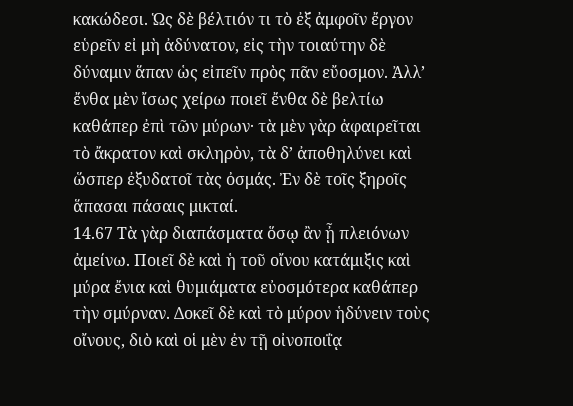κακώδεσι. Ὡς δὲ βέλτιόν τι τὸ ἐξ ἀμφοῖν ἔργον εὑρεῖν εἰ μὴ ἀδύνατον, εἰς τὴν τοιαύτην δὲ δύναμιν ἅπαν ὡς εἰπεῖν πρὸς πᾶν εὔοσμον. Ἀλλʼ ἔνθα μὲν ἴσως χείρω ποιεῖ ἔνθα δὲ βελτίω καθάπερ ἐπὶ τῶν μύρων· τὰ μὲν γὰρ ἀφαιρεῖται τὸ ἄκρατον καὶ σκληρὸν, τὰ δʼ ἀποθηλύνει καὶ ὥσπερ ἐξυδατοῖ τὰς ὀσμάς. Ἐν δὲ τοῖς ξηροῖς ἅπασαι πάσαις μικταί.
14.67 Τὰ γὰρ διαπάσματα ὅσῳ ἂν ᾖ πλειόνων ἀμείνω. Ποιεῖ δὲ καὶ ἡ τοῦ οἴνου κατάμιξις καὶ μύρα ἔνια καὶ θυμιάματα εὐοσμότερα καθάπερ τὴν σμύρναν. Δοκεῖ δὲ καὶ τὸ μύρον ἡδύνειν τοὺς οἴνους, διὸ καὶ οἱ μὲν ἐν τῇ οἰνοποιΐᾳ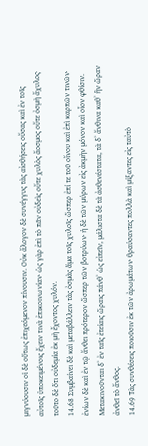μιγνύουσιν οἱ δὲ οὕτως ἐπιχεόμενον πίνουσιν. Οὐκ ἄλογον δὲ συνέγγυς τὰς αἰσθήσεις οὔσας καὶ ἐν τοῖς αὐτοῖς ὑποκειμένοις ἔχειν τινὰ ἐπικοινωνίαν· ὡς γὰρ ἐπὶ τὸ πᾶν οὐδεὶς οὔτε χυλὸς ἄοσμος οὔτε ὀσμὴ ἄχυλος· τοῦτο δὲ ὅτι οὐδεμία ἐκ μὴ ἔχοντος χυλόν.
14.68 Συμβαίνει δὲ καὶ μεταβάλλειν τὰς ὀσμὰς ἅμα τοῖς χυλοῖς ὥσπερ ἐπί τε τοῦ οἴνου καὶ ἐπὶ καρπῶν τινῶν· ἐνίων δὲ καὶ ἐν τῷ ἄνθει πρότερον ὥσπερ τῶν βοτρύων· ἡ δὲ τῶν μύρων εἰς ἀκμὴν μόνον καὶ οἷον φθίσιν. Μετακινοῦνται δʼ ἐν ταῖς ἐτείαις ὥραις πάνθʼ ὡς εἰπεῖν, μάλιστα δὲ τὰ ἀσθενέστατα, τὰ δʼ ἄνθινα καθʼ ἣν ὥραν ἀνθεῖ τὸ ἄνθος.
14.69 Τὰς συνθέσεις ποιοῦσιν ἐκ τῶν ἀρωμάτων· θραύσαντες πολλὰ καὶ μίξαντες εἰς ταὐτὸ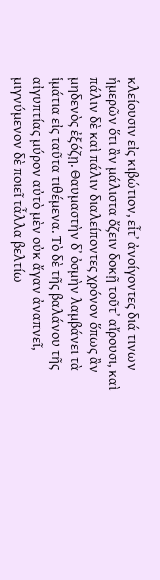κλείουσιν εἰς κιβώτιον, εἶτʼ ἀνοίγοντες διά τινων ἡμερῶν ὅτι ἂν μάλιστα ὄζειν δοκῇ τοῦτʼ αἴρουσι, καὶ πάλιν δὲ καὶ πάλιν διαλείποντες χρόνον ὅπως ἂν μηδενὸς ἐξόζῃ. Θαυμαστὴν δʼ ὀσμὴν λαμβάνει τὰ ἱμάτια εἰς ταῦτα τιθέμενα. Τὸ δὲ τῆς βαλάνου τῆς αἰγυπτίας μύρον αὐτὸ μὲν οὐκ ἄγαν ἀναπνεῖ, μιγνύμενον δὲ ποιεῖ τἆλλα βελτίω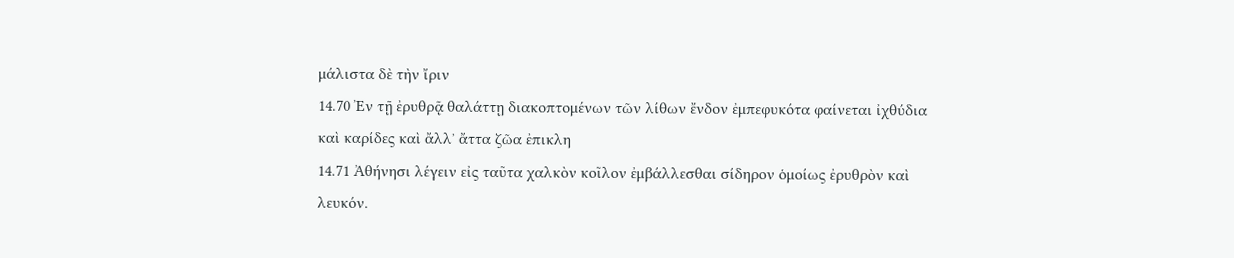μάλιστα δὲ τὴν ἴριν
14.70 Ἐν τῇ ἐρυθρᾷ θαλάττῃ διακοπτομένων τῶν λίθων ἔνδον ἐμπεφυκότα φαίνεται ἰχθύδια καὶ καρίδες καὶ ἄλλʼ ἄττα ζῶα ἐπικλη
14.71 Ἀθήνησι λέγειν εἰς ταῦτα χαλκὸν κοῖλον ἐμβάλλεσθαι σίδηρον ὁμοίως ἐρυθρὸν καὶ λευκόν.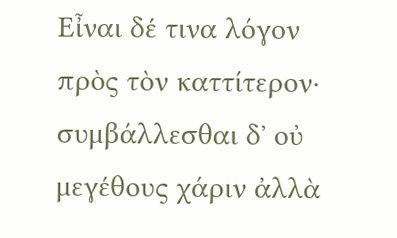Εἶναι δέ τινα λόγον πρὸς τὸν καττίτερον· συμβάλλεσθαι δʼ οὐ μεγέθους χάριν ἀλλὰ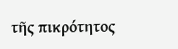τῆς πικρότητος